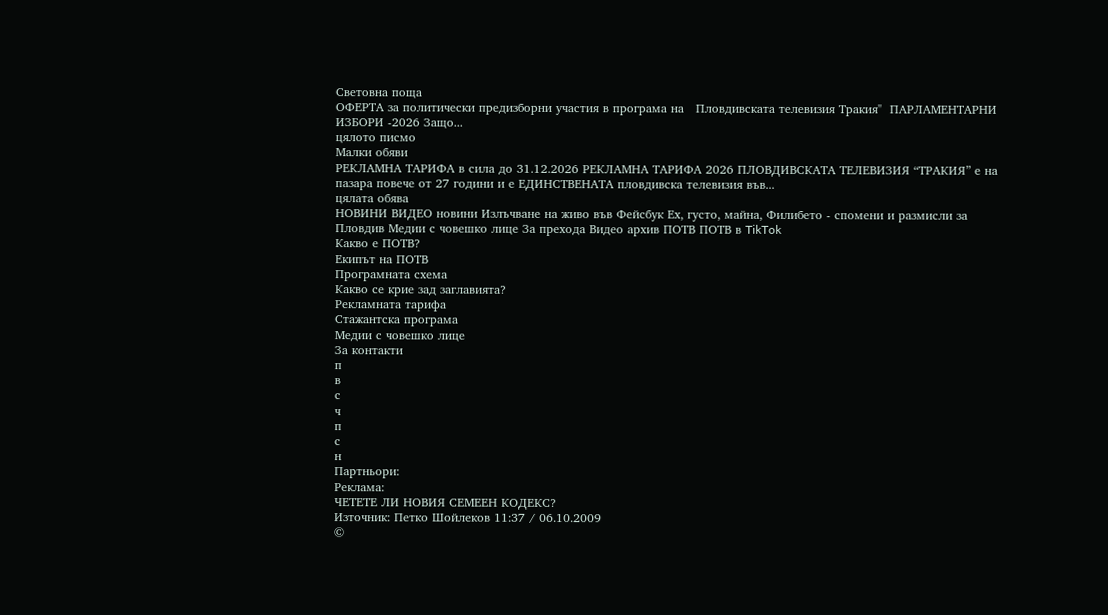Световна поща
ОФЕРТА за политически предизборни участия в програма на   Пловдивската телевизия Тракия"  ПАРЛАМЕНТАРНИ ИЗБОРИ -2026 Защо...
цялото писмо
Малки обяви
РЕКЛАМНА ТАРИФА в сила до 31.12.2026 РЕКЛАМНА ТАРИФА 2026 ПЛОВДИВСКАТА ТЕЛЕВИЗИЯ “ТРАКИЯ” е на пазара повече от 27 години и е ЕДИНСТВЕНАТА пловдивска телевизия във...
цялата обява
НОВИНИ ВИДЕО новини Излъчване на живо във Фейсбук Ех, густо, майна, Филибето - спомени и размисли за Пловдив Медии с човешко лице За прехода Видео архив ПОТВ ПОТВ в TikTok
Какво е ПОТВ?
Екипът на ПОТВ
Програмната схема
Какво се крие зад заглавията?
Рекламната тарифа
Стажантска програма
Медии с човешко лице
За контакти
п
в
с
ч
п
с
н
Партньори:
Реклама:
ЧЕТЕТЕ ЛИ НОВИЯ СЕМЕЕН КОДЕКС?
Източник: Петко Шойлеков 11:37 / 06.10.2009
©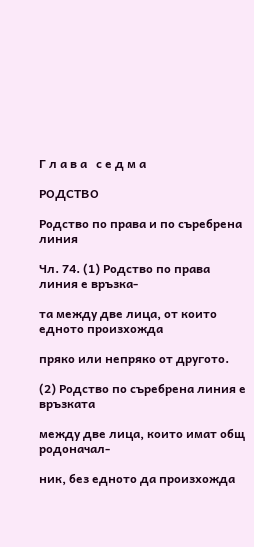Г л а в а   с е д м а

РОДСТВО

Родство по права и по съребрена линия

Чл. 74. (1) Родство по права линия е връзка-

та между две лица, от които едното произхожда

пряко или непряко от другото.

(2) Родство по съребрена линия е връзката

между две лица, които имат общ родоначал-

ник, без едното да произхожда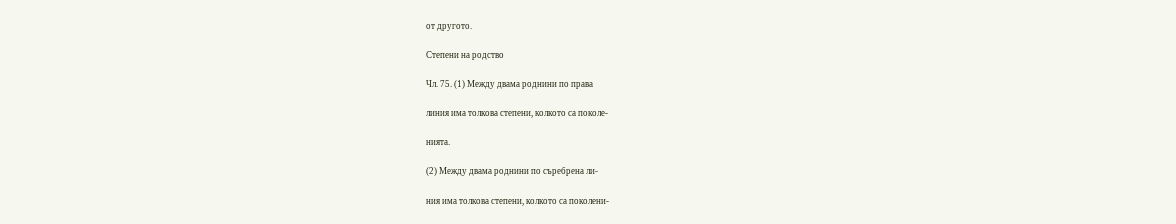от другото.

Степени на родство

Чл. 75. (1) Между двама роднини по права

линия има толкова степени, колкото са поколе-

нията.

(2) Между двама роднини по съребрена ли-

ния има толкова степени, колкото са поколени-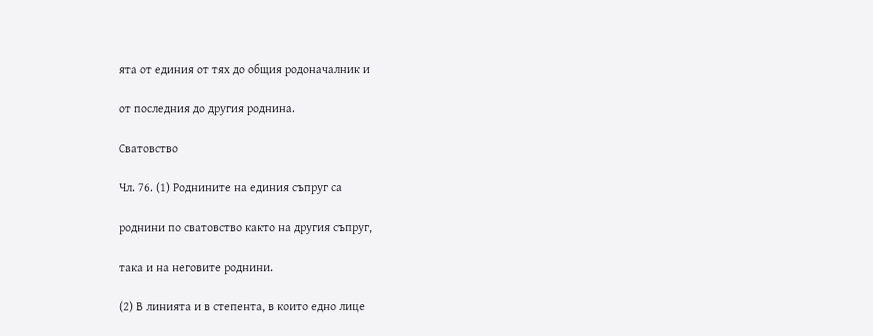ята от единия от тях до общия родоначалник и

от последния до другия роднина.

Сватовство

Чл. 76. (1) Роднините на единия съпруг са

роднини по сватовство както на другия съпруг,

така и на неговите роднини.

(2) В линията и в степента, в които едно лице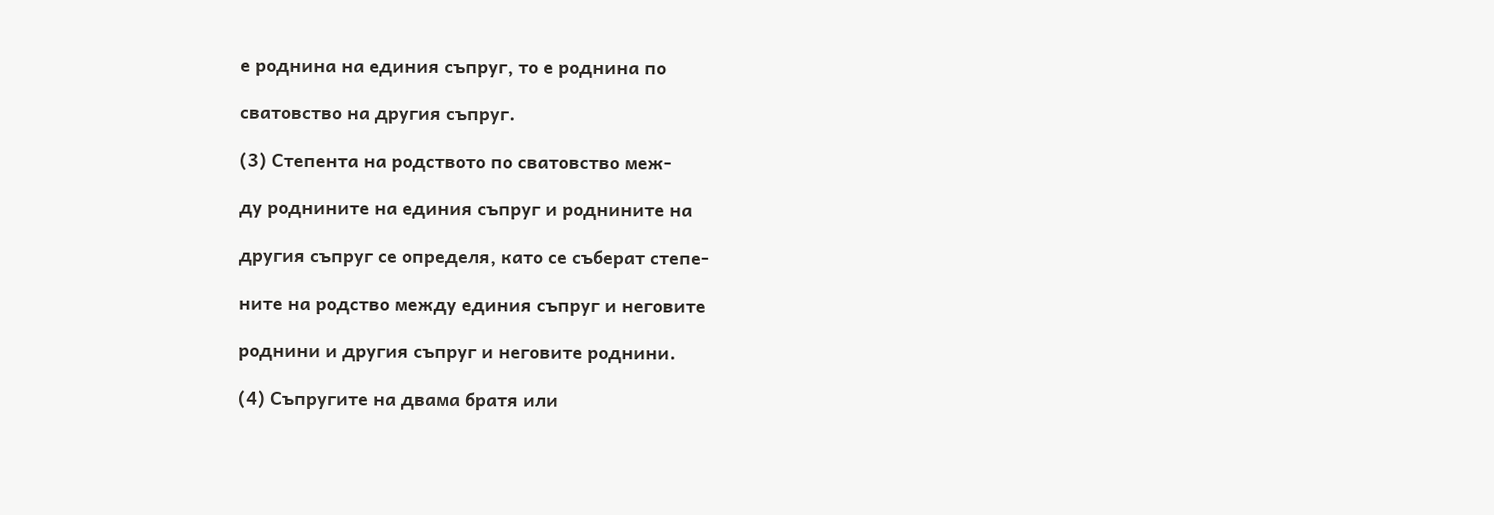е роднина на единия съпруг, то е роднина по

сватовство на другия съпруг.

(3) Степента на родството по сватовство меж-

ду роднините на единия съпруг и роднините на

другия съпруг се определя, като се съберат степе-

ните на родство между единия съпруг и неговите

роднини и другия съпруг и неговите роднини.

(4) Съпругите на двама братя или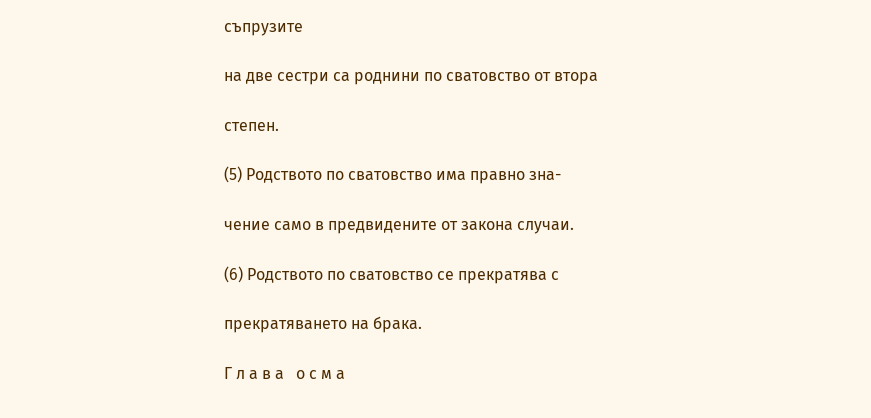съпрузите

на две сестри са роднини по сватовство от втора

степен.

(5) Родството по сватовство има правно зна-

чение само в предвидените от закона случаи.

(6) Родството по сватовство се прекратява с

прекратяването на брака.

Г л а в а   о с м а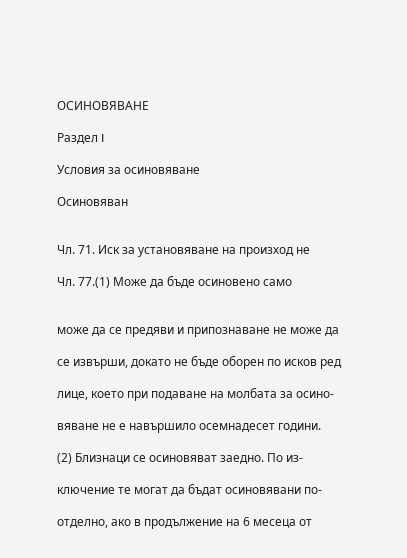ОСИНОВЯВАНЕ

Раздел I

Условия за осиновяване

Осиновяван


Чл. 71. Иск за установяване на произход не

Чл. 77.(1) Може да бъде осиновено само


може да се предяви и припознаване не може да

се извърши, докато не бъде оборен по исков ред

лице, което при подаване на молбата за осино-

вяване не е навършило осемнадесет години.

(2) Близнаци се осиновяват заедно. По из-

ключение те могат да бъдат осиновявани по-

отделно, ако в продължение на 6 месеца от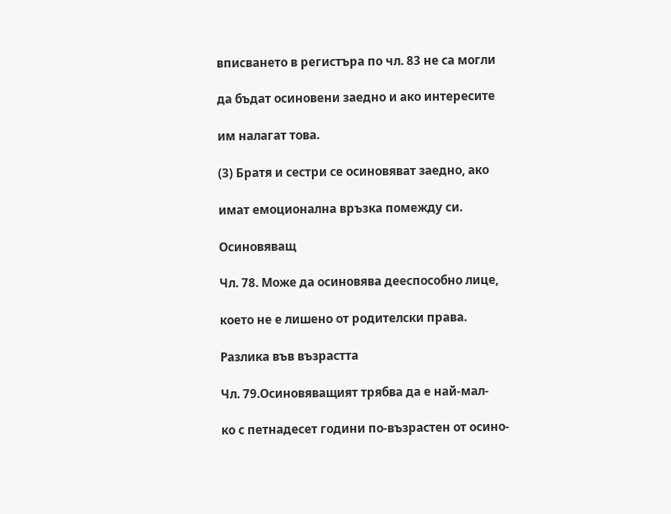вписването в регистъра по чл. 83 не са могли

да бъдат осиновени заедно и ако интересите

им налагат това.

(3) Братя и сестри се осиновяват заедно, ако

имат емоционална връзка помежду си.

Осиновяващ

Чл. 78. Може да осиновява дееспособно лице,

което не е лишено от родителски права.

Разлика във възрастта

Чл. 79.Осиновяващият трябва да е най-мал-

ко с петнадесет години по-възрастен от осино-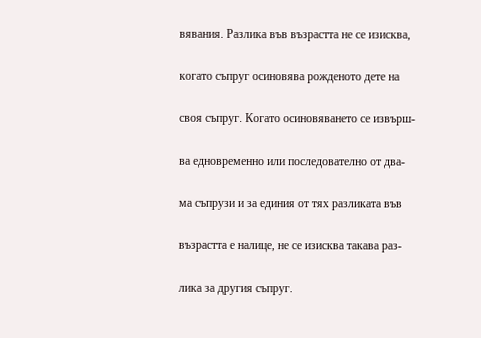вявания. Разлика във възрастта не се изисква,

когато съпруг осиновява рожденото дете на

своя съпруг. Когато осиновяването се извърш-

ва едновременно или последователно от два-

ма съпрузи и за единия от тях разликата във

възрастта е налице, не се изисква такава раз-

лика за другия съпруг.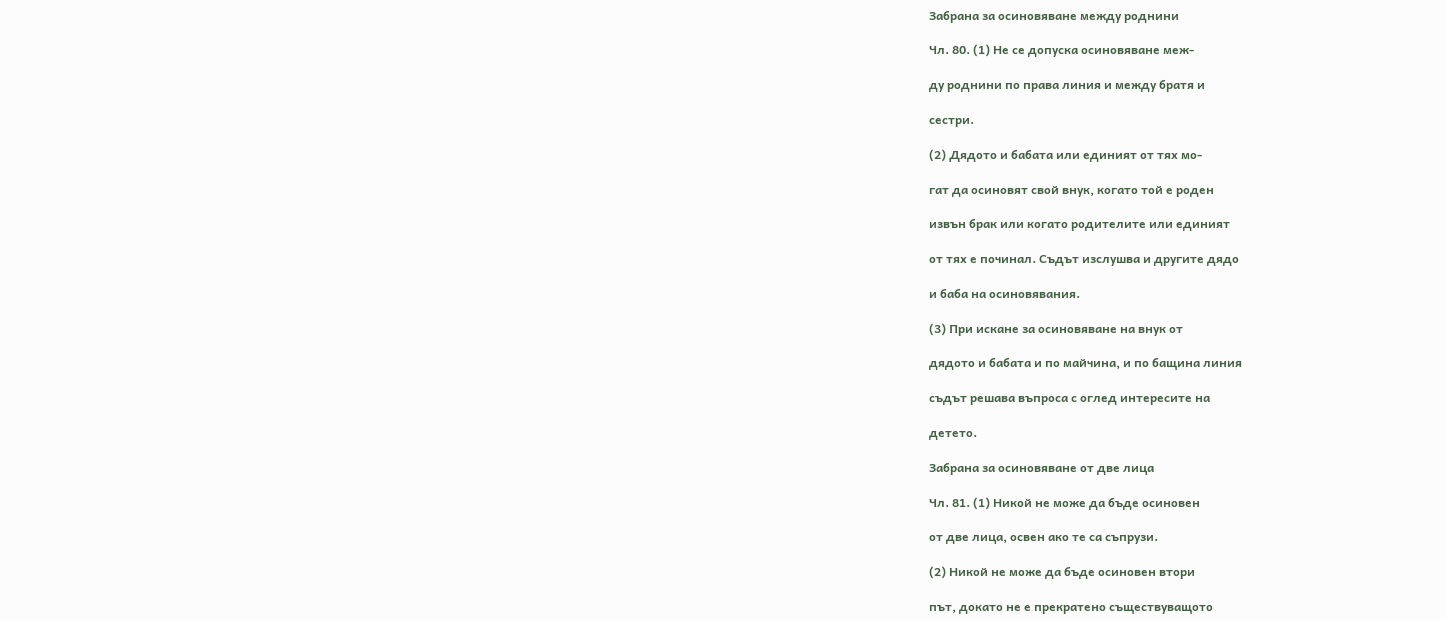Забрана за осиновяване между роднини

Чл. 80. (1) Не се допуска осиновяване меж-

ду роднини по права линия и между братя и

сестри.

(2) Дядото и бабата или единият от тях мо-

гат да осиновят свой внук, когато той е роден

извън брак или когато родителите или единият

от тях е починал. Съдът изслушва и другите дядо

и баба на осиновявания.

(3) При искане за осиновяване на внук от

дядото и бабата и по майчина, и по бащина линия

съдът решава въпроса с оглед интересите на

детето.

Забрана за осиновяване от две лица

Чл. 81. (1) Никой не може да бъде осиновен

от две лица, освен ако те са съпрузи.

(2) Никой не може да бъде осиновен втори

път, докато не е прекратено съществуващото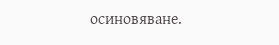осиновяване.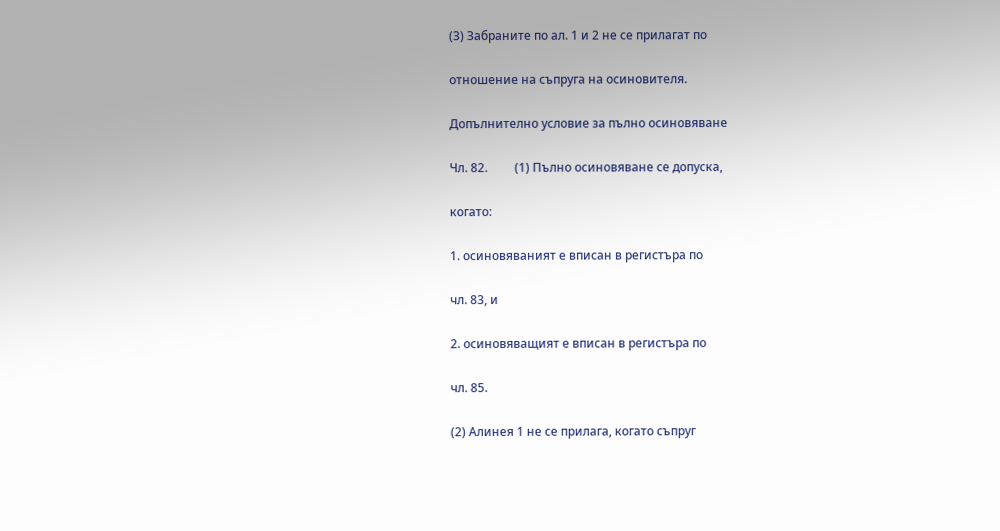(3) Забраните по ал. 1 и 2 не се прилагат по

отношение на съпруга на осиновителя.

Допълнително условие за пълно осиновяване

Чл. 82.         (1) Пълно осиновяване се допуска,

когато:

1. осиновяваният е вписан в регистъра по

чл. 83, и

2. осиновяващият е вписан в регистъра по

чл. 85.

(2) Алинея 1 не се прилага, когато съпруг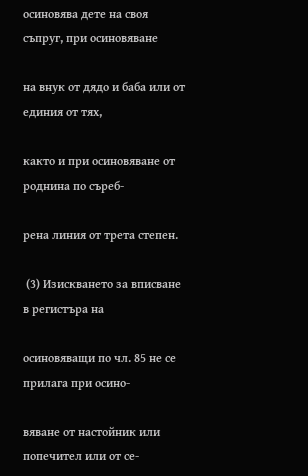осиновява дете на своя съпруг, при осиновяване

на внук от дядо и баба или от единия от тях,

както и при осиновяване от роднина по съреб-

рена линия от трета степен.

 (3) Изискването за вписване в регистъра на

осиновяващи по чл. 85 не се прилага при осино-

вяване от настойник или попечител или от се-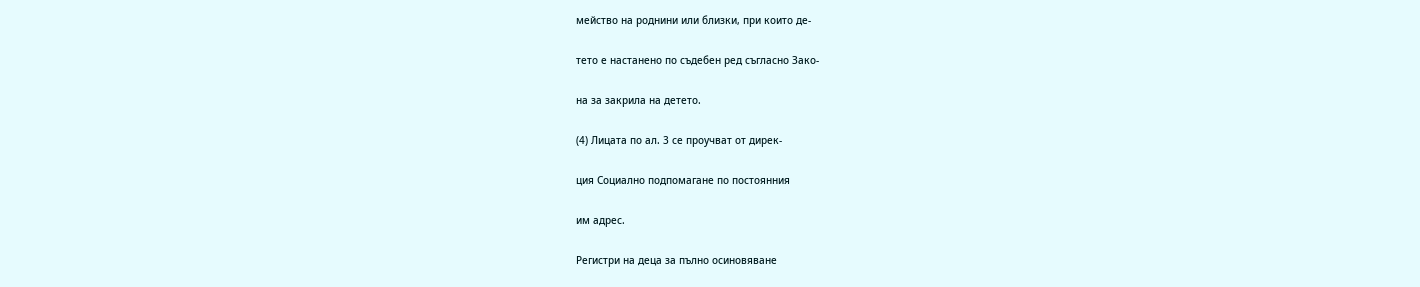мейство на роднини или близки, при които де-

тето е настанено по съдебен ред съгласно Зако-

на за закрила на детето.

(4) Лицата по ал. 3 се проучват от дирек-

ция Социално подпомагане по постоянния

им адрес.

Регистри на деца за пълно осиновяване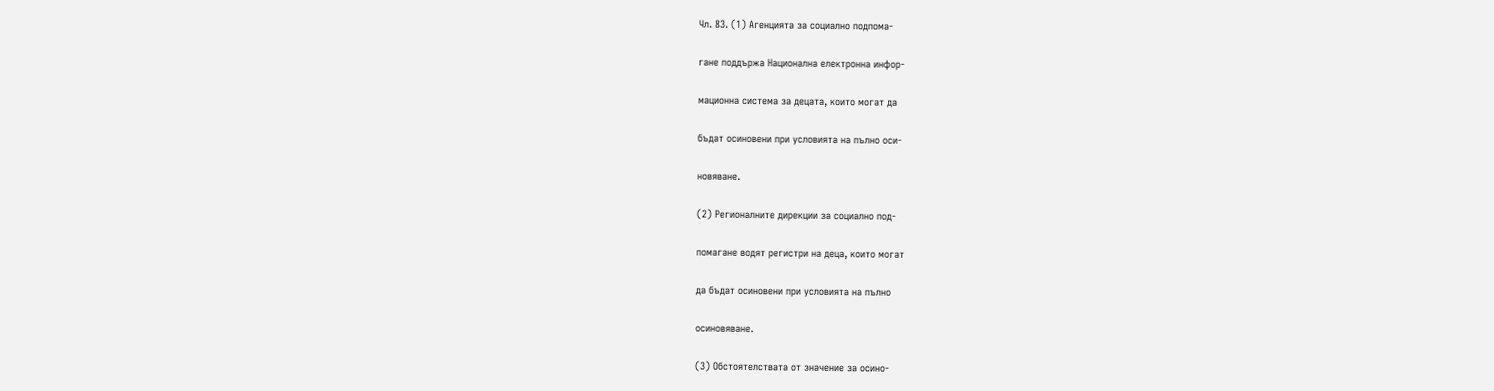Чл. 83. (1) Агенцията за социално подпома-

гане поддържа Национална електронна инфор-

мационна система за децата, които могат да

бъдат осиновени при условията на пълно оси-

новяване.

(2) Регионалните дирекции за социално под-

помагане водят регистри на деца, които могат

да бъдат осиновени при условията на пълно

осиновяване.

(3) Обстоятелствата от значение за осино-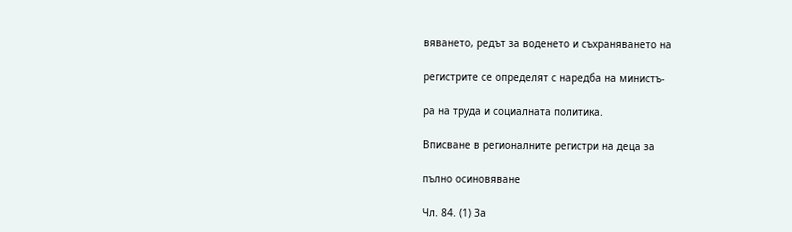вяването, редът за воденето и съхраняването на

регистрите се определят с наредба на министъ-

ра на труда и социалната политика.

Вписване в регионалните регистри на деца за

пълно осиновяване

Чл. 84. (1) За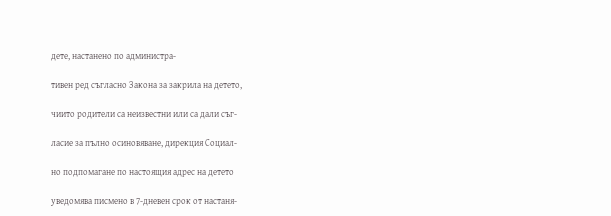дете, настанено по администра-

тивен ред съгласно Закона за закрила на детето,

чиито родители са неизвестни или са дали съг-

ласие за пълно осиновяване, дирекция Социал-

но подпомагане по настоящия адрес на детето

уведомява писмено в 7-дневен срок от настаня-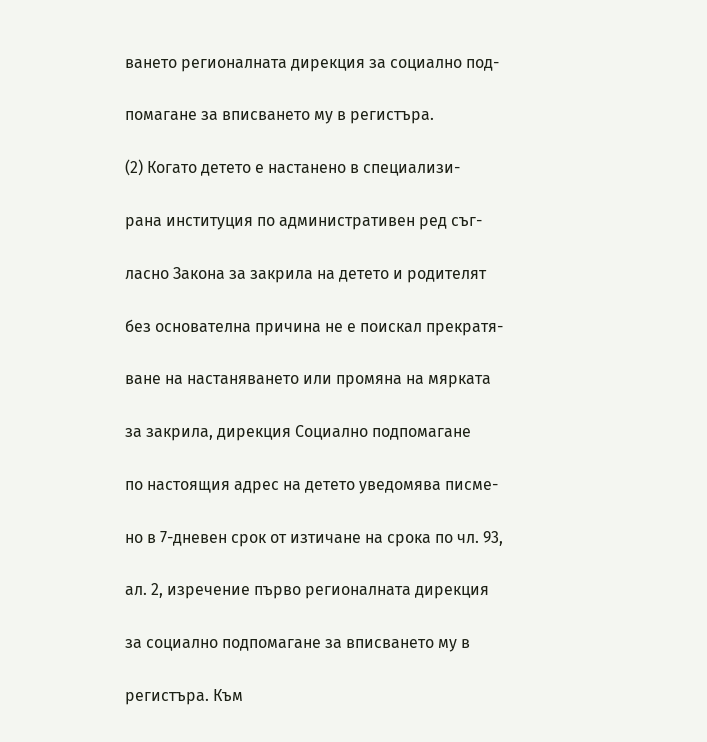ването регионалната дирекция за социално под-

помагане за вписването му в регистъра.

(2) Когато детето е настанено в специализи-

рана институция по административен ред съг-

ласно Закона за закрила на детето и родителят

без основателна причина не е поискал прекратя-

ване на настаняването или промяна на мярката

за закрила, дирекция Социално подпомагане

по настоящия адрес на детето уведомява писме-

но в 7-дневен срок от изтичане на срока по чл. 93,

ал. 2, изречение първо регионалната дирекция

за социално подпомагане за вписването му в

регистъра. Към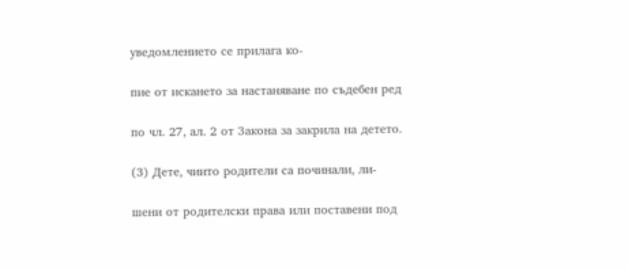уведомлението се прилага ко-

пие от искането за настаняване по съдебен ред

по чл. 27, ал. 2 от Закона за закрила на детето.

(3) Дете, чиито родители са починали, ли-

шени от родителски права или поставени под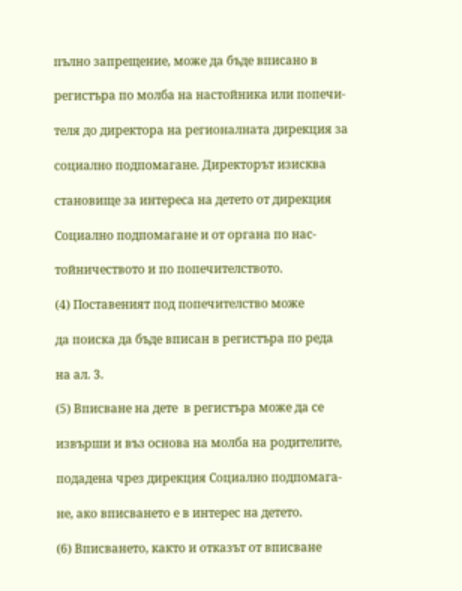пълно запрещение, може да бъде вписано в

регистъра по молба на настойника или попечи-

теля до директора на регионалната дирекция за

социално подпомагане. Директорът изисква

становище за интереса на детето от дирекция

Социално подпомагане и от органа по нас-

тойничеството и по попечителството.

(4) Поставеният под попечителство може

да поиска да бъде вписан в регистъра по реда

на ал. 3.

(5) Вписване на дете  в регистъра може да се

извърши и въз основа на молба на родителите,

подадена чрез дирекция Социално подпомага-

не, ако вписването е в интерес на детето.

(6) Вписването, както и отказът от вписване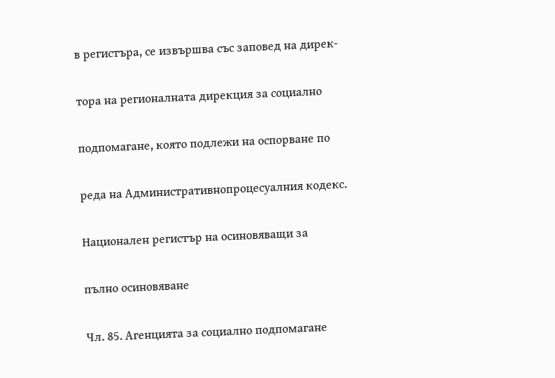в регистъра, се извършва със заповед на дирек-

тора на регионалната дирекция за социално

подпомагане, която подлежи на оспорване по

реда на Административнопроцесуалния кодекс.

Национален регистър на осиновяващи за

пълно осиновяване

Чл. 85. Агенцията за социално подпомагане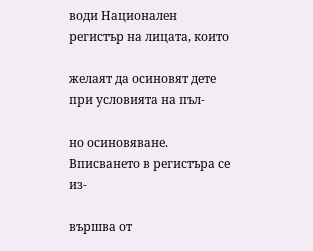води Национален регистър на лицата, които

желаят да осиновят дете при условията на пъл-

но осиновяване. Вписването в регистъра се из-

вършва от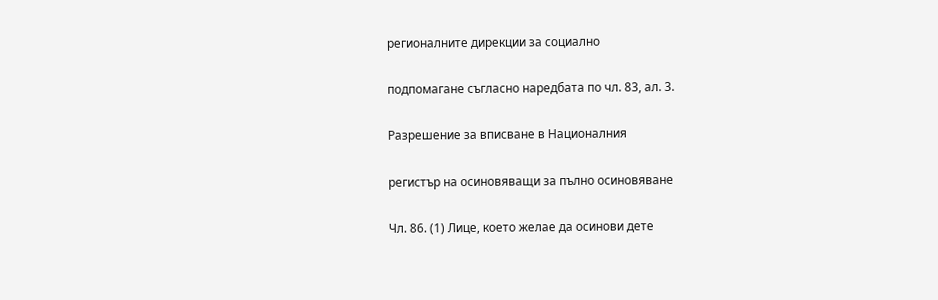регионалните дирекции за социално

подпомагане съгласно наредбата по чл. 83, ал. 3.

Разрешение за вписване в Националния

регистър на осиновяващи за пълно осиновяване

Чл. 86. (1) Лице, което желае да осинови дете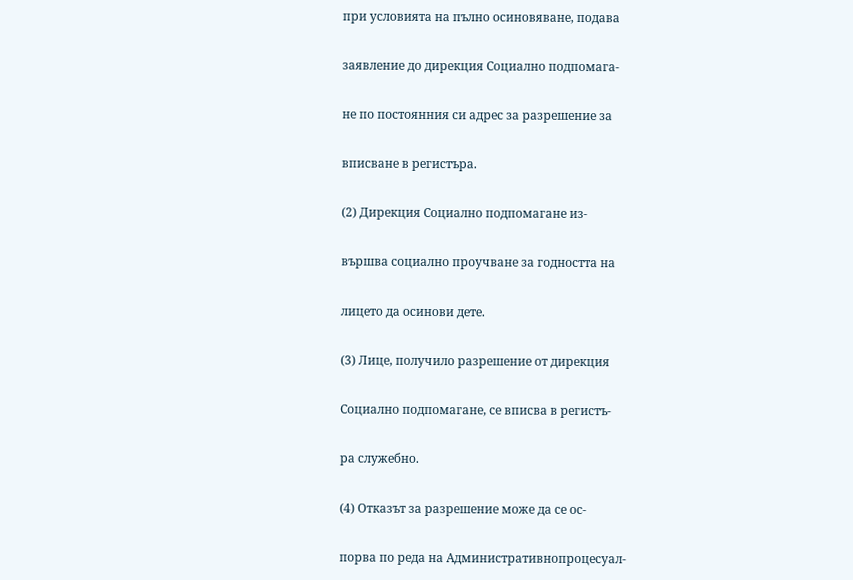при условията на пълно осиновяване, подава

заявление до дирекция Социално подпомага-

не по постоянния си адрес за разрешение за

вписване в регистъра.

(2) Дирекция Социално подпомагане из-

вършва социално проучване за годността на

лицето да осинови дете.

(3) Лице, получило разрешение от дирекция

Социално подпомагане, се вписва в регистъ-

ра служебно.

(4) Отказът за разрешение може да се ос-

порва по реда на Административнопроцесуал-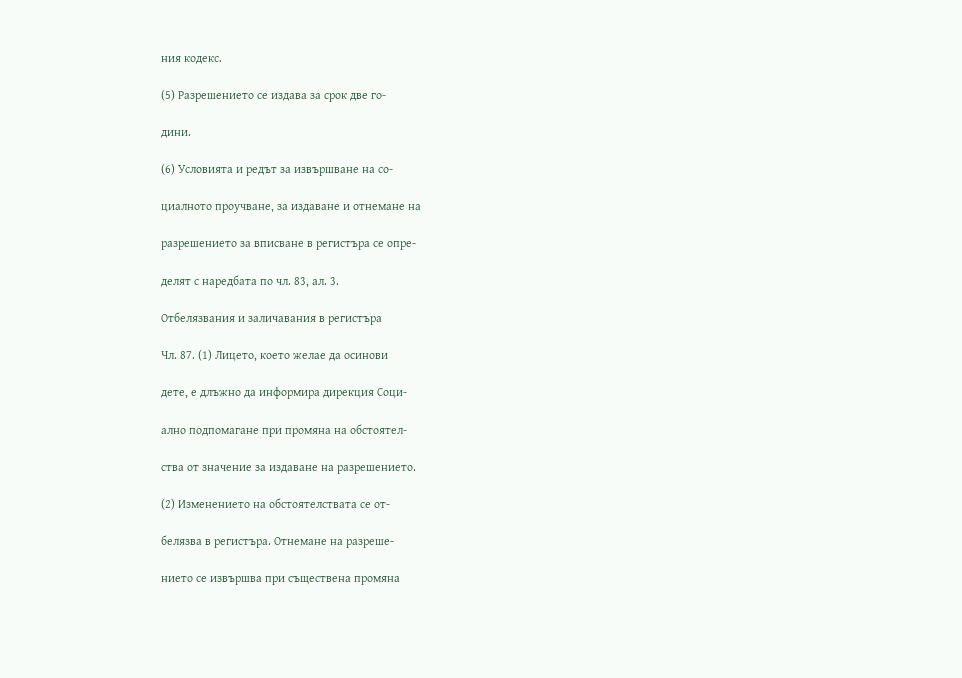ния кодекс.

(5) Разрешението се издава за срок две го-

дини.

(6) Условията и редът за извършване на со-

циалното проучване, за издаване и отнемане на

разрешението за вписване в регистъра се опре-

делят с наредбата по чл. 83, ал. 3.

Отбелязвания и заличавания в регистъра

Чл. 87. (1) Лицето, което желае да осинови

дете, е длъжно да информира дирекция Соци-

ално подпомагане при промяна на обстоятел-

ства от значение за издаване на разрешението.

(2) Изменението на обстоятелствата се от-

белязва в регистъра. Отнемане на разреше-

нието се извършва при съществена промяна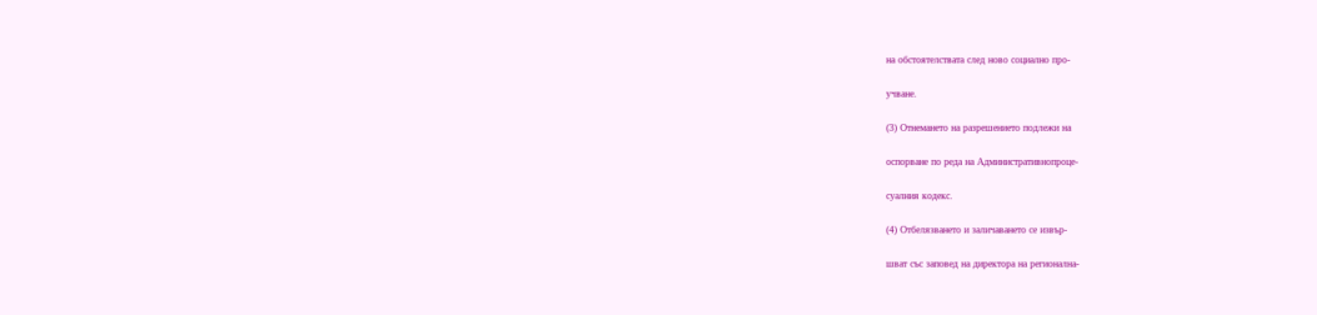на обстоятелствата след ново социално про-

учване.

(3) Отнемането на разрешението подлежи на

оспорване по реда на Административнопроце-

суалния кодекс.

(4) Отбелязването и заличаването се извър-

шват със заповед на директора на регионална-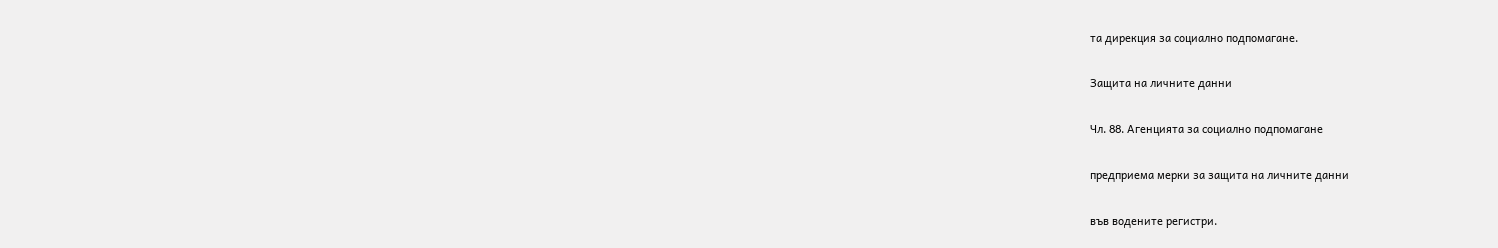та дирекция за социално подпомагане.

Защита на личните данни

Чл. 88. Агенцията за социално подпомагане

предприема мерки за защита на личните данни

във водените регистри.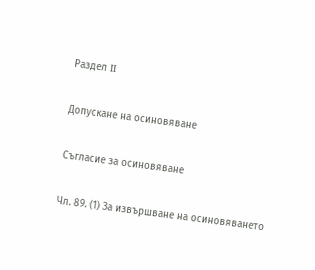Раздел II

Допускане на осиновяване

Съгласие за осиновяване

Чл. 89. (1) За извършване на осиновяването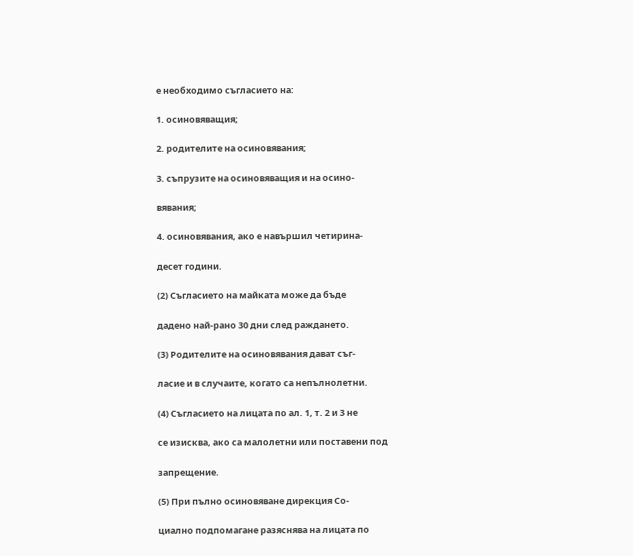е необходимо съгласието на:

1. осиновяващия;

2. родителите на осиновявания;

3. съпрузите на осиновяващия и на осино-

вявания;

4. осиновявания, ако е навършил четирина-

десет години.

(2) Съгласието на майката може да бъде

дадено най-рано 30 дни след раждането.

(3) Родителите на осиновявания дават съг-

ласие и в случаите, когато са непълнолетни.

(4) Съгласието на лицата по ал. 1, т. 2 и 3 не

се изисква, ако са малолетни или поставени под

запрещение.

(5) При пълно осиновяване дирекция Со-

циално подпомагане разяснява на лицата по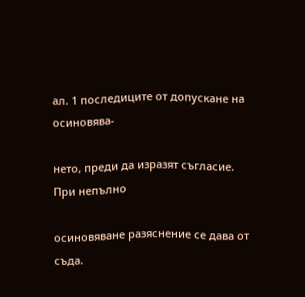ал. 1 последиците от допускане на осиновява-

нето, преди да изразят съгласие. При непълно

осиновяване разяснение се дава от съда.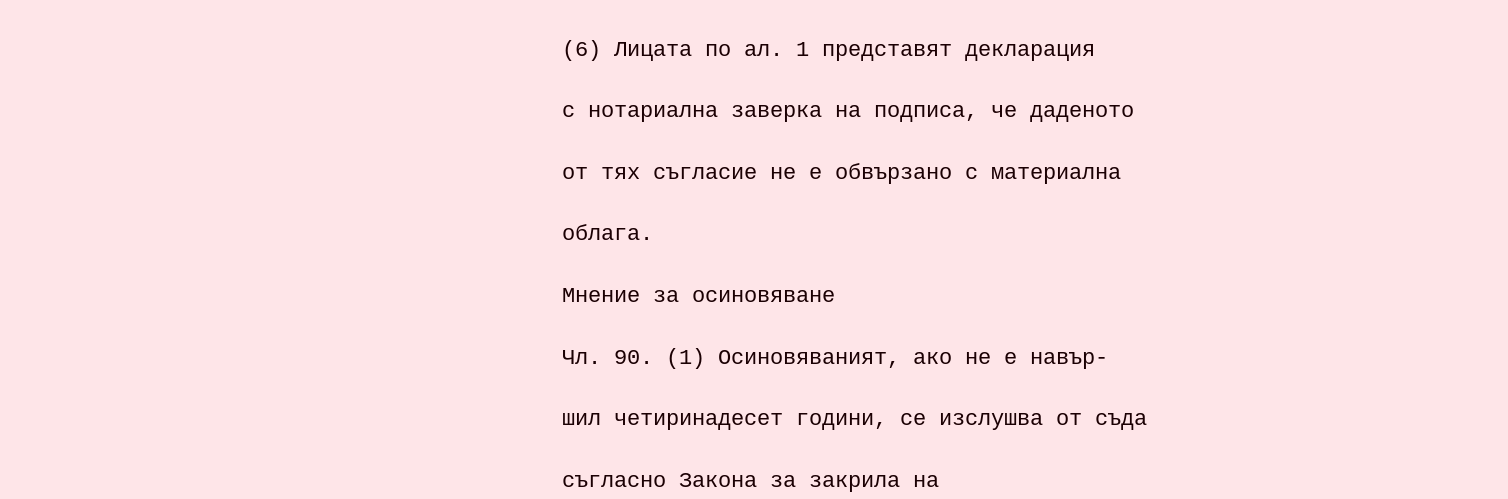(6) Лицата по ал. 1 представят декларация

с нотариална заверка на подписа, че даденото

от тях съгласие не е обвързано с материална

облага.

Мнение за осиновяване

Чл. 90. (1) Осиновяваният, ако не е навър-

шил четиринадесет години, се изслушва от съда

съгласно Закона за закрила на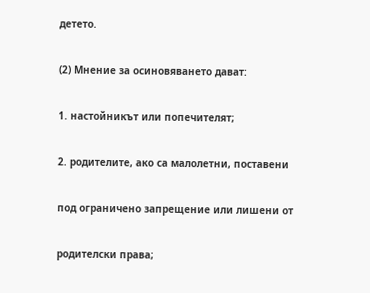детето.

(2) Мнение за осиновяването дават:

1. настойникът или попечителят;

2. родителите, ако са малолетни, поставени

под ограничено запрещение или лишени от

родителски права;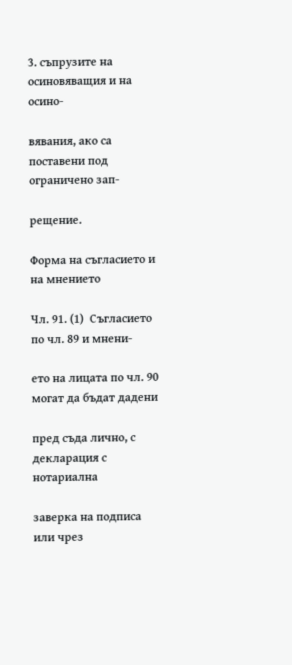3. съпрузите на осиновяващия и на осино-

вявания, ако са поставени под ограничено зап-

рещение.

Форма на съгласието и на мнението

Чл. 91. (1)  Съгласието по чл. 89 и мнени-

ето на лицата по чл. 90 могат да бъдат дадени

пред съда лично, с декларация с нотариална

заверка на подписа или чрез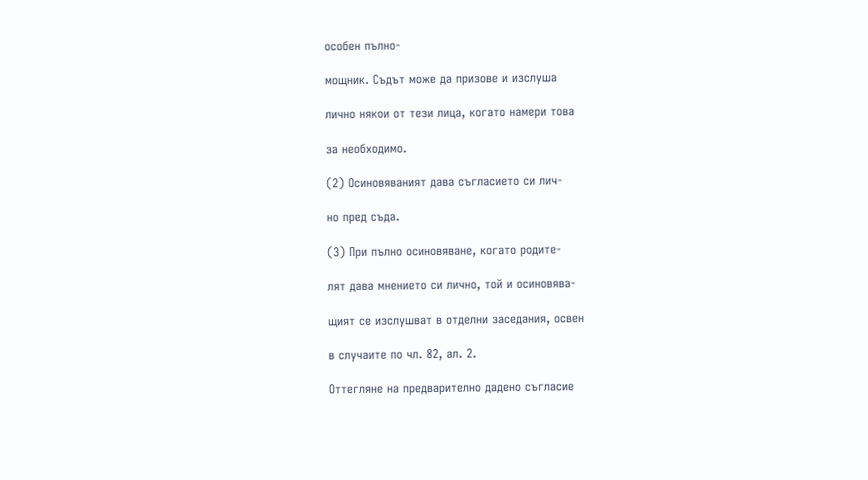особен пълно-

мощник. Съдът може да призове и изслуша

лично някои от тези лица, когато намери това

за необходимо.

(2) Осиновяваният дава съгласието си лич-

но пред съда.

(3) При пълно осиновяване, когато родите-

лят дава мнението си лично, той и осиновява-

щият се изслушват в отделни заседания, освен

в случаите по чл. 82, ал. 2.

Оттегляне на предварително дадено съгласие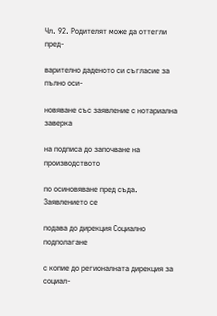Чл. 92. Родителят може да оттегли пред-

варително даденото си съгласие за пълно оси-

новяване със заявление с нотариална заверка

на подписа до започване на производството

по осиновяване пред съда. Заявлението се

подава до дирекция Социално подполагане

с копие до регионалната дирекция за социал-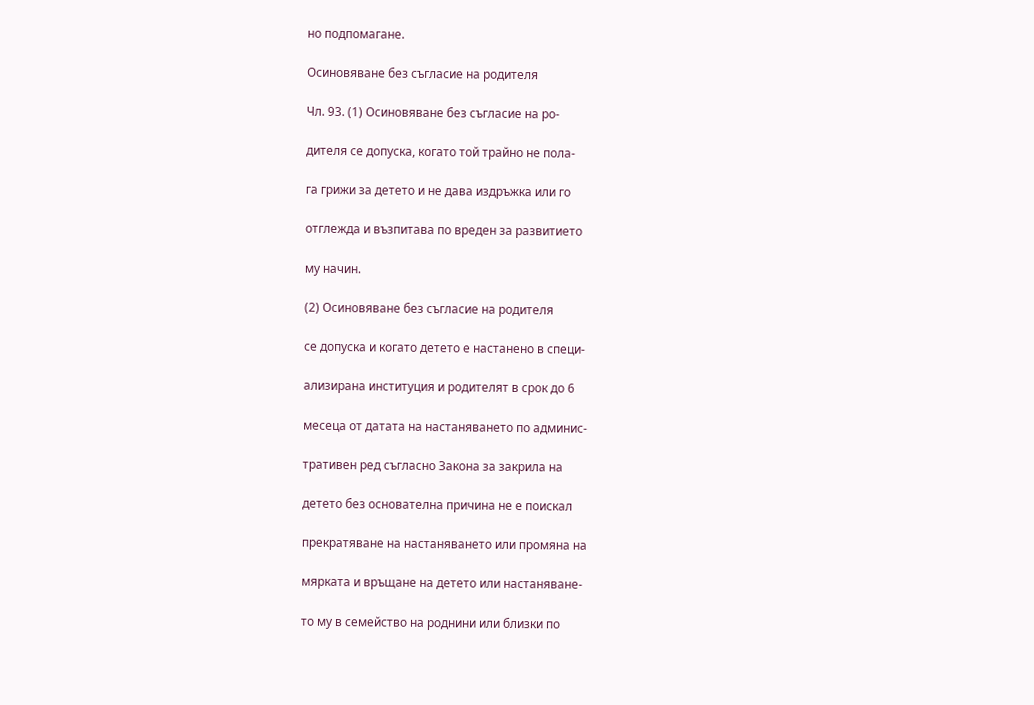но подпомагане.

Осиновяване без съгласие на родителя

Чл. 93. (1) Осиновяване без съгласие на ро-

дителя се допуска, когато той трайно не пола-

га грижи за детето и не дава издръжка или го

отглежда и възпитава по вреден за развитието

му начин.

(2) Осиновяване без съгласие на родителя

се допуска и когато детето е настанено в специ-

ализирана институция и родителят в срок до 6

месеца от датата на настаняването по админис-

тративен ред съгласно Закона за закрила на

детето без основателна причина не е поискал

прекратяване на настаняването или промяна на

мярката и връщане на детето или настаняване-

то му в семейство на роднини или близки по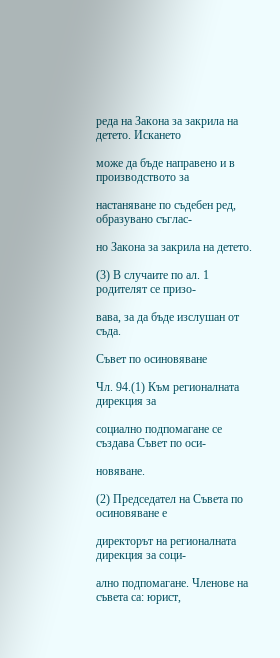реда на Закона за закрила на детето. Искането

може да бъде направено и в производството за

настаняване по съдебен ред, образувано съглас-

но Закона за закрила на детето.

(3) В случаите по ал. 1 родителят се призо-

вава, за да бъде изслушан от съда.

Съвет по осиновяване

Чл. 94.(1) Към регионалната дирекция за

социално подпомагане се създава Съвет по оси-

новяване.

(2) Председател на Съвета по осиновяване е

директорът на регионалната дирекция за соци-

ално подпомагане. Членове на съвета са: юрист,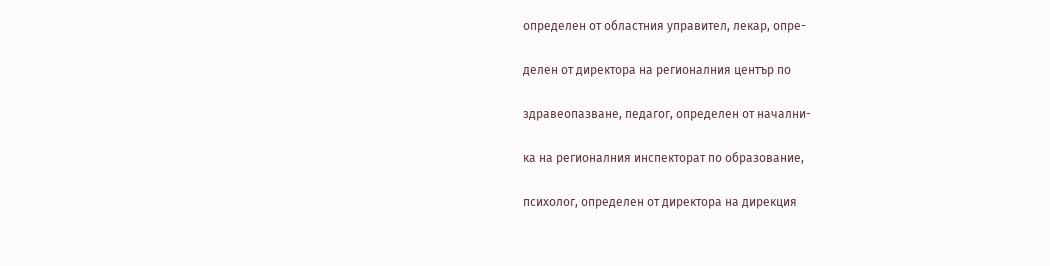определен от областния управител, лекар, опре-

делен от директора на регионалния център по

здравеопазване, педагог, определен от начални-

ка на регионалния инспекторат по образование,

психолог, определен от директора на дирекция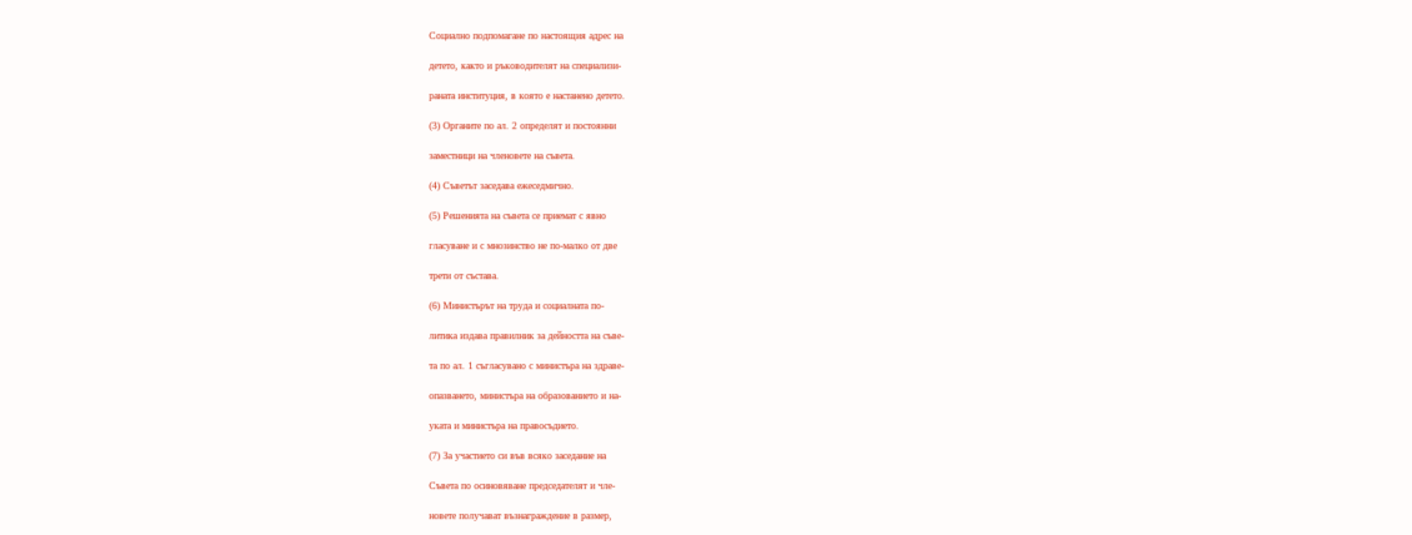Социално подпомагане по настоящия адрес на

детето, както и ръководителят на специализи-

раната институция, в която е настанено детето.

(3) Органите по ал. 2 определят и постоянни

заместници на членовете на съвета.

(4) Съветът заседава ежеседмично.

(5) Решенията на съвета се приемат с явно

гласуване и с мнозинство не по-малко от две

трети от състава.

(6) Министърът на труда и социалната по-

литика издава правилник за дейността на съве-

та по ал. 1 съгласувано с министъра на здраве-

опазването, министъра на образованието и на-

уката и министъра на правосъдието.

(7) За участието си във всяко заседание на

Съвета по осиновяване председателят и чле-

новете получават възнаграждение в размер,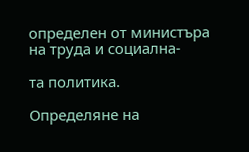определен от министъра на труда и социална-

та политика.

Определяне на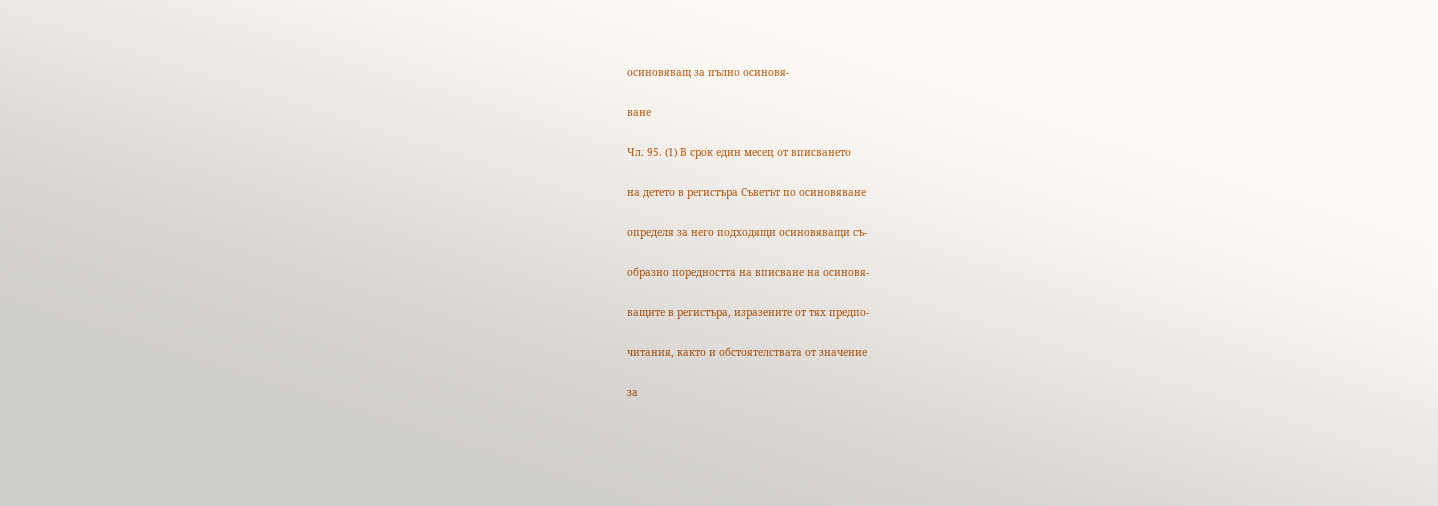осиновяващ за пълно осиновя-

ване

Чл. 95. (1) В срок един месец от вписването

на детето в регистъра Съветът по осиновяване

определя за него подходящи осиновяващи съ-

образно поредността на вписване на осиновя-

ващите в регистъра, изразените от тях предпо-

читания, както и обстоятелствата от значение

за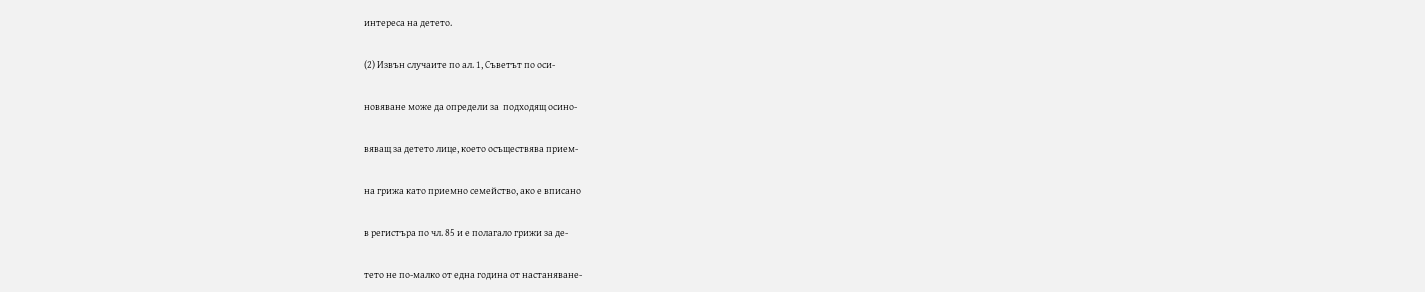интереса на детето.

(2) Извън случаите по ал. 1, Съветът по оси-

новяване може да определи за  подходящ осино-

вяващ за детето лице, което осъществява прием-

на грижа като приемно семейство, ако е вписано

в регистъра по чл. 85 и е полагало грижи за де-

тето не по-малко от една година от настаняване-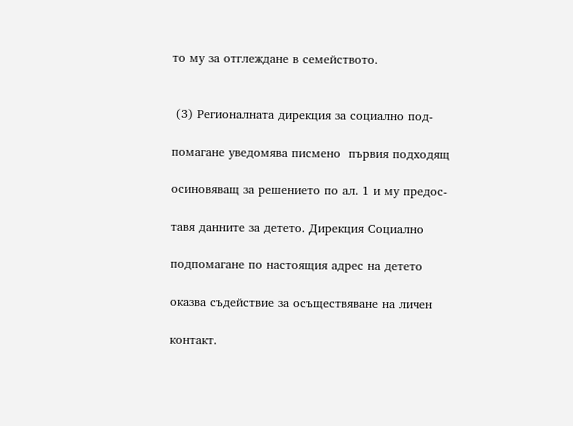то му за отглеждане в семейството.


 (3) Регионалната дирекция за социално под-

помагане уведомява писмено  първия подходящ

осиновяващ за решението по ал. 1 и му предос-

тавя данните за детето. Дирекция Социално

подпомагане по настоящия адрес на детето

оказва съдействие за осъществяване на личен

контакт.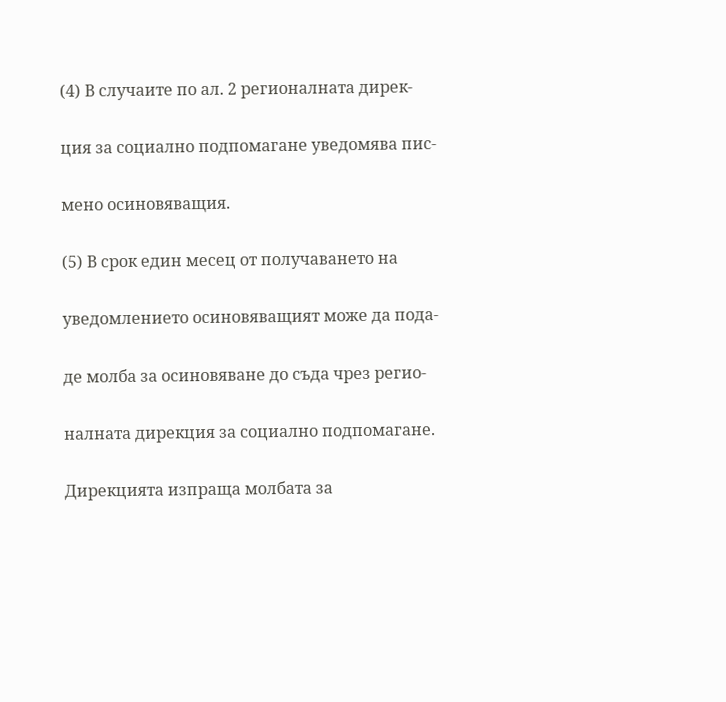(4) В случаите по ал. 2 регионалната дирек-

ция за социално подпомагане уведомява пис-

мено осиновяващия.

(5) В срок един месец от получаването на

уведомлението осиновяващият може да пода-

де молба за осиновяване до съда чрез регио-

налната дирекция за социално подпомагане.

Дирекцията изпраща молбата за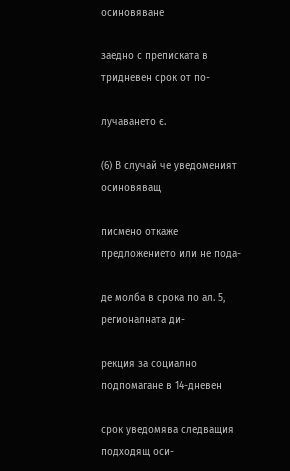осиновяване

заедно с преписката в тридневен срок от по-

лучаването є.

(6) В случай че уведоменият осиновяващ

писмено откаже предложението или не пода-

де молба в срока по ал. 5, регионалната ди-

рекция за социално подпомагане в 14-дневен

срок уведомява следващия подходящ оси-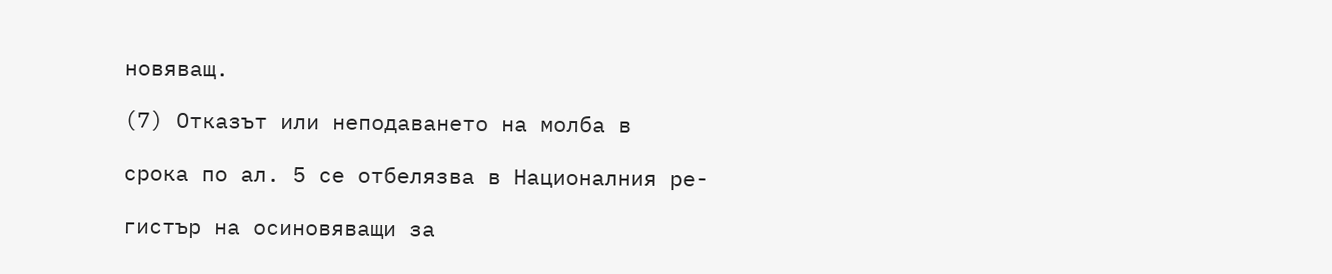новяващ.

(7) Отказът или неподаването на молба в

срока по ал. 5 се отбелязва в Националния ре-

гистър на осиновяващи за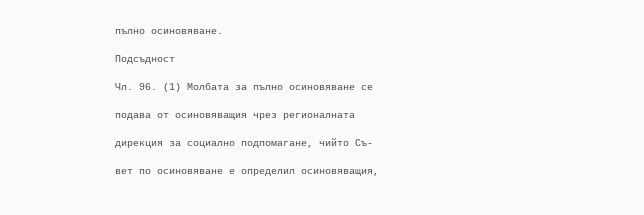пълно осиновяване.

Подсъдност

Чл. 96. (1) Молбата за пълно осиновяване се

подава от осиновяващия чрез регионалната

дирекция за социално подпомагане, чийто Съ-

вет по осиновяване е определил осиновяващия,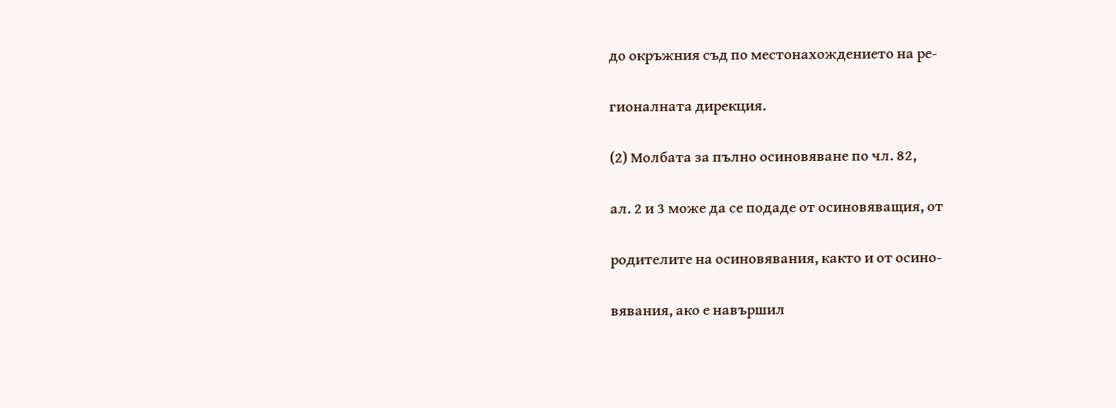до окръжния съд по местонахождението на ре-

гионалната дирекция.

(2) Молбата за пълно осиновяване по чл. 82,

ал. 2 и 3 може да се подаде от осиновяващия, от

родителите на осиновявания, както и от осино-

вявания, ако е навършил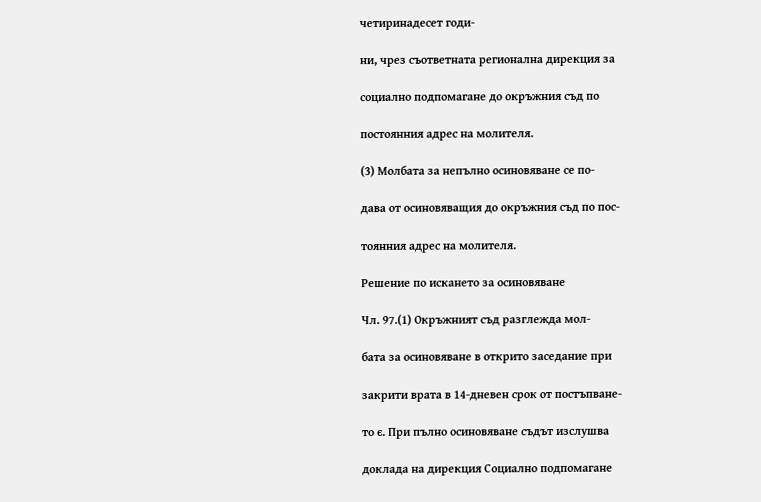четиринадесет годи-

ни, чрез съответната регионална дирекция за

социално подпомагане до окръжния съд по

постоянния адрес на молителя.

(3) Молбата за непълно осиновяване се по-

дава от осиновяващия до окръжния съд по пос-

тоянния адрес на молителя.

Решение по искането за осиновяване

Чл. 97.(1) Окръжният съд разглежда мол-

бата за осиновяване в открито заседание при

закрити врата в 14-дневен срок от постъпване-

то є. При пълно осиновяване съдът изслушва

доклада на дирекция Социално подпомагане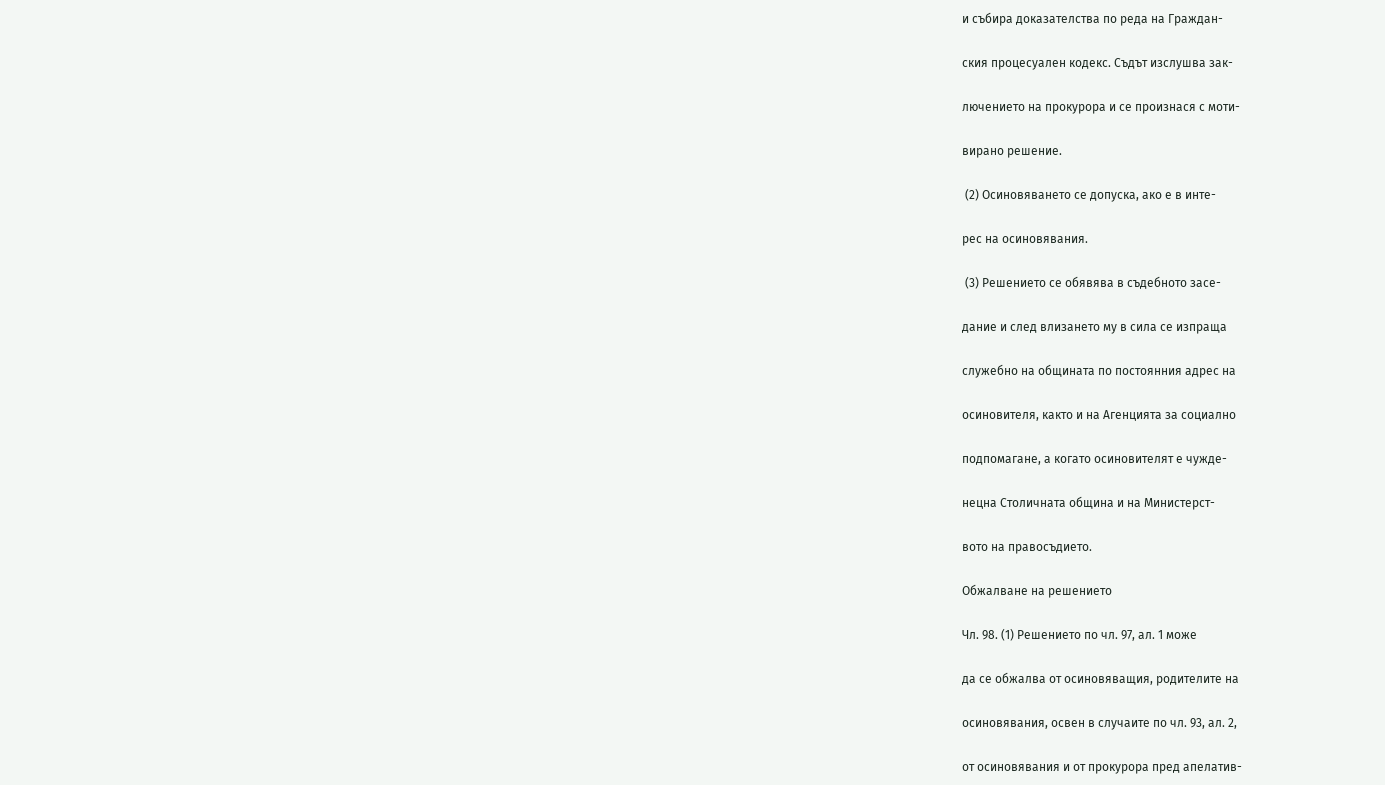и събира доказателства по реда на Граждан-

ския процесуален кодекс. Съдът изслушва зак-

лючението на прокурора и се произнася с моти-

вирано решение.

 (2) Осиновяването се допуска, ако е в инте-

рес на осиновявания.

 (3) Решението се обявява в съдебното засе-

дание и след влизането му в сила се изпраща

служебно на общината по постоянния адрес на

осиновителя, както и на Агенцията за социално

подпомагане, а когато осиновителят е чужде-

нецна Столичната община и на Министерст-

вото на правосъдието.

Обжалване на решението

Чл. 98. (1) Решението по чл. 97, ал. 1 може

да се обжалва от осиновяващия, родителите на

осиновявания, освен в случаите по чл. 93, ал. 2,

от осиновявания и от прокурора пред апелатив-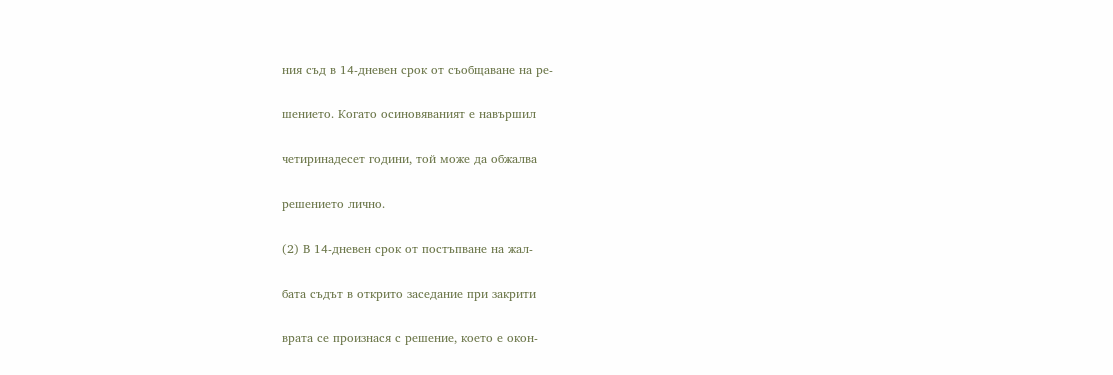ния съд в 14-дневен срок от съобщаване на ре-

шението. Когато осиновяваният е навършил

четиринадесет години, той може да обжалва

решението лично.

(2) В 14-дневен срок от постъпване на жал-

бата съдът в открито заседание при закрити

врата се произнася с решение, което е окон-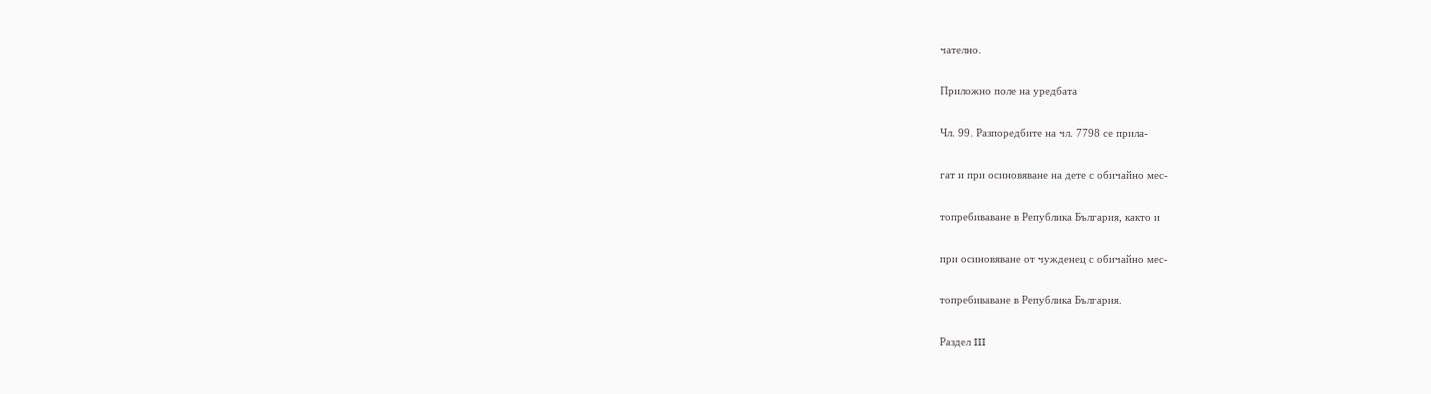чателно.

Приложно поле на уредбата

Чл. 99. Разпоредбите на чл. 7798 се прила-

гат и при осиновяване на дете с обичайно мес-

топребиваване в Република България, както и

при осиновяване от чужденец с обичайно мес-

топребиваване в Република България.

Раздел III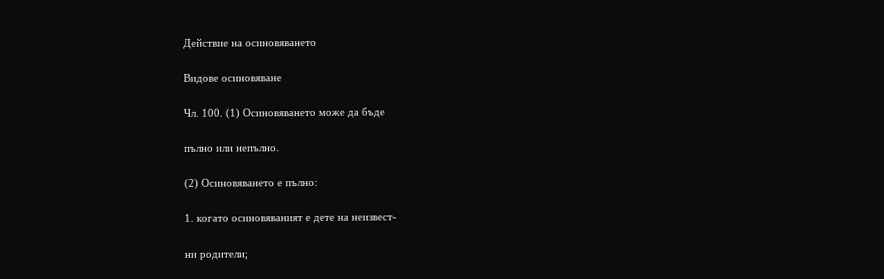Действие на осиновяването

Видове осиновяване

Чл. 100. (1) Осиновяването може да бъде

пълно или непълно.

(2) Осиновяването е пълно:

1. когато осиновяваният е дете на неизвест-

ни родители;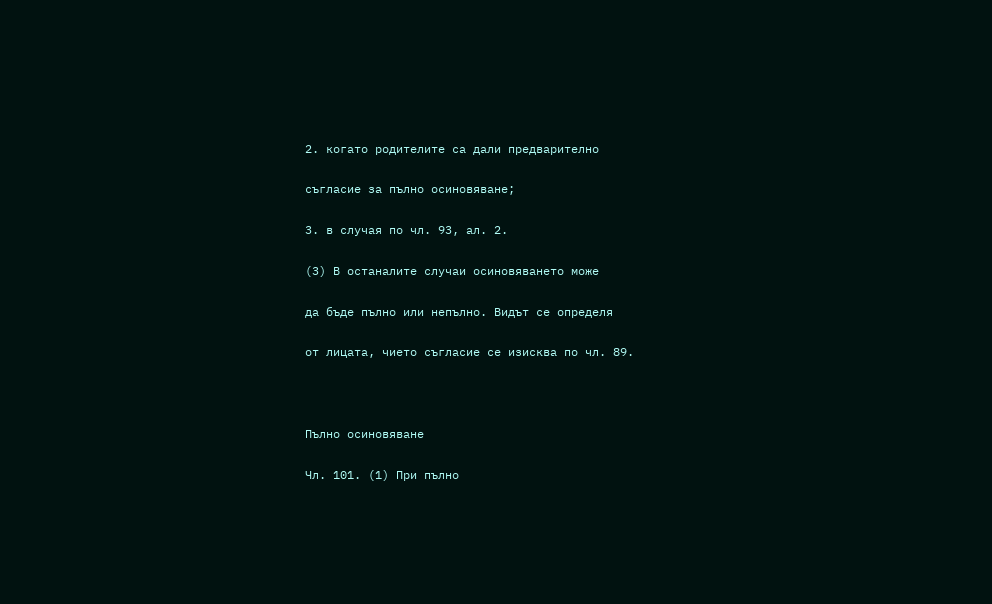2. когато родителите са дали предварително

съгласие за пълно осиновяване;

3. в случая по чл. 93, ал. 2.

(3) В останалите случаи осиновяването може

да бъде пълно или непълно. Видът се определя

от лицата, чието съгласие се изисква по чл. 89.



Пълно осиновяване

Чл. 101. (1) При пълно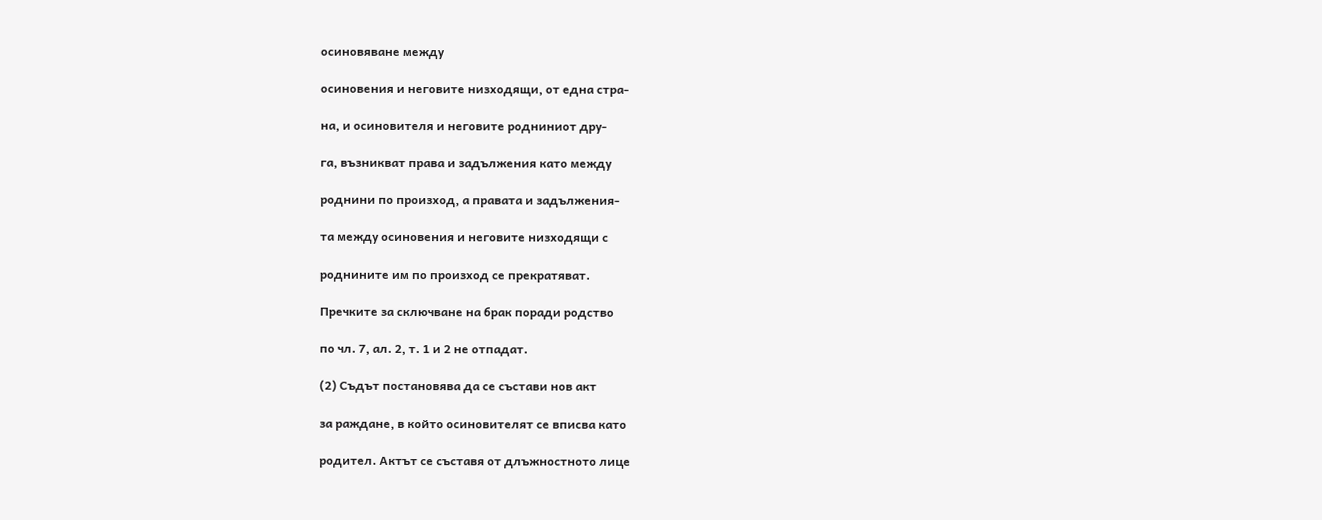осиновяване между

осиновения и неговите низходящи, от една стра-

на, и осиновителя и неговите родниниот дру-

га, възникват права и задължения като между

роднини по произход, а правата и задължения-

та между осиновения и неговите низходящи с

роднините им по произход се прекратяват.

Пречките за сключване на брак поради родство

по чл. 7, ал. 2, т. 1 и 2 не отпадат.

(2) Съдът постановява да се състави нов акт

за раждане, в който осиновителят се вписва като

родител. Актът се съставя от длъжностното лице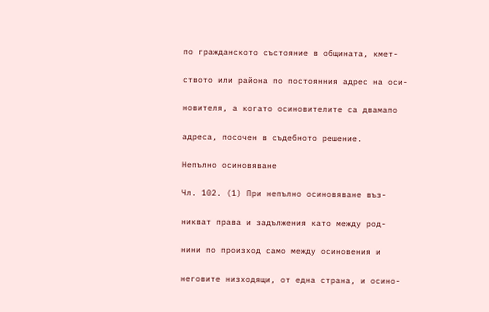по гражданското състояние в общината, кмет-

ството или района по постоянния адрес на оси-

новителя, а когато осиновителите са двамапо

адреса, посочен в съдебното решение.

Непълно осиновяване

Чл. 102. (1) При непълно осиновяване въз-

никват права и задължения като между род-

нини по произход само между осиновения и

неговите низходящи, от една страна, и осино-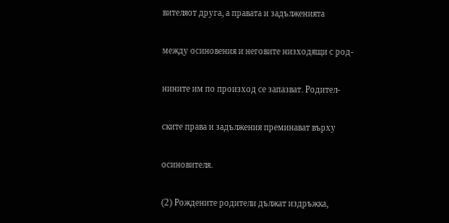вителяот друга, а правата и задълженията

между осиновения и неговите низходящи с род-

нините им по произход се запазват. Родител-

ските права и задължения преминават върху

осиновителя.

(2) Рождените родители дължат издръжка,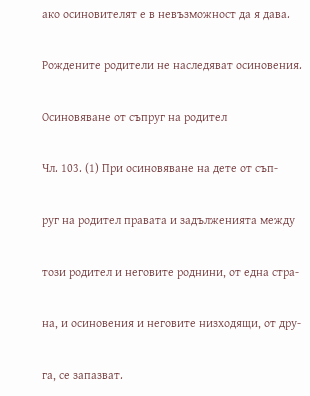ако осиновителят е в невъзможност да я дава.

Рождените родители не наследяват осиновения.

Осиновяване от съпруг на родител

Чл. 103. (1) При осиновяване на дете от съп-

руг на родител правата и задълженията между

този родител и неговите роднини, от една стра-

на, и осиновения и неговите низходящи, от дру-

га, се запазват.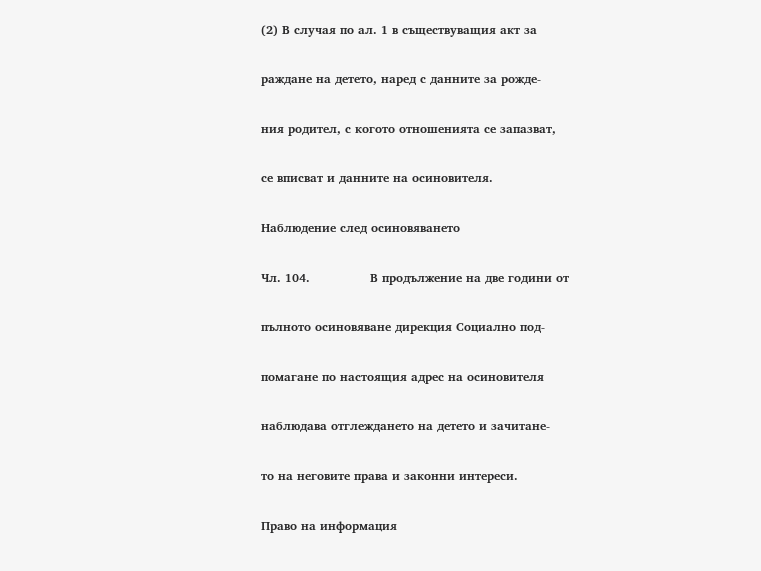(2) В случая по ал. 1 в съществуващия акт за

раждане на детето, наред с данните за рожде-

ния родител, с когото отношенията се запазват,

се вписват и данните на осиновителя.

Наблюдение след осиновяването

Чл. 104.               В продължение на две години от

пълното осиновяване дирекция Социално под-

помагане по настоящия адрес на осиновителя

наблюдава отглеждането на детето и зачитане-

то на неговите права и законни интереси.

Право на информация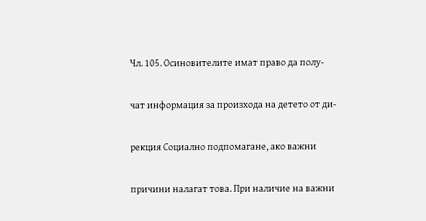Чл. 105. Осиновителите имат право да полу-

чат информация за произхода на детето от ди-

рекция Социално подпомагане, ако важни

причини налагат това. При наличие на важни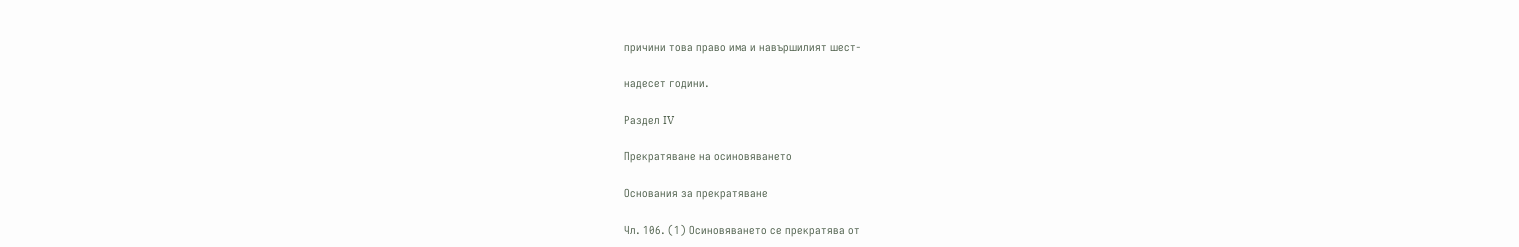причини това право има и навършилият шест-

надесет години.

Раздел IV

Прекратяване на осиновяването

Основания за прекратяване

Чл. 106. (1) Осиновяването се прекратява от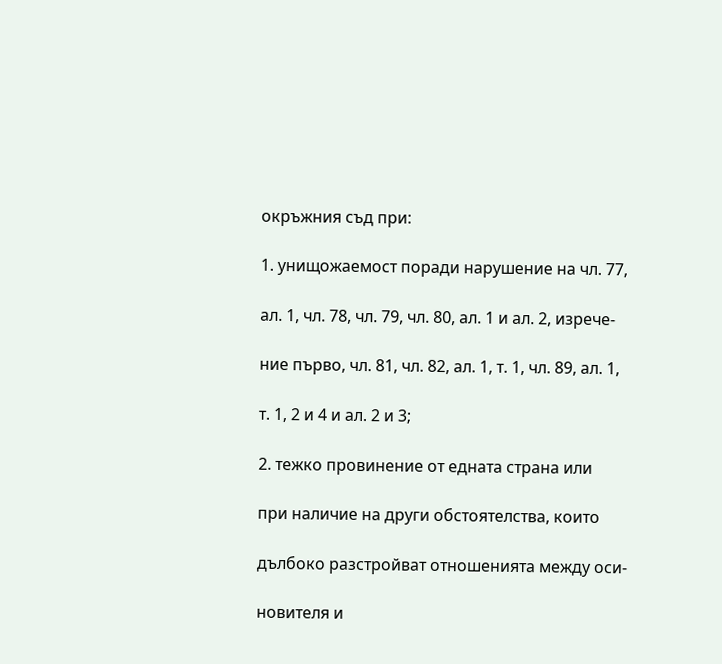окръжния съд при:

1. унищожаемост поради нарушение на чл. 77,

ал. 1, чл. 78, чл. 79, чл. 80, ал. 1 и ал. 2, изрече-

ние първо, чл. 81, чл. 82, ал. 1, т. 1, чл. 89, ал. 1,

т. 1, 2 и 4 и ал. 2 и 3;

2. тежко провинение от едната страна или

при наличие на други обстоятелства, които

дълбоко разстройват отношенията между оси-

новителя и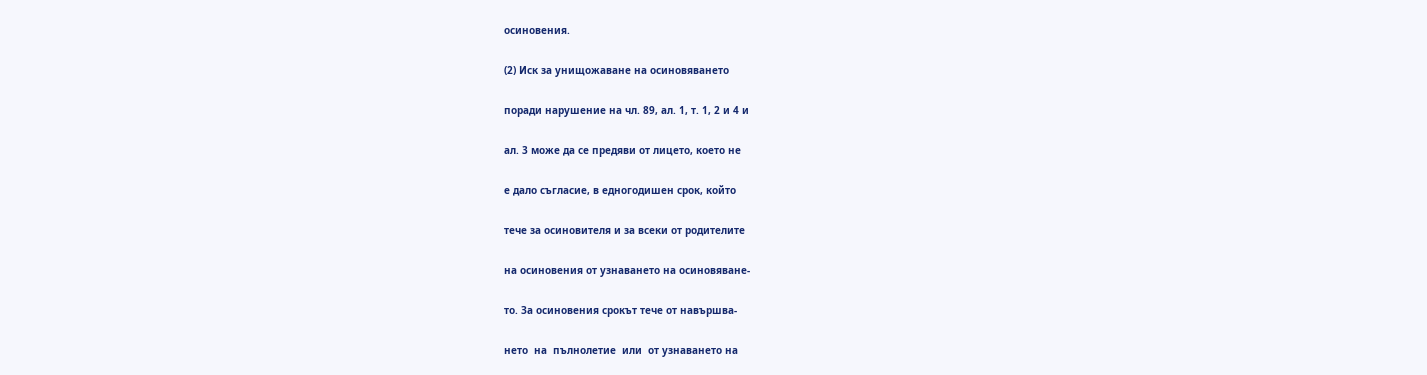осиновения.

(2) Иск за унищожаване на осиновяването

поради нарушение на чл. 89, ал. 1, т. 1, 2 и 4 и

ал. 3 може да се предяви от лицето, което не

е дало съгласие, в едногодишен срок, който

тече за осиновителя и за всеки от родителите

на осиновения от узнаването на осиновяване-

то. За осиновения срокът тече от навършва-

нето  на  пълнолетие  или  от узнаването на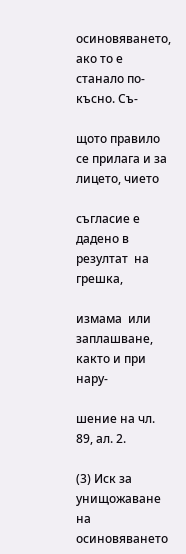осиновяването, ако то е станало по-късно. Съ-

щото правило се прилага и за лицето, чието

съгласие е дадено в резултат  на  грешка,

измама  или  заплашване, както и при нару-

шение на чл. 89, ал. 2.

(3) Иск за унищожаване на осиновяването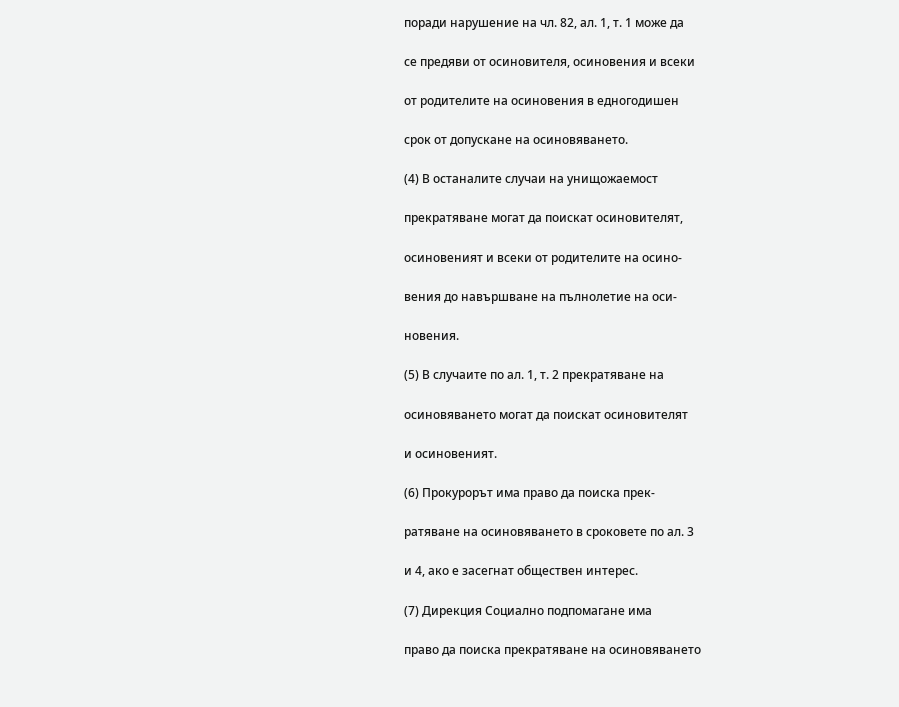поради нарушение на чл. 82, ал. 1, т. 1 може да

се предяви от осиновителя, осиновения и всеки

от родителите на осиновения в едногодишен

срок от допускане на осиновяването.

(4) В останалите случаи на унищожаемост

прекратяване могат да поискат осиновителят,

осиновеният и всеки от родителите на осино-

вения до навършване на пълнолетие на оси-

новения.

(5) В случаите по ал. 1, т. 2 прекратяване на

осиновяването могат да поискат осиновителят

и осиновеният.

(6) Прокурорът има право да поиска прек-

ратяване на осиновяването в сроковете по ал. 3

и 4, ако е засегнат обществен интерес.

(7) Дирекция Социално подпомагане има

право да поиска прекратяване на осиновяването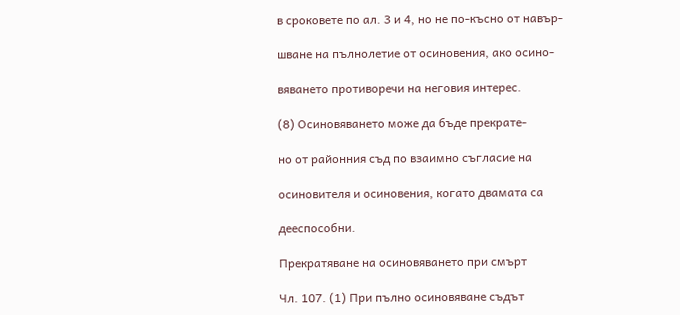в сроковете по ал. 3 и 4, но не по-късно от навър-

шване на пълнолетие от осиновения, ако осино-

вяването противоречи на неговия интерес.

(8) Осиновяването може да бъде прекрате-

но от районния съд по взаимно съгласие на

осиновителя и осиновения, когато двамата са

дееспособни.

Прекратяване на осиновяването при смърт

Чл. 107. (1) При пълно осиновяване съдът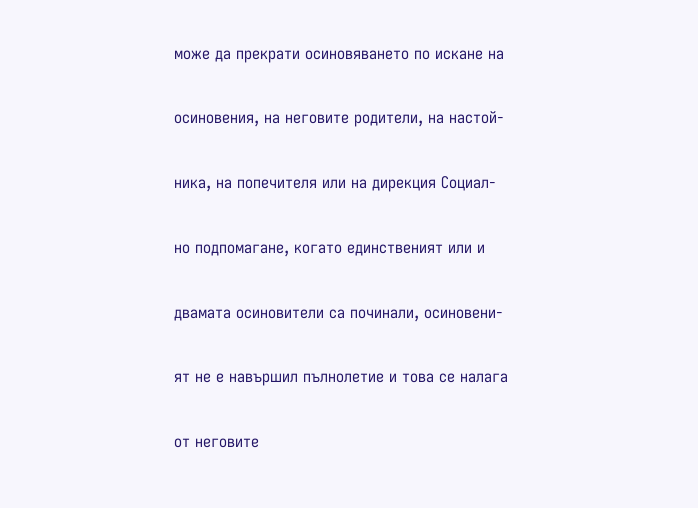може да прекрати осиновяването по искане на

осиновения, на неговите родители, на настой-

ника, на попечителя или на дирекция Социал-

но подпомагане, когато единственият или и

двамата осиновители са починали, осиновени-

ят не е навършил пълнолетие и това се налага

от неговите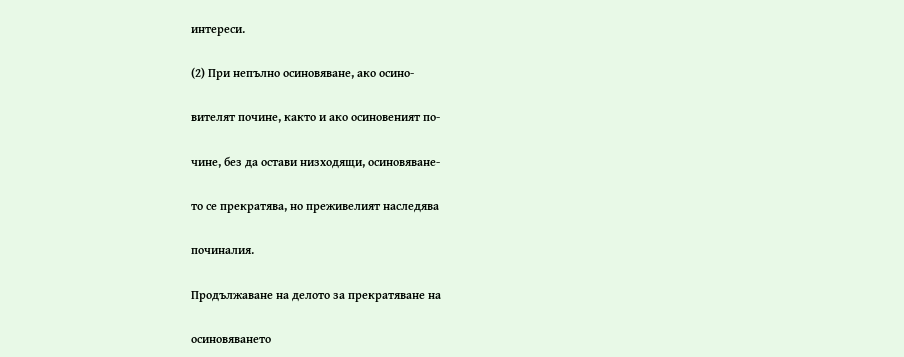интереси.

(2) При непълно осиновяване, ако осино-

вителят почине, както и ако осиновеният по-

чине, без да остави низходящи, осиновяване-

то се прекратява, но преживелият наследява

починалия.

Продължаване на делото за прекратяване на

осиновяването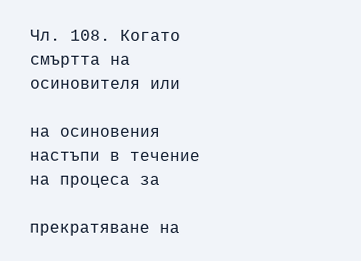Чл. 108. Когато смъртта на осиновителя или

на осиновения настъпи в течение на процеса за

прекратяване на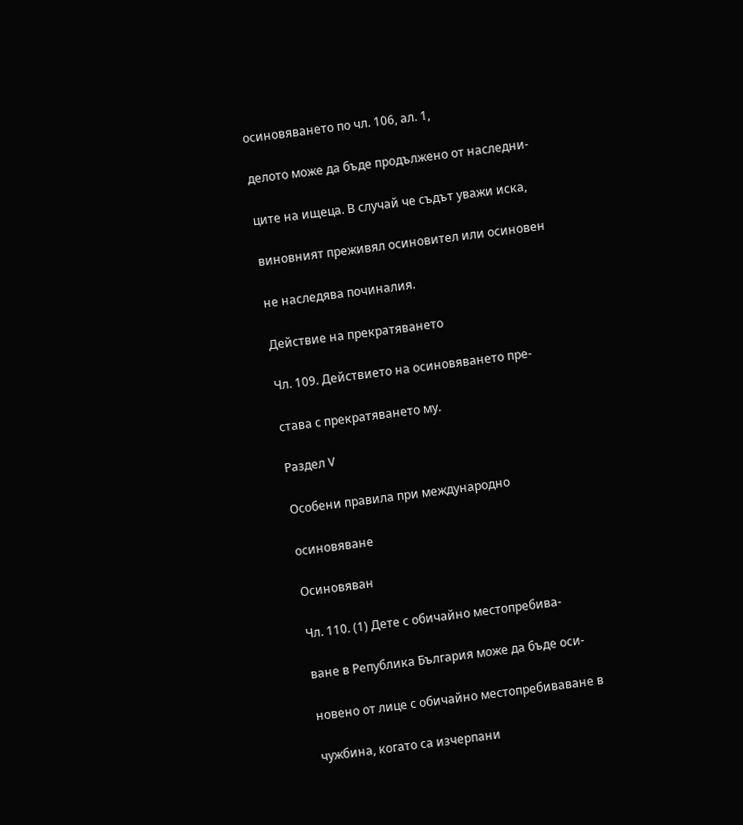осиновяването по чл. 106, ал. 1,

делото може да бъде продължено от наследни-

ците на ищеца. В случай че съдът уважи иска,

виновният преживял осиновител или осиновен

не наследява починалия.

Действие на прекратяването

Чл. 109. Действието на осиновяването пре-

става с прекратяването му.

Раздел V

Особени правила при международно

осиновяване

Осиновяван

Чл. 110. (1) Дете с обичайно местопребива-

ване в Република България може да бъде оси-

новено от лице с обичайно местопребиваване в

чужбина, когато са изчерпани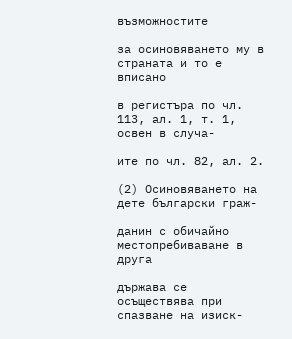възможностите

за осиновяването му в страната и то е вписано

в регистъра по чл. 113, ал. 1, т. 1, освен в случа-

ите по чл. 82, ал. 2.

(2) Осиновяването на дете български граж-

данин с обичайно местопребиваване в друга

държава се осъществява при спазване на изиск-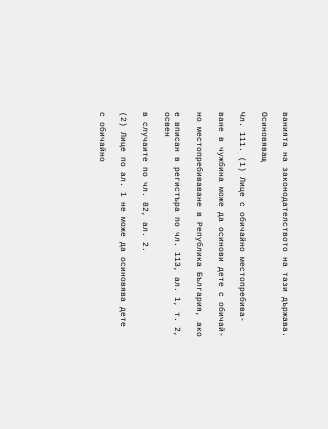ванията на законодателството на тази държава.

Осиновяващ

Чл. 111. (1) Лице с обичайно местопребива-

ване в чужбина може да осинови дете с обичай-

но местопребиваване в Република България, ако

е вписан в регистъра по чл. 113, ал. 1, т. 2, освен

в случаите по чл. 82, ал. 2.

(2) Лице по ал. 1 не може да осиновява дете

с обичайно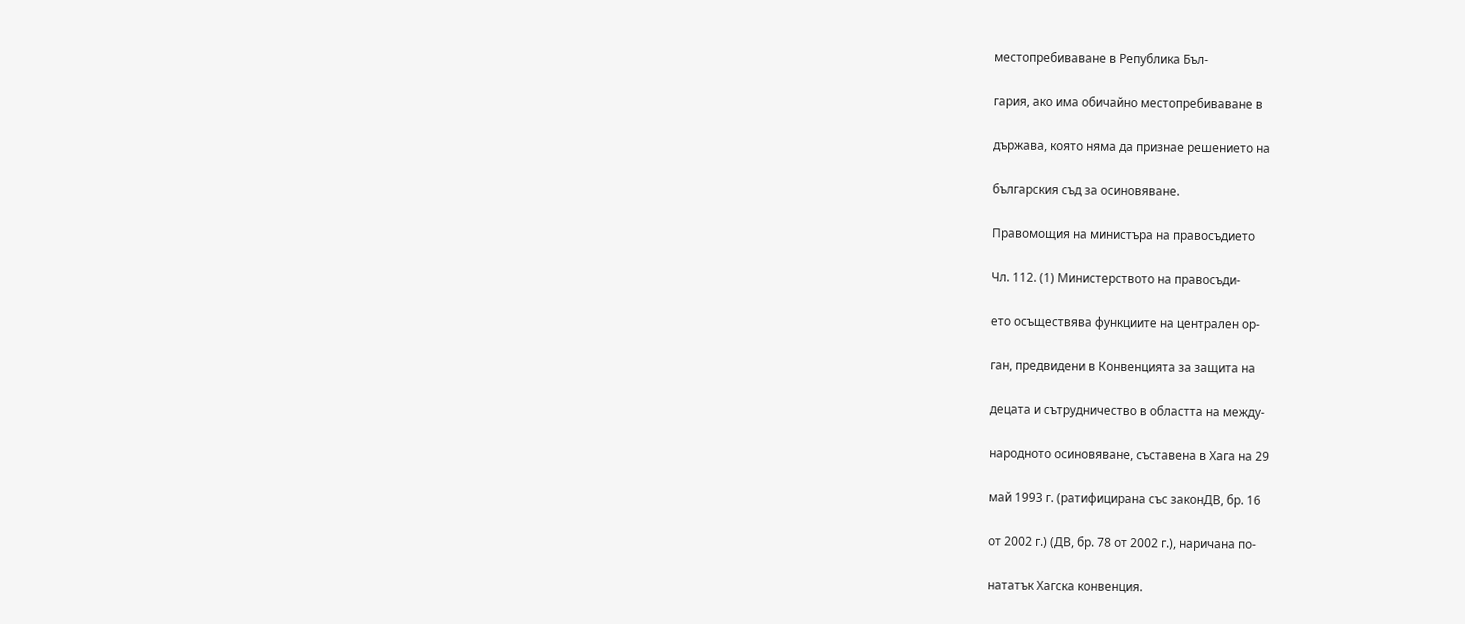местопребиваване в Република Бъл-

гария, ако има обичайно местопребиваване в

държава, която няма да признае решението на

българския съд за осиновяване.

Правомощия на министъра на правосъдието

Чл. 112. (1) Министерството на правосъди-

ето осъществява функциите на централен ор-

ган, предвидени в Конвенцията за защита на

децата и сътрудничество в областта на между-

народното осиновяване, съставена в Хага на 29

май 1993 г. (ратифицирана със законДВ, бр. 16

от 2002 г.) (ДВ, бр. 78 от 2002 г.), наричана по-

нататък Хагска конвенция.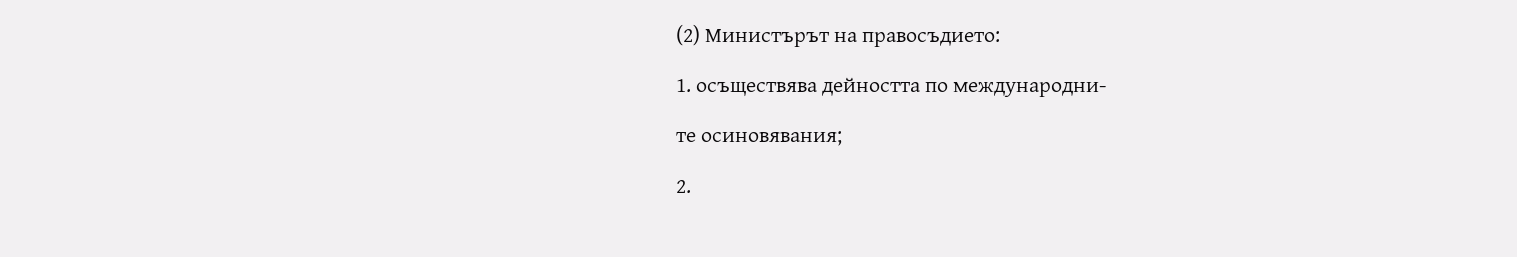(2) Министърът на правосъдието:

1. осъществява дейността по международни-

те осиновявания;

2.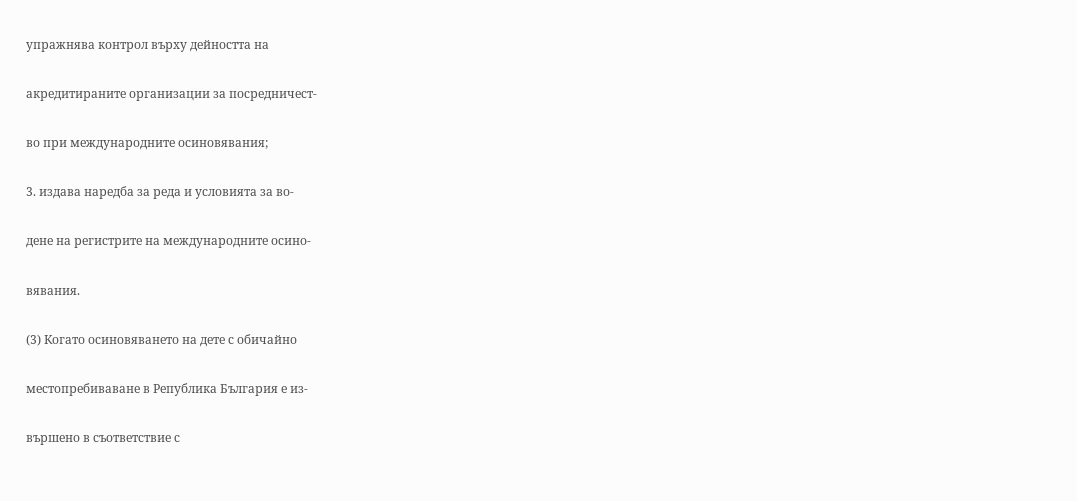упражнява контрол върху дейността на

акредитираните организации за посредничест-

во при международните осиновявания;

3. издава наредба за реда и условията за во-

дене на регистрите на международните осино-

вявания.

(3) Когато осиновяването на дете с обичайно

местопребиваване в Република България е из-

вършено в съответствие с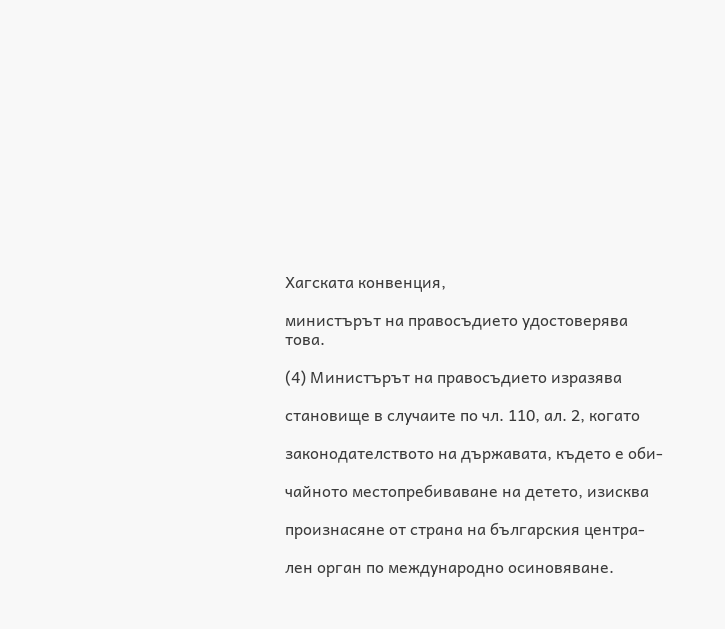Хагската конвенция,

министърът на правосъдието удостоверява това.

(4) Министърът на правосъдието изразява

становище в случаите по чл. 110, ал. 2, когато

законодателството на държавата, където е оби-

чайното местопребиваване на детето, изисква

произнасяне от страна на българския центра-

лен орган по международно осиновяване.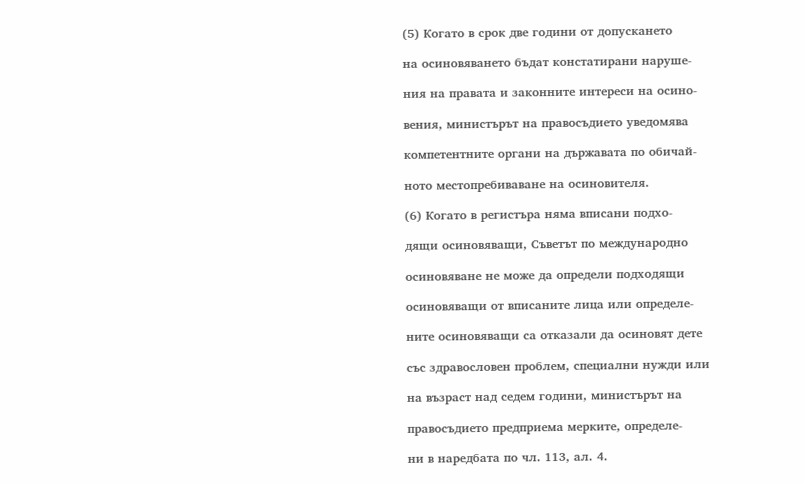(5) Когато в срок две години от допускането

на осиновяването бъдат констатирани наруше-

ния на правата и законните интереси на осино-

вения, министърът на правосъдието уведомява

компетентните органи на държавата по обичай-

ното местопребиваване на осиновителя.

(6) Когато в регистъра няма вписани подхо-

дящи осиновяващи, Съветът по международно

осиновяване не може да определи подходящи

осиновяващи от вписаните лица или определе-

ните осиновяващи са отказали да осиновят дете

със здравословен проблем, специални нужди или

на възраст над седем години, министърът на

правосъдието предприема мерките, определе-

ни в наредбата по чл. 113, ал. 4.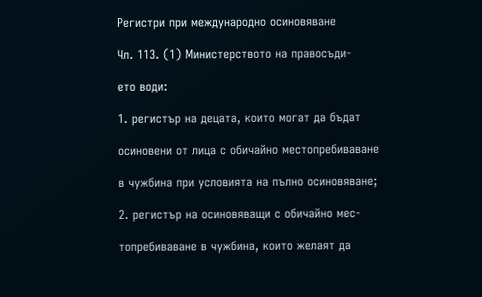Регистри при международно осиновяване

Чл. 113. (1) Министерството на правосъди-

ето води:

1. регистър на децата, които могат да бъдат

осиновени от лица с обичайно местопребиваване

в чужбина при условията на пълно осиновяване;

2. регистър на осиновяващи с обичайно мес-

топребиваване в чужбина, които желаят да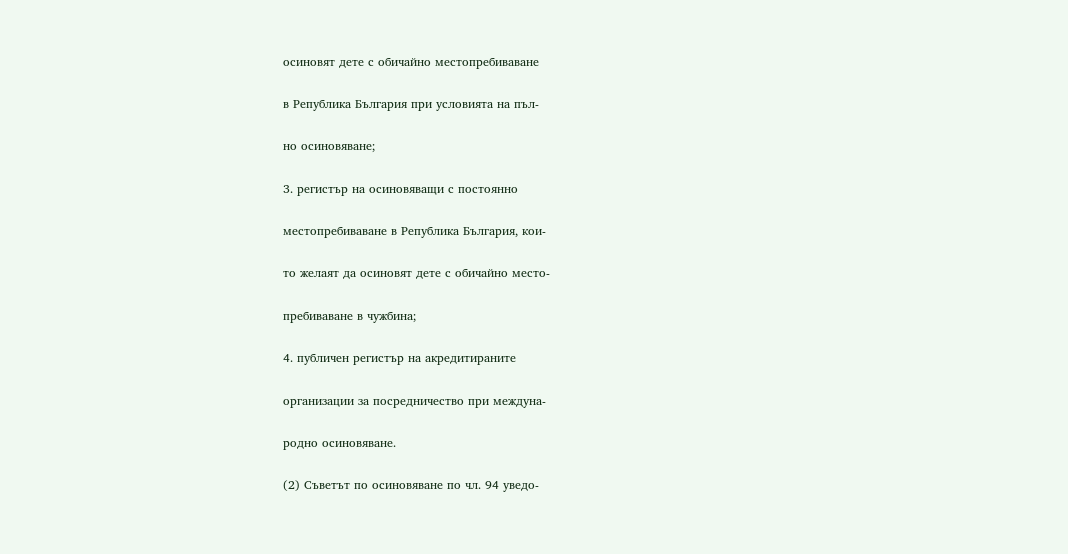осиновят дете с обичайно местопребиваване

в Република България при условията на пъл-

но осиновяване;

3. регистър на осиновяващи с постоянно

местопребиваване в Република България, кои-

то желаят да осиновят дете с обичайно место-

пребиваване в чужбина;

4. публичен регистър на акредитираните

организации за посредничество при междуна-

родно осиновяване.

(2) Съветът по осиновяване по чл. 94 уведо-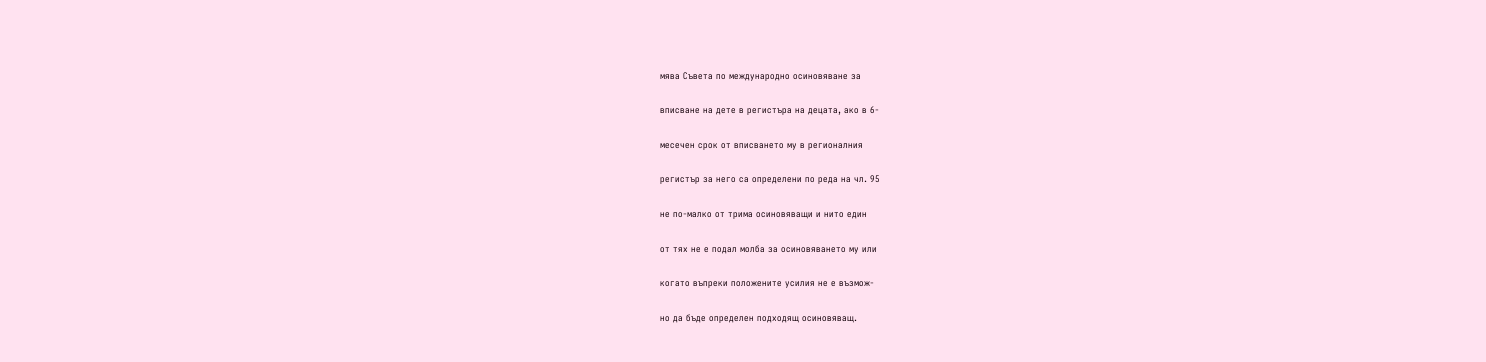мява Съвета по международно осиновяване за

вписване на дете в регистъра на децата, ако в 6-

месечен срок от вписването му в регионалния

регистър за него са определени по реда на чл. 95

не по-малко от трима осиновяващи и нито един

от тях не е подал молба за осиновяването му или

когато въпреки положените усилия не е възмож-

но да бъде определен подходящ осиновяващ.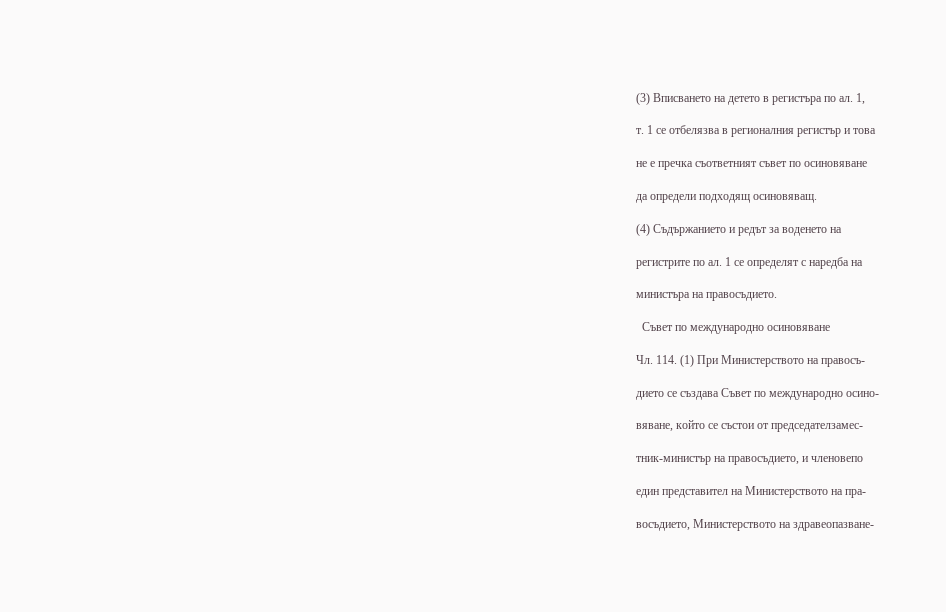(3) Вписването на детето в регистъра по ал. 1,

т. 1 се отбелязва в регионалния регистър и това

не е пречка съответният съвет по осиновяване

да определи подходящ осиновяващ.

(4) Съдържанието и редът за воденето на

регистрите по ал. 1 се определят с наредба на

министъра на правосъдието.

  Съвет по международно осиновяване

Чл. 114. (1) При Министерството на правосъ-

дието се създава Съвет по международно осино-

вяване, който се състои от председателзамес-

тник-министър на правосъдието, и членовепо

един представител на Министерството на пра-

восъдието, Министерството на здравеопазване-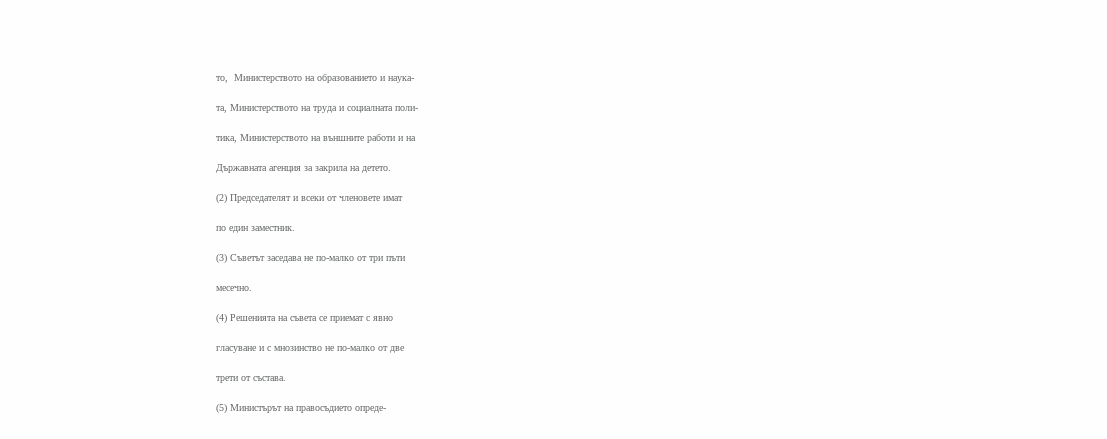то,  Министерството на образованието и наука-

та, Министерството на труда и социалната поли-

тика, Министерството на външните работи и на

Държавната агенция за закрила на детето.

(2) Председателят и всеки от членовете имат

по един заместник.

(3) Съветът заседава не по-малко от три пъти

месечно.

(4) Решенията на съвета се приемат с явно

гласуване и с мнозинство не по-малко от две

трети от състава.

(5) Министърът на правосъдието опреде-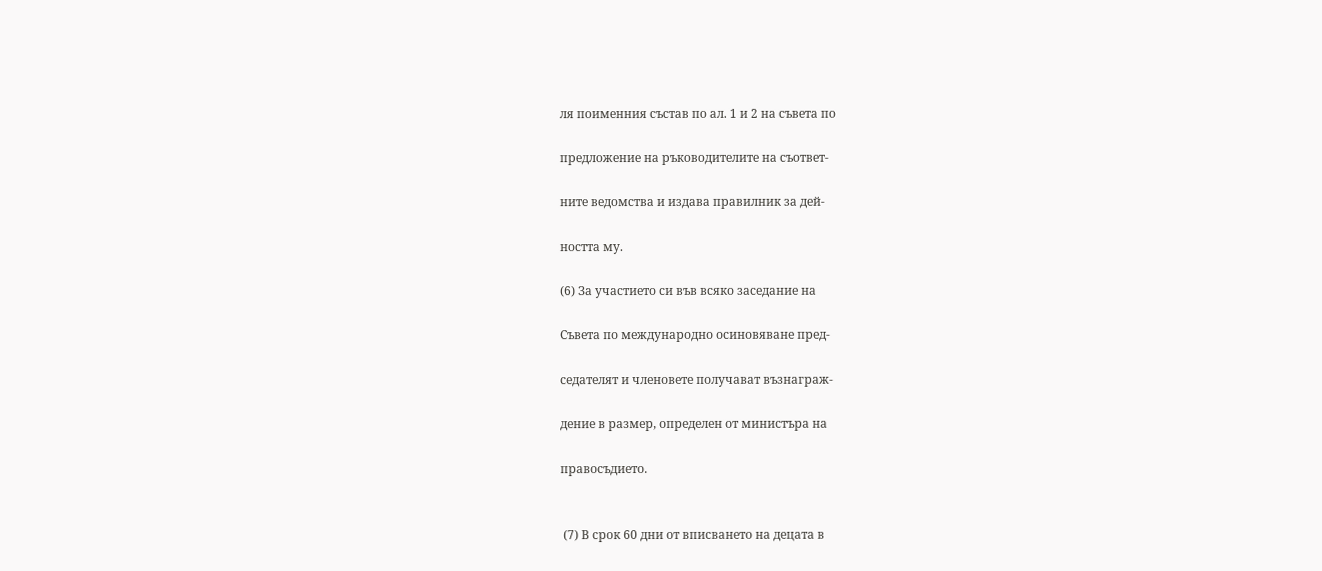ля поименния състав по ал. 1 и 2 на съвета по

предложение на ръководителите на съответ-

ните ведомства и издава правилник за дей-

ността му.

(6) За участието си във всяко заседание на

Съвета по международно осиновяване пред-

седателят и членовете получават възнаграж-

дение в размер, определен от министъра на

правосъдието.


 (7) В срок 60 дни от вписването на децата в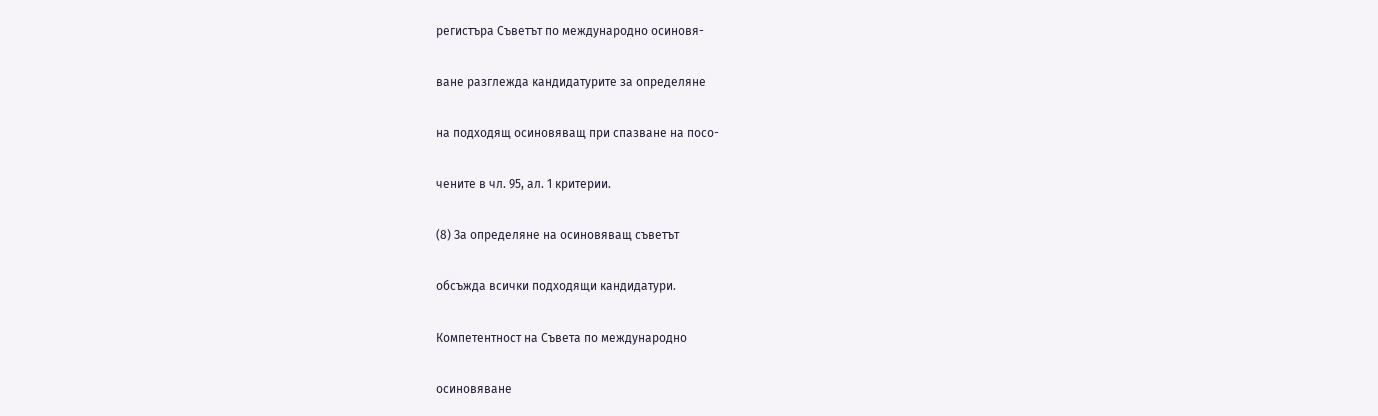регистъра Съветът по международно осиновя-

ване разглежда кандидатурите за определяне

на подходящ осиновяващ при спазване на посо-

чените в чл. 95, ал. 1 критерии.

(8) За определяне на осиновяващ съветът

обсъжда всички подходящи кандидатури.

Компетентност на Съвета по международно

осиновяване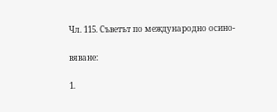Чл. 115. Съветът по международно осино-

вяване:

1.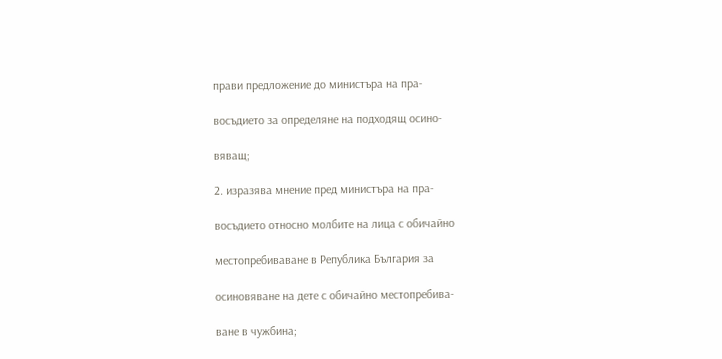прави предложение до министъра на пра-

восъдието за определяне на подходящ осино-

вяващ;

2. изразява мнение пред министъра на пра-

восъдието относно молбите на лица с обичайно

местопребиваване в Република България за

осиновяване на дете с обичайно местопребива-

ване в чужбина;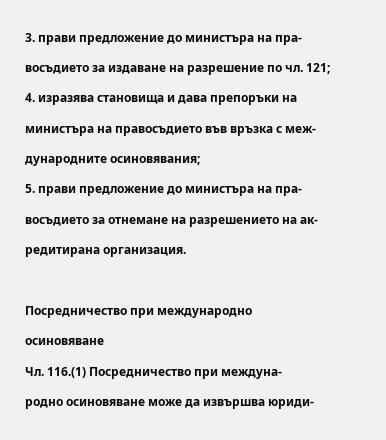3. прави предложение до министъра на пра-

восъдието за издаване на разрешение по чл. 121;

4. изразява становища и дава препоръки на

министъра на правосъдието във връзка с меж-

дународните осиновявания;

5. прави предложение до министъра на пра-

восъдието за отнемане на разрешението на ак-

редитирана организация.



Посредничество при международно

осиновяване

Чл. 116.(1) Посредничество при междуна-

родно осиновяване може да извършва юриди-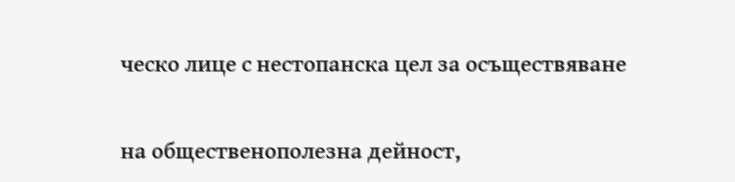ческо лице с нестопанска цел за осъществяване

на общественополезна дейност,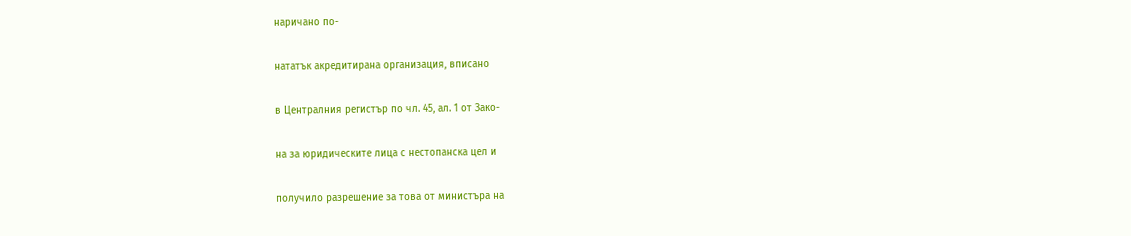наричано по-

нататък акредитирана организация, вписано

в Централния регистър по чл. 45, ал. 1 от Зако-

на за юридическите лица с нестопанска цел и

получило разрешение за това от министъра на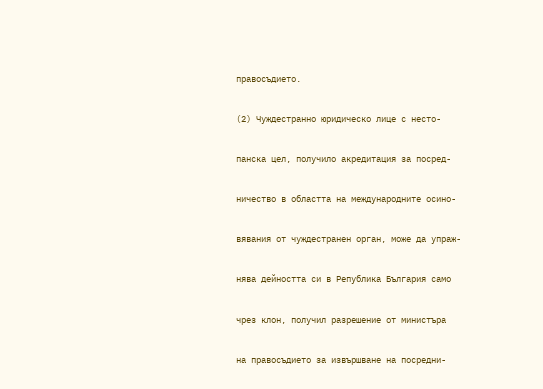правосъдието.

(2) Чуждестранно юридическо лице с несто-

панска цел, получило акредитация за посред-

ничество в областта на международните осино-

вявания от чуждестранен орган, може да упраж-

нява дейността си в Република България само

чрез клон, получил разрешение от министъра

на правосъдието за извършване на посредни-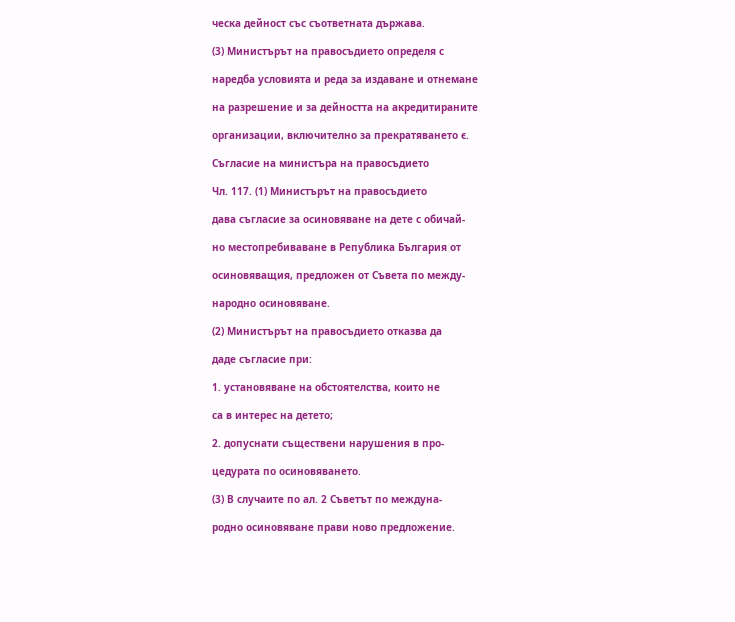ческа дейност със съответната държава.

(3) Министърът на правосъдието определя с

наредба условията и реда за издаване и отнемане

на разрешение и за дейността на акредитираните

организации, включително за прекратяването є.

Съгласие на министъра на правосъдието

Чл. 117. (1) Министърът на правосъдието

дава съгласие за осиновяване на дете с обичай-

но местопребиваване в Република България от

осиновяващия, предложен от Съвета по между-

народно осиновяване.

(2) Министърът на правосъдието отказва да

даде съгласие при:

1. установяване на обстоятелства, които не

са в интерес на детето;

2. допуснати съществени нарушения в про-

цедурата по осиновяването.

(3) В случаите по ал. 2 Съветът по междуна-

родно осиновяване прави ново предложение.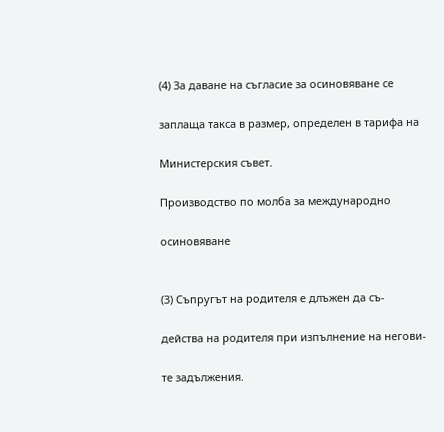(4) За даване на съгласие за осиновяване се

заплаща такса в размер, определен в тарифа на

Министерския съвет.

Производство по молба за международно

осиновяване


(3) Съпругът на родителя е длъжен да съ-

действа на родителя при изпълнение на негови-

те задължения.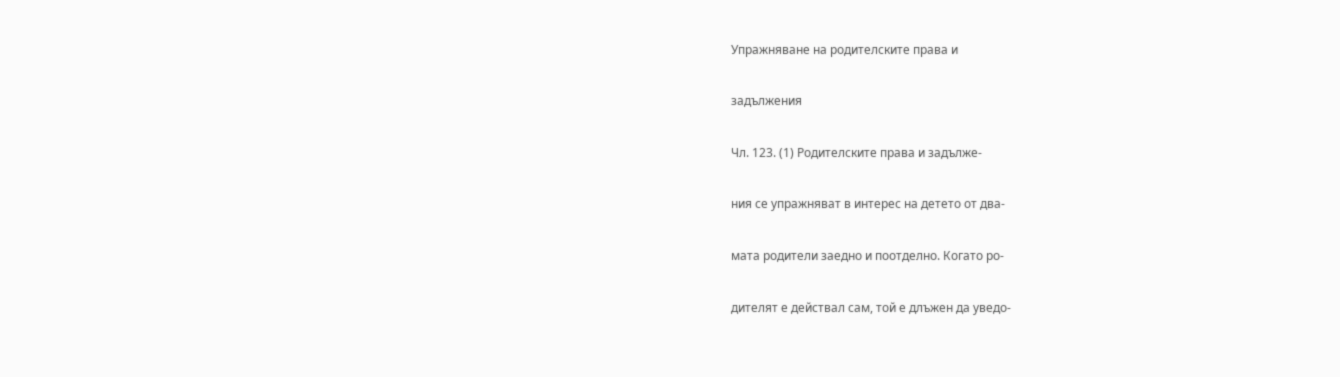Упражняване на родителските права и

задължения

Чл. 123. (1) Родителските права и задълже-

ния се упражняват в интерес на детето от два-

мата родители заедно и поотделно. Когато ро-

дителят е действал сам, той е длъжен да уведо-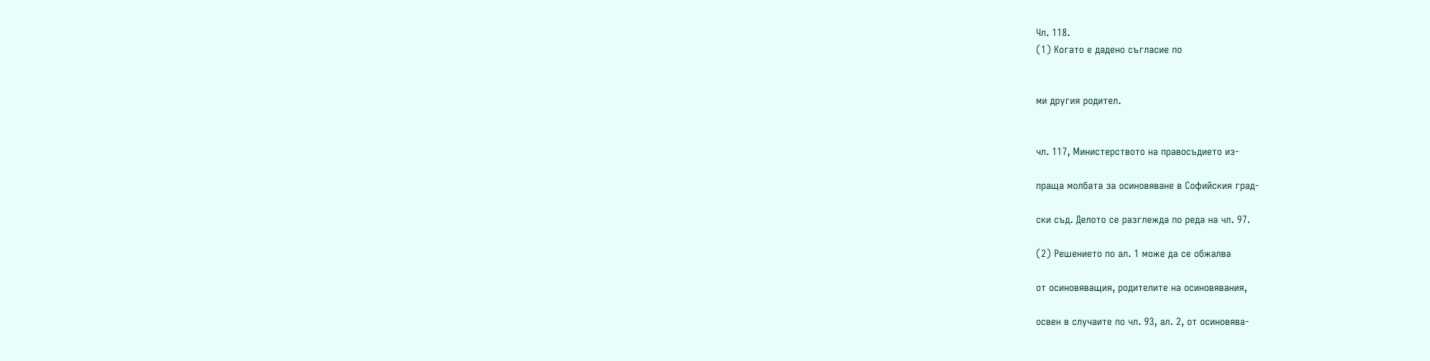Чл. 118.
(1) Когато е дадено съгласие по


ми другия родител.


чл. 117, Министерството на правосъдието из-

праща молбата за осиновяване в Софийския град-

ски съд. Делото се разглежда по реда на чл. 97.

(2) Решението по ал. 1 може да се обжалва

от осиновяващия, родителите на осиновявания,

освен в случаите по чл. 93, ал. 2, от осиновява-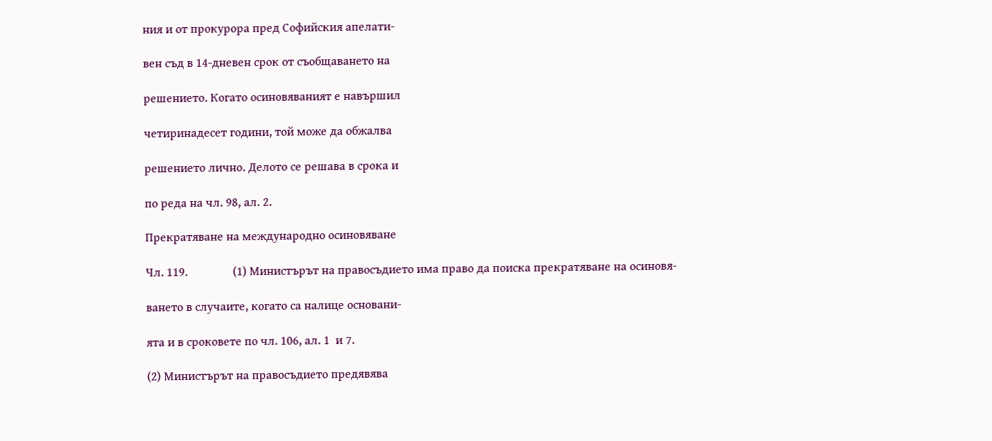ния и от прокурора пред Софийския апелати-

вен съд в 14-дневен срок от съобщаването на

решението. Когато осиновяваният е навършил

четиринадесет години, той може да обжалва

решението лично. Делото се решава в срока и

по реда на чл. 98, ал. 2.

Прекратяване на международно осиновяване

Чл. 119.               (1) Министърът на правосъдието има право да поиска прекратяване на осиновя-

ването в случаите, когато са налице основани-

ята и в сроковете по чл. 106, ал. 1  и 7.

(2) Министърът на правосъдието предявява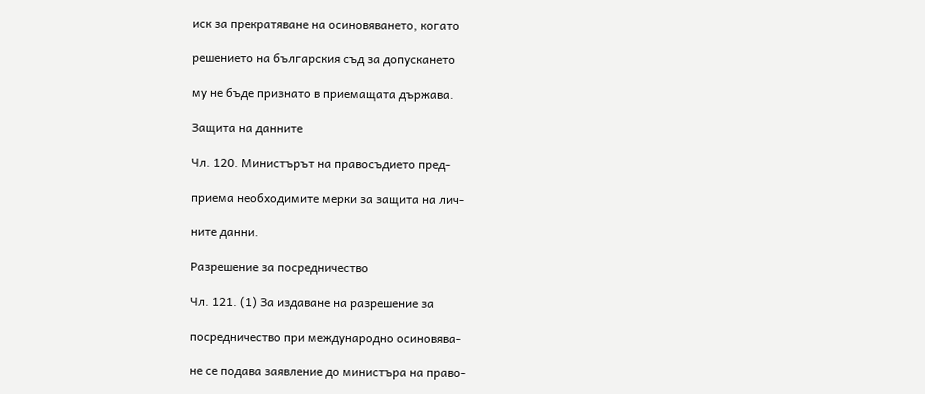иск за прекратяване на осиновяването, когато

решението на българския съд за допускането

му не бъде признато в приемащата държава.

Защита на данните

Чл. 120. Министърът на правосъдието пред-

приема необходимите мерки за защита на лич-

ните данни.

Разрешение за посредничество

Чл. 121. (1) За издаване на разрешение за

посредничество при международно осиновява-

не се подава заявление до министъра на право-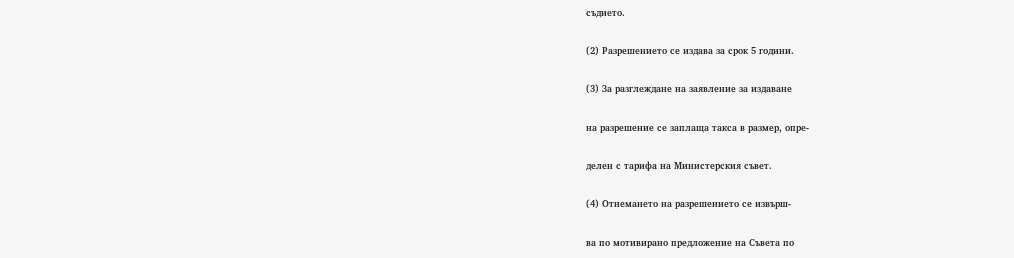съдието.

(2) Разрешението се издава за срок 5 години.

(3) За разглеждане на заявление за издаване

на разрешение се заплаща такса в размер, опре-

делен с тарифа на Министерския съвет.

(4) Отнемането на разрешението се извърш-

ва по мотивирано предложение на Съвета по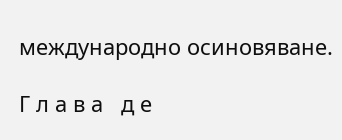международно осиновяване.

Г л а в а   д е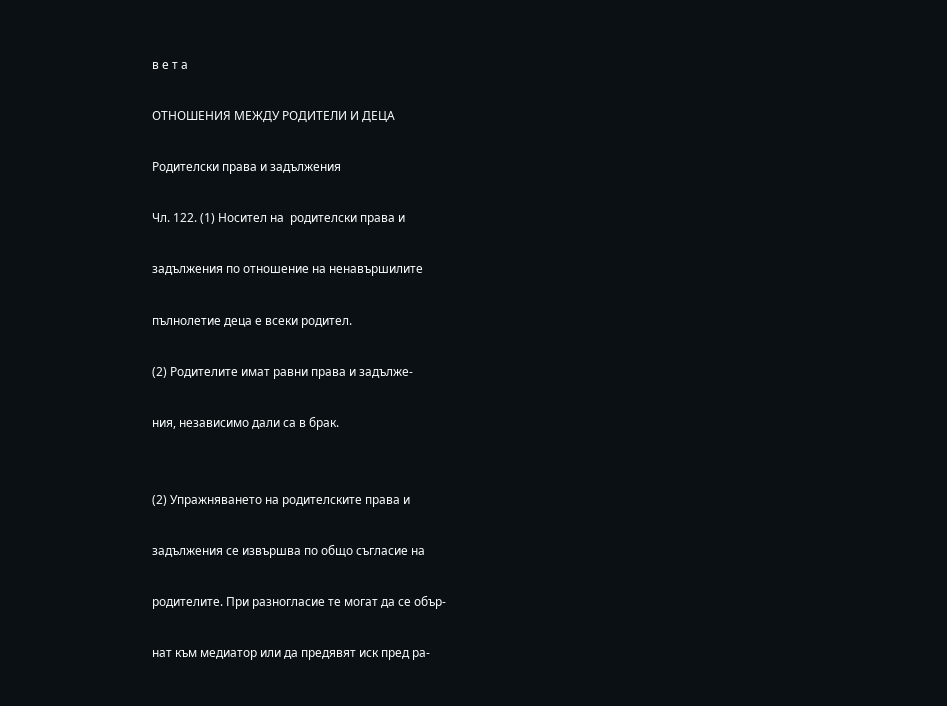в е т а

ОТНОШЕНИЯ МЕЖДУ РОДИТЕЛИ И ДЕЦА

Родителски права и задължения

Чл. 122. (1) Носител на  родителски права и

задължения по отношение на ненавършилите

пълнолетие деца е всеки родител.

(2) Родителите имат равни права и задълже-

ния, независимо дали са в брак.


(2) Упражняването на родителските права и

задължения се извършва по общо съгласие на

родителите. При разногласие те могат да се обър-

нат към медиатор или да предявят иск пред ра-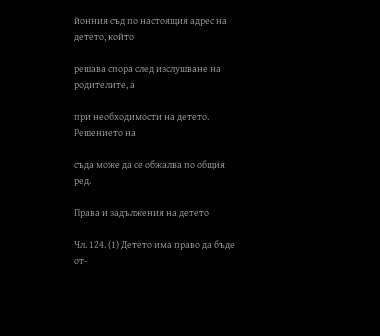йонния съд по настоящия адрес на детето, който

решава спора след изслушване на родителите, а

при необходимости на детето. Решението на

съда може да се обжалва по общия ред.

Права и задължения на детето

Чл. 124. (1) Детето има право да бъде от-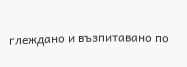глеждано и възпитавано по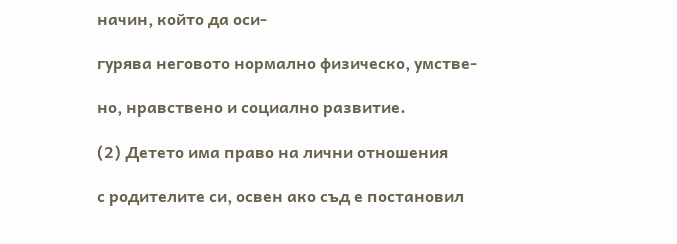начин, който да оси-

гурява неговото нормално физическо, умстве-

но, нравствено и социално развитие.

(2) Детето има право на лични отношения

с родителите си, освен ако съд е постановил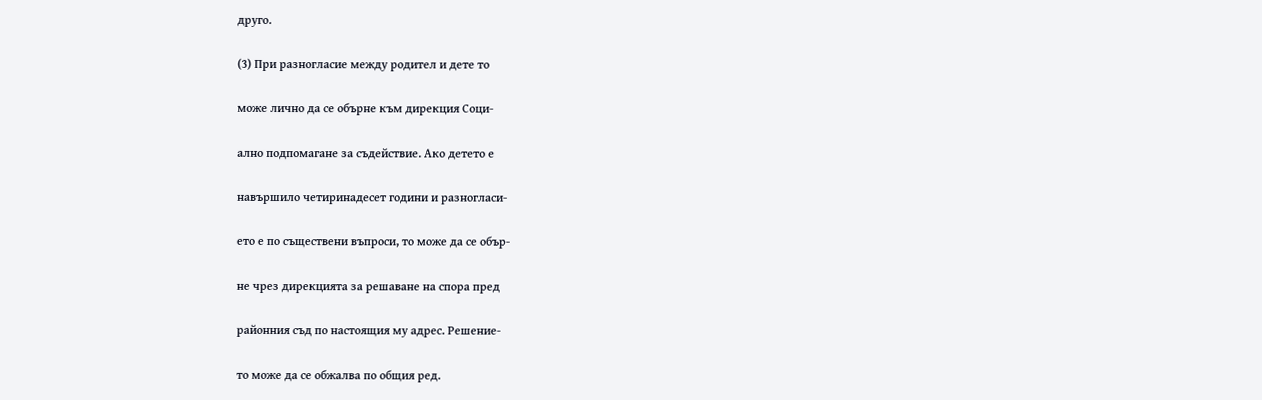друго.

(3) При разногласие между родител и дете то

може лично да се обърне към дирекция Соци-

ално подпомагане за съдействие. Ако детето е

навършило четиринадесет години и разногласи-

ето е по съществени въпроси, то може да се обър-

не чрез дирекцията за решаване на спора пред

районния съд по настоящия му адрес. Решение-

то може да се обжалва по общия ред.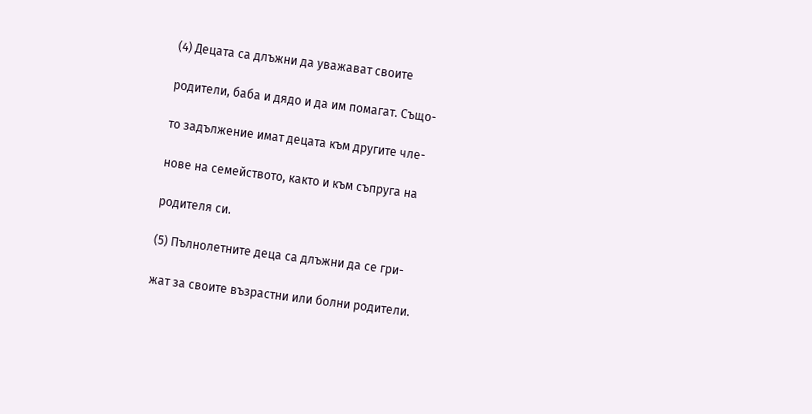(4) Децата са длъжни да уважават своите

родители, баба и дядо и да им помагат. Също-

то задължение имат децата към другите чле-

нове на семейството, както и към съпруга на

родителя си.

(5) Пълнолетните деца са длъжни да се гри-

жат за своите възрастни или болни родители.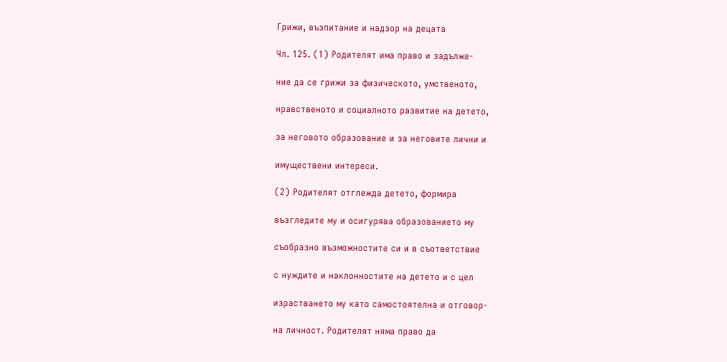Грижи, възпитание и надзор на децата

Чл. 125. (1) Родителят има право и задълже-

ние да се грижи за физическото, умственото,

нравственото и социалното развитие на детето,

за неговото образование и за неговите лични и

имуществени интереси.

(2) Родителят отглежда детето, формира

възгледите му и осигурява образованието му

съобразно възможностите си и в съответствие

с нуждите и наклонностите на детето и с цел

израстването му като самостоятелна и отговор-

на личност. Родителят няма право да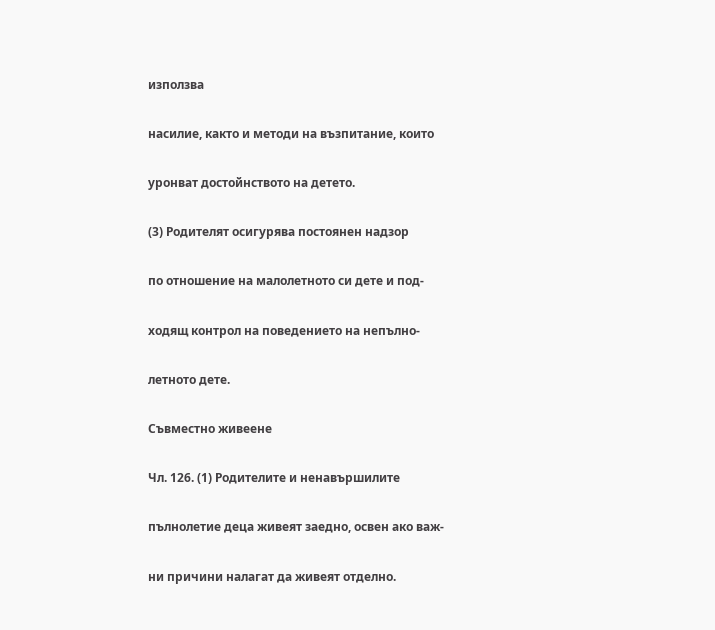използва

насилие, както и методи на възпитание, които

уронват достойнството на детето.

(3) Родителят осигурява постоянен надзор

по отношение на малолетното си дете и под-

ходящ контрол на поведението на непълно-

летното дете.

Съвместно живеене

Чл. 126. (1) Родителите и ненавършилите

пълнолетие деца живеят заедно, освен ако важ-

ни причини налагат да живеят отделно.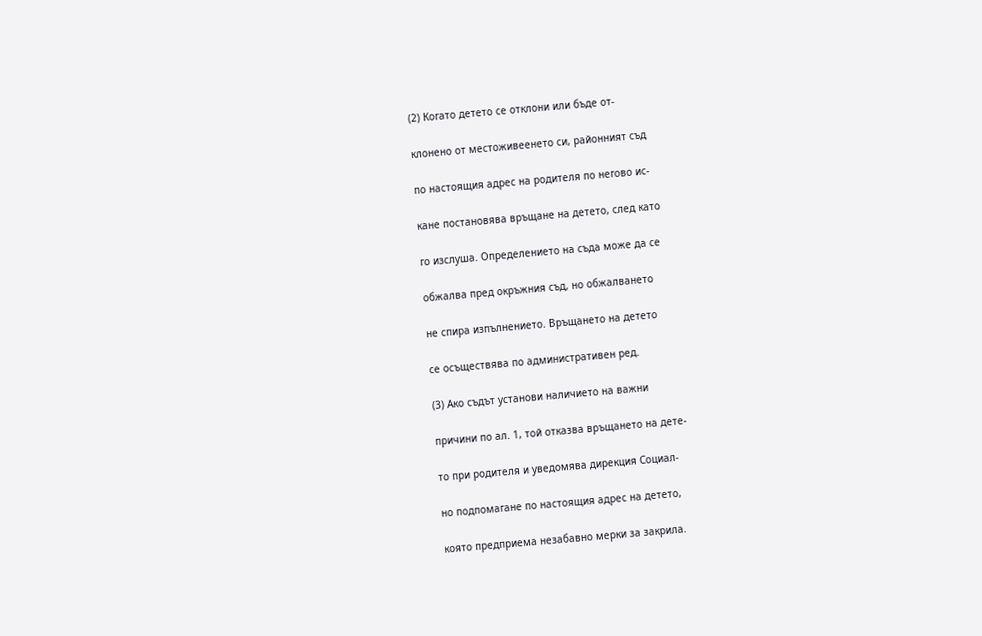(2) Когато детето се отклони или бъде от-

клонено от местоживеенето си, районният съд

по настоящия адрес на родителя по негово ис-

кане постановява връщане на детето, след като

го изслуша. Определението на съда може да се

обжалва пред окръжния съд, но обжалването

не спира изпълнението. Връщането на детето

се осъществява по административен ред.

(3) Ако съдът установи наличието на важни

причини по ал. 1, той отказва връщането на дете-

то при родителя и уведомява дирекция Социал-

но подпомагане по настоящия адрес на детето,

която предприема незабавно мерки за закрила.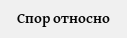Спор относно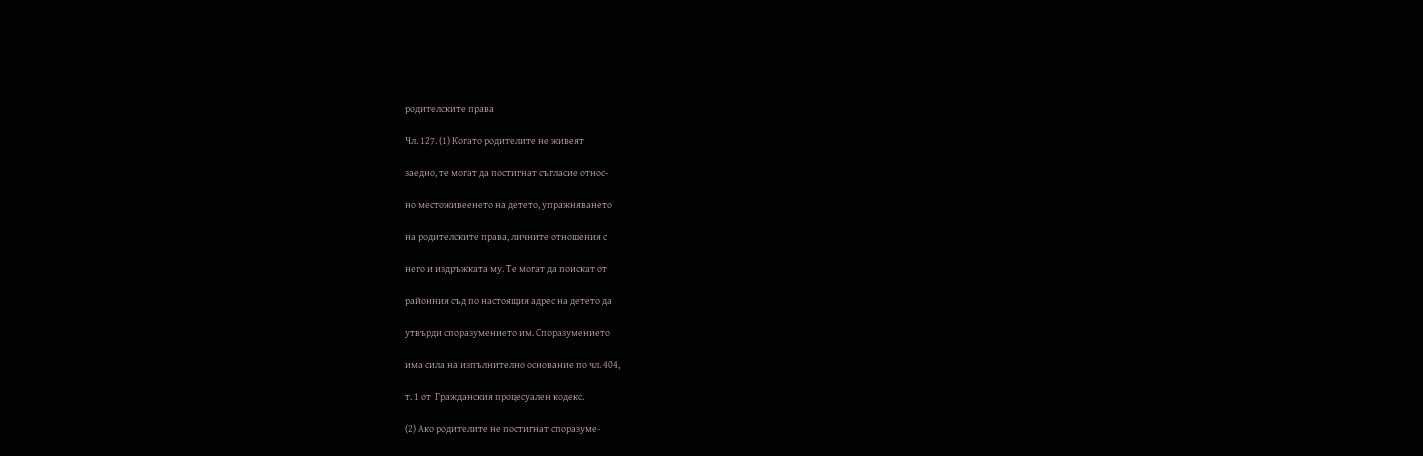родителските права

Чл. 127. (1) Когато родителите не живеят

заедно, те могат да постигнат съгласие относ-

но местоживеенето на детето, упражняването

на родителските права, личните отношения с

него и издръжката му. Те могат да поискат от

районния съд по настоящия адрес на детето да

утвърди споразумението им. Споразумението

има сила на изпълнително основание по чл. 404,

т. 1 от  Гражданския процесуален кодекс.

(2) Ако родителите не постигнат споразуме-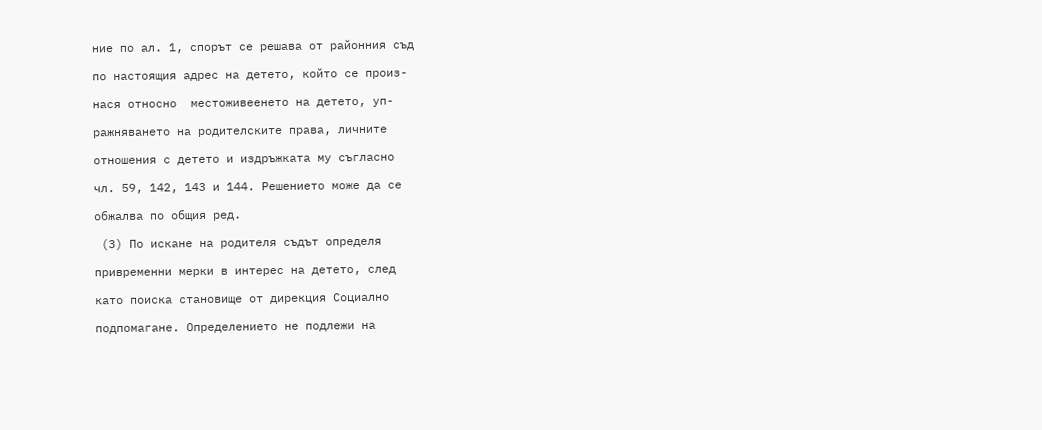ние по ал. 1, спорът се решава от районния съд

по настоящия адрес на детето, който се произ-

нася относно  местоживеенето на детето, уп-

ражняването на родителските права, личните

отношения с детето и издръжката му съгласно

чл. 59, 142, 143 и 144. Решението може да се

обжалва по общия ред.

 (3) По искане на родителя съдът определя

привременни мерки в интерес на детето, след

като поиска становище от дирекция Социално

подпомагане. Определението не подлежи на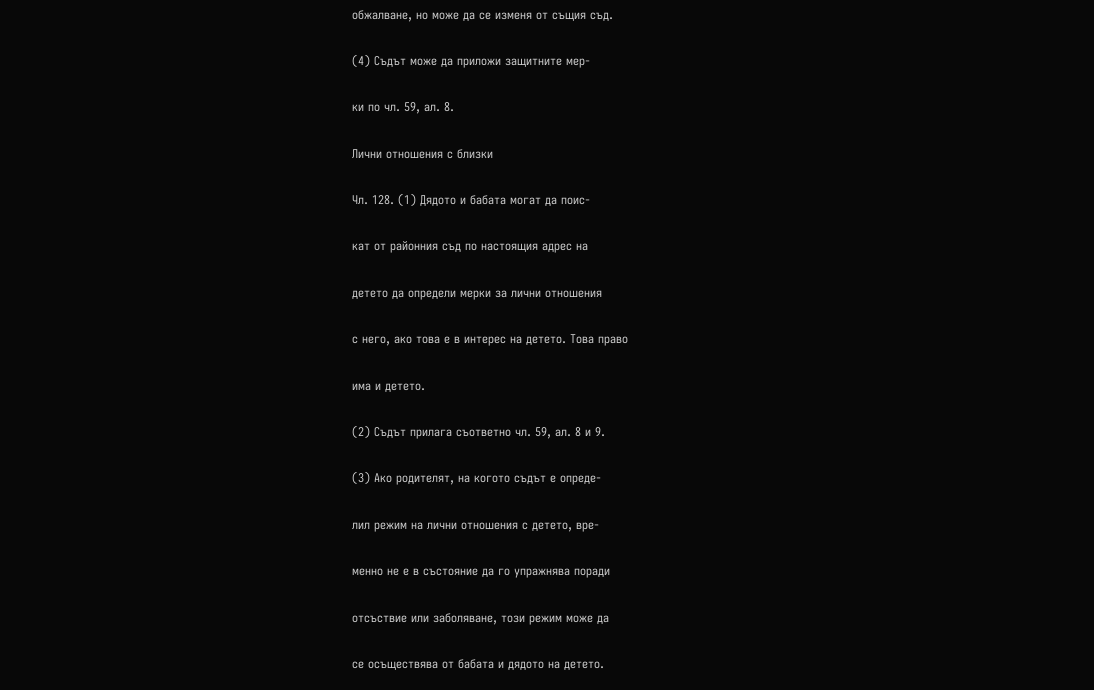обжалване, но може да се изменя от същия съд.

(4) Съдът може да приложи защитните мер-

ки по чл. 59, ал. 8.

Лични отношения с близки

Чл. 128. (1) Дядото и бабата могат да поис-

кат от районния съд по настоящия адрес на

детето да определи мерки за лични отношения

с него, ако това е в интерес на детето. Това право

има и детето.

(2) Съдът прилага съответно чл. 59, ал. 8 и 9.

(3) Ако родителят, на когото съдът е опреде-

лил режим на лични отношения с детето, вре-

менно не е в състояние да го упражнява поради

отсъствие или заболяване, този режим може да

се осъществява от бабата и дядото на детето.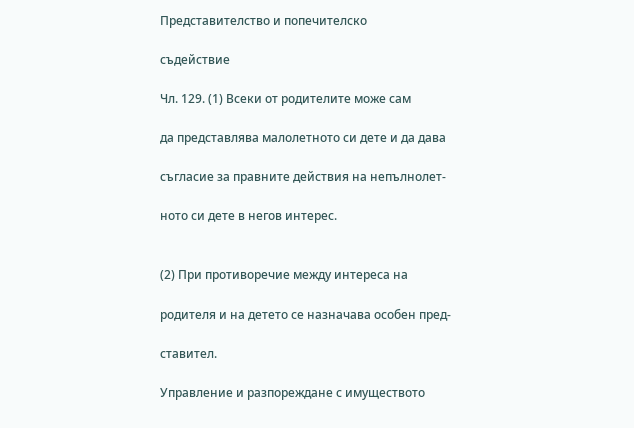Представителство и попечителско

съдействие

Чл. 129. (1) Всеки от родителите може сам

да представлява малолетното си дете и да дава

съгласие за правните действия на непълнолет-

ното си дете в негов интерес.


(2) При противоречие между интереса на

родителя и на детето се назначава особен пред-

ставител.

Управление и разпореждане с имуществото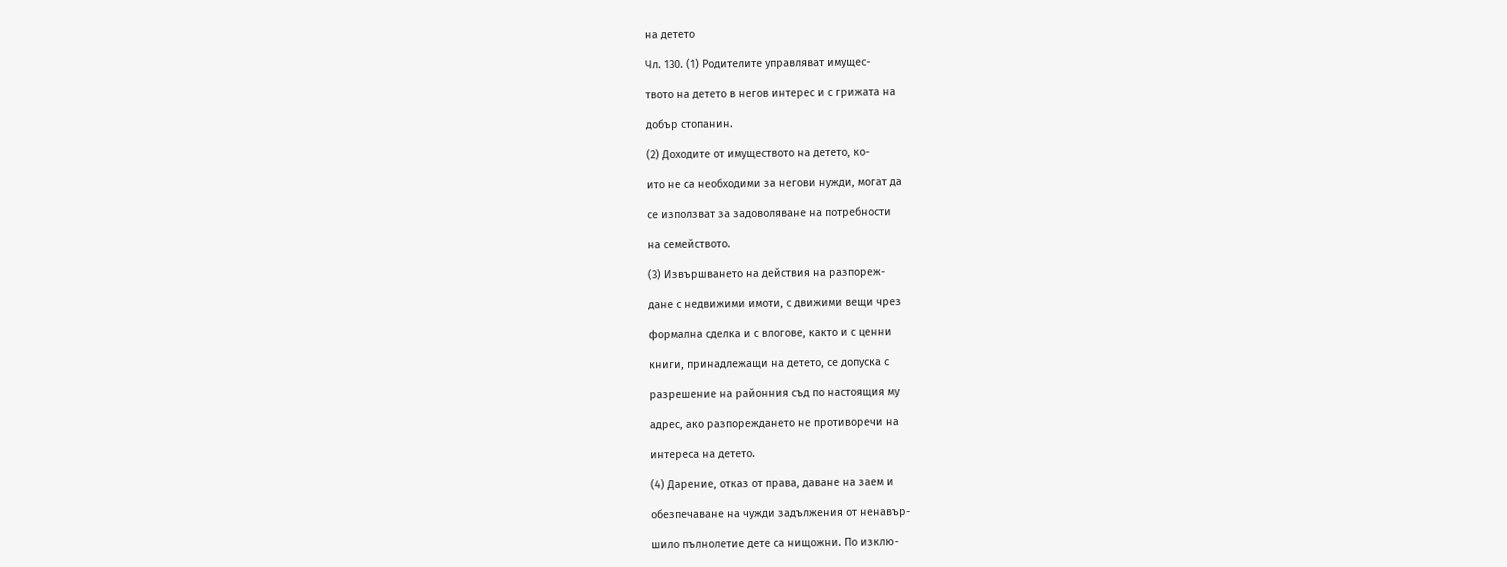на детето

Чл. 130. (1) Родителите управляват имущес-

твото на детето в негов интерес и с грижата на

добър стопанин.

(2) Доходите от имуществото на детето, ко-

ито не са необходими за негови нужди, могат да

се използват за задоволяване на потребности

на семейството.

(3) Извършването на действия на разпореж-

дане с недвижими имоти, с движими вещи чрез

формална сделка и с влогове, както и с ценни

книги, принадлежащи на детето, се допуска с

разрешение на районния съд по настоящия му

адрес, ако разпореждането не противоречи на

интереса на детето.

(4) Дарение, отказ от права, даване на заем и

обезпечаване на чужди задължения от ненавър-

шило пълнолетие дете са нищожни. По изклю-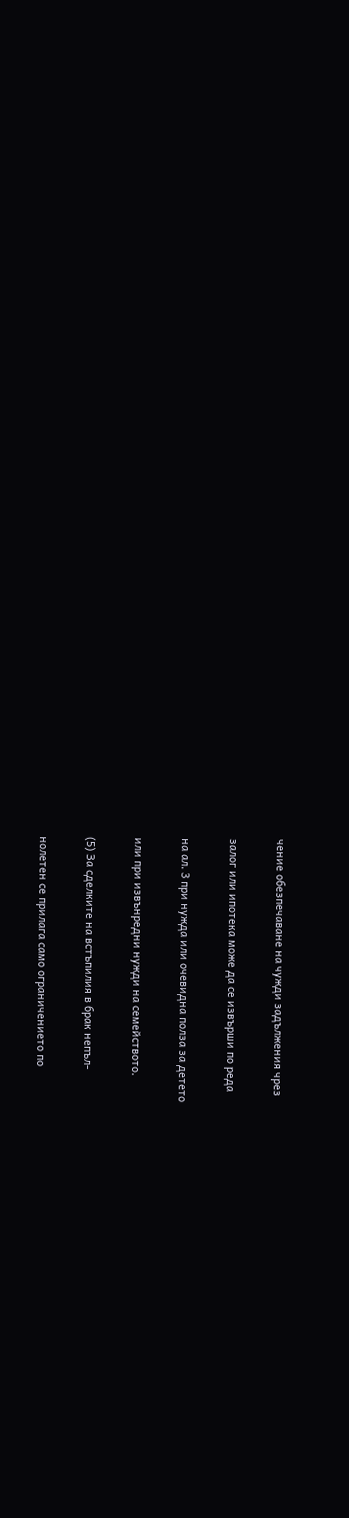чение обезпечаване на чужди задължения чрез

залог или ипотека може да се извърши по реда

на ал. 3 при нужда или очевидна полза за детето

или при извънредни нужди на семейството.

(5) За сделките на встъпилия в брак непъл-

нолетен се прилага само ограничението по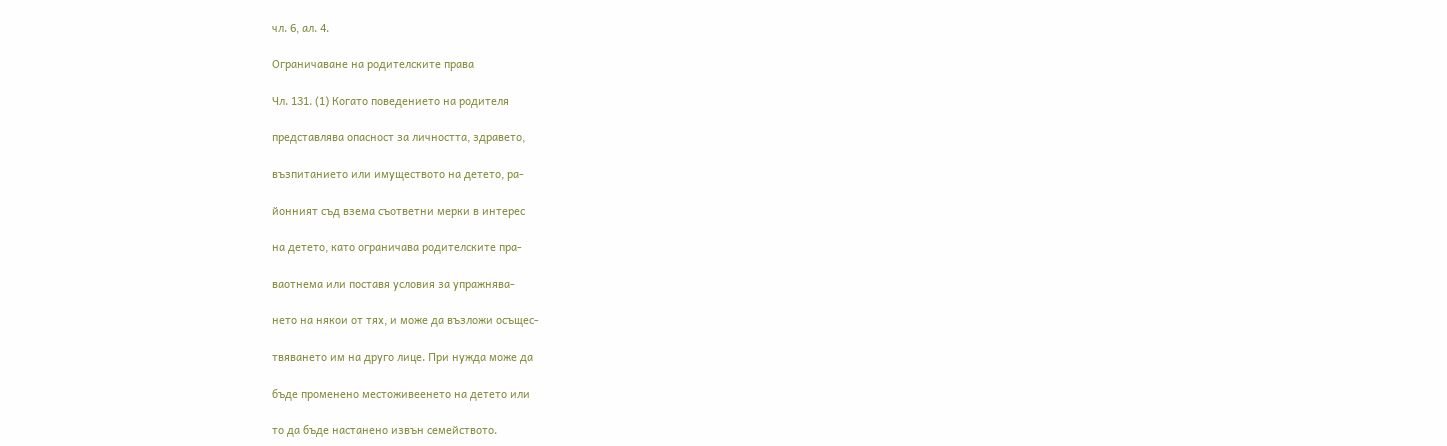чл. 6, ал. 4.

Ограничаване на родителските права

Чл. 131. (1) Когато поведението на родителя

представлява опасност за личността, здравето,

възпитанието или имуществото на детето, ра-

йонният съд взема съответни мерки в интерес

на детето, като ограничава родителските пра-

ваотнема или поставя условия за упражнява-

нето на някои от тях, и може да възложи осъщес-

твяването им на друго лице. При нужда може да

бъде променено местоживеенето на детето или

то да бъде настанено извън семейството.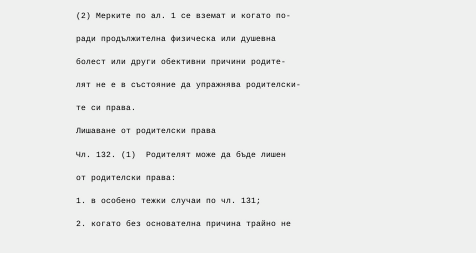(2) Мерките по ал. 1 се вземат и когато по-

ради продължителна физическа или душевна

болест или други обективни причини родите-

лят не е в състояние да упражнява родителски-

те си права.

Лишаване от родителски права

Чл. 132. (1)  Родителят може да бъде лишен

от родителски права:

1. в особено тежки случаи по чл. 131;

2. когато без основателна причина трайно не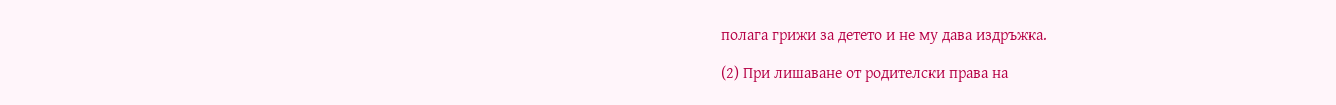полага грижи за детето и не му дава издръжка.

(2) При лишаване от родителски права на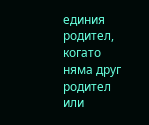единия родител, когато няма друг родител или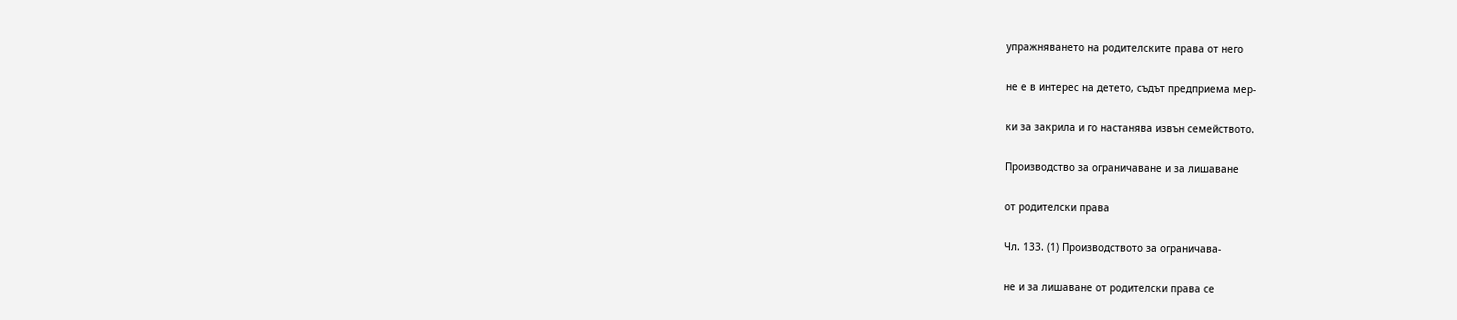упражняването на родителските права от него

не е в интерес на детето, съдът предприема мер-

ки за закрила и го настанява извън семейството.

Производство за ограничаване и за лишаване

от родителски права

Чл. 133. (1) Производството за ограничава-

не и за лишаване от родителски права се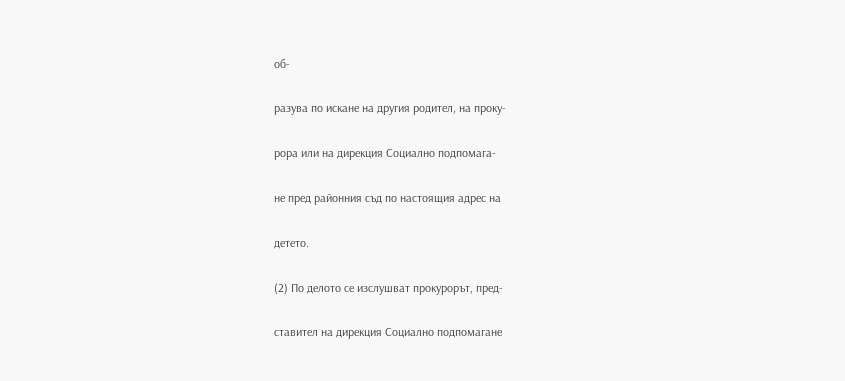об-

разува по искане на другия родител, на проку-

рора или на дирекция Социално подпомага-

не пред районния съд по настоящия адрес на

детето.

(2) По делото се изслушват прокурорът, пред-

ставител на дирекция Социално подпомагане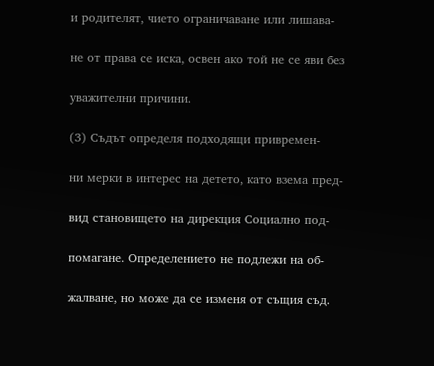и родителят, чието ограничаване или лишава-

не от права се иска, освен ако той не се яви без

уважителни причини.

(3) Съдът определя подходящи привремен-

ни мерки в интерес на детето, като взема пред-

вид становището на дирекция Социално под-

помагане. Определението не подлежи на об-

жалване, но може да се изменя от същия съд.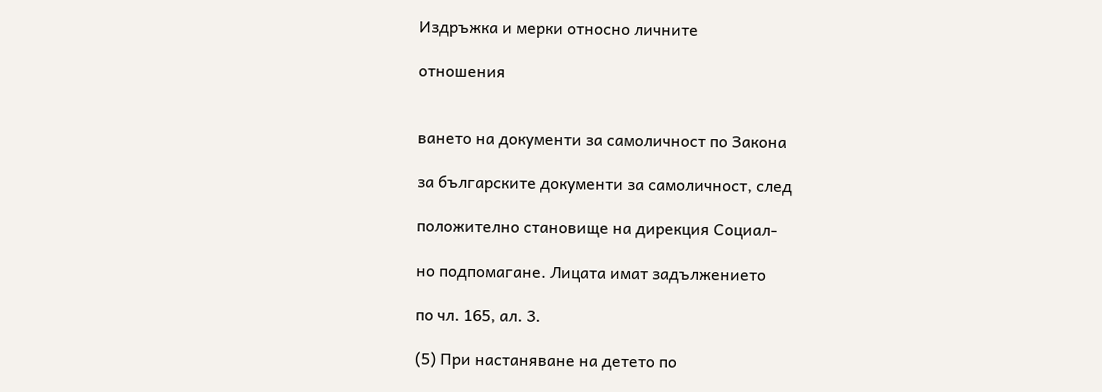Издръжка и мерки относно личните

отношения


ването на документи за самоличност по Закона

за българските документи за самоличност, след

положително становище на дирекция Социал-

но подпомагане. Лицата имат задължението

по чл. 165, ал. 3.

(5) При настаняване на детето по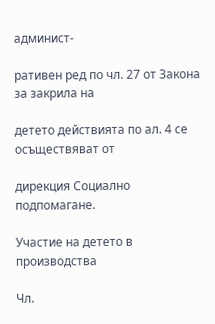админист-

ративен ред по чл. 27 от Закона за закрила на

детето действията по ал. 4 се осъществяват от

дирекция Социално подпомагане.

Участие на детето в производства

Чл.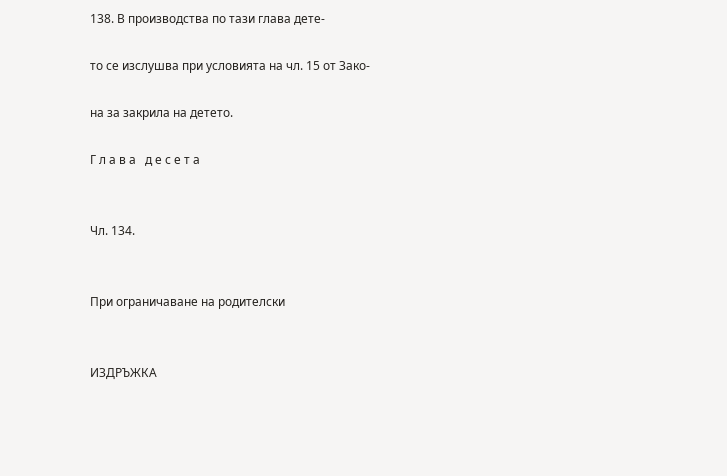138. В производства по тази глава дете-

то се изслушва при условията на чл. 15 от Зако-

на за закрила на детето.

Г л а в а   д е с е т а


Чл. 134.


При ограничаване на родителски


ИЗДРЪЖКА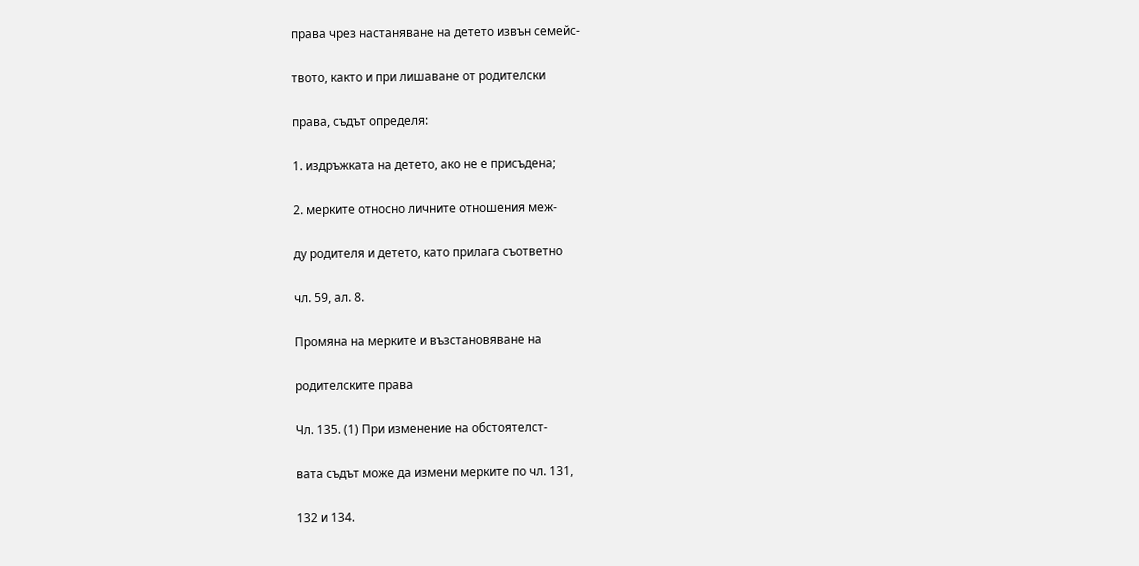права чрез настаняване на детето извън семейс-

твото, както и при лишаване от родителски

права, съдът определя:

1. издръжката на детето, ако не е присъдена;

2. мерките относно личните отношения меж-

ду родителя и детето, като прилага съответно

чл. 59, ал. 8.

Промяна на мерките и възстановяване на

родителските права

Чл. 135. (1) При изменение на обстоятелст-

вата съдът може да измени мерките по чл. 131,

132 и 134.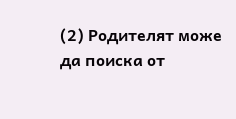(2) Родителят може да поиска от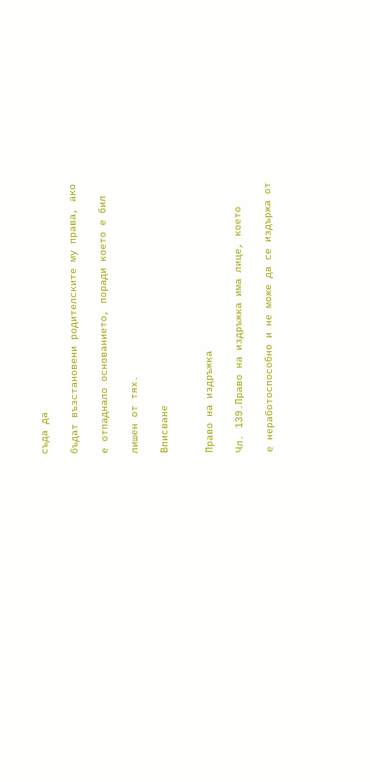съда да

бъдат възстановени родителските му права, ако

е отпаднало основанието, поради което е бил

лишен от тях.

Вписване


Право на издръжка

Чл. 139.Право на издръжка има лице, което

е неработоспособно и не може да се издържа от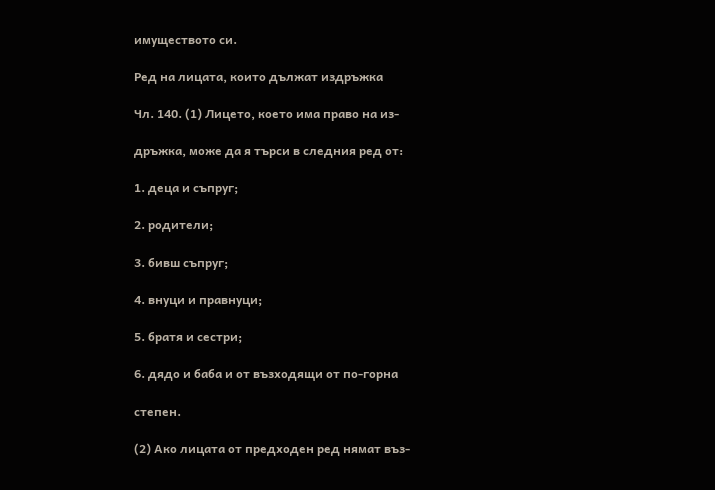имуществото си.

Ред на лицата, които дължат издръжка

Чл. 140. (1) Лицето, което има право на из-

дръжка, може да я търси в следния ред от:

1. деца и съпруг;

2. родители;

3. бивш съпруг;

4. внуци и правнуци;

5. братя и сестри;

6. дядо и баба и от възходящи от по-горна

степен.

(2) Ако лицата от предходен ред нямат въз-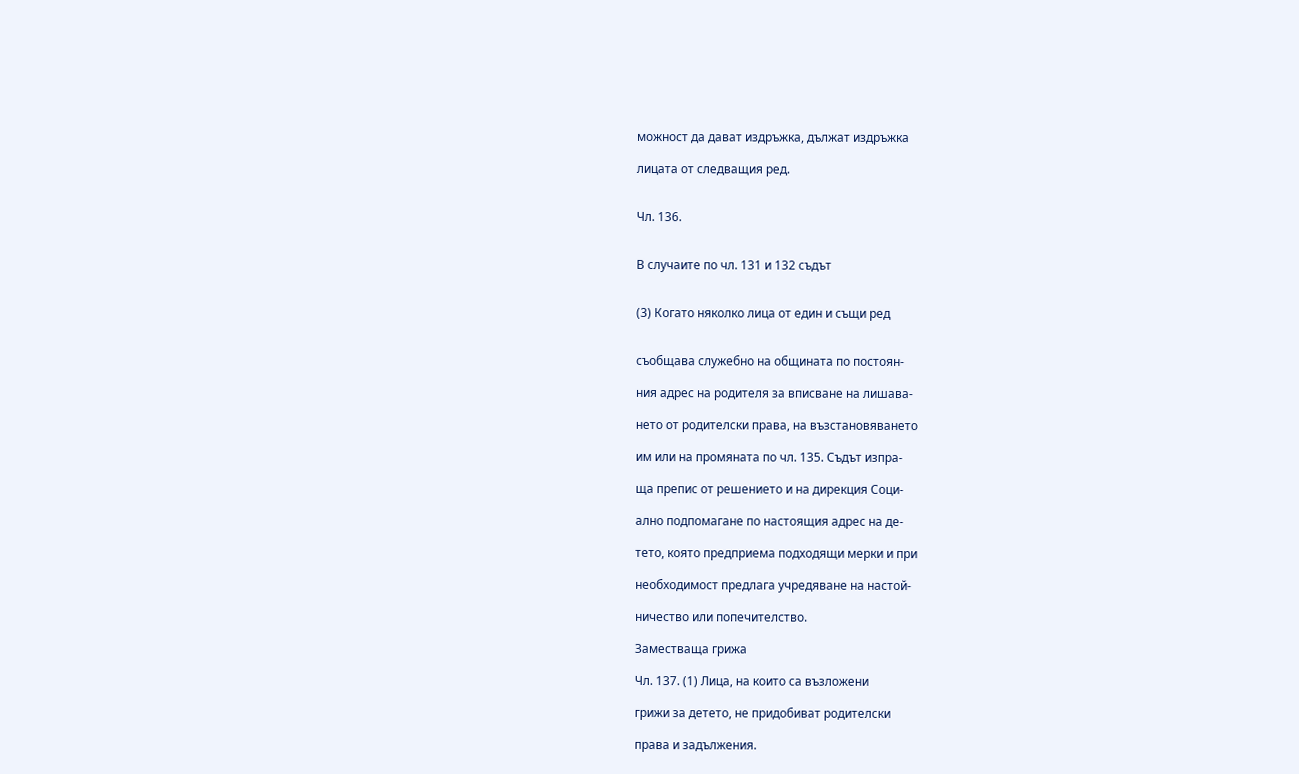можност да дават издръжка, дължат издръжка

лицата от следващия ред.


Чл. 136.


В случаите по чл. 131 и 132 съдът


(3) Когато няколко лица от един и същи ред


съобщава служебно на общината по постоян-

ния адрес на родителя за вписване на лишава-

нето от родителски права, на възстановяването

им или на промяната по чл. 135. Съдът изпра-

ща препис от решението и на дирекция Соци-

ално подпомагане по настоящия адрес на де-

тето, която предприема подходящи мерки и при

необходимост предлага учредяване на настой-

ничество или попечителство.

Заместваща грижа

Чл. 137. (1) Лица, на които са възложени

грижи за детето, не придобиват родителски

права и задължения.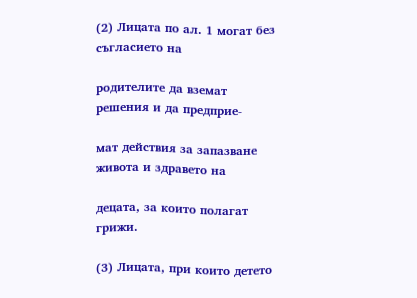(2) Лицата по ал. 1 могат без съгласието на

родителите да вземат решения и да предприе-

мат действия за запазване живота и здравето на

децата, за които полагат грижи.

(3) Лицата, при които детето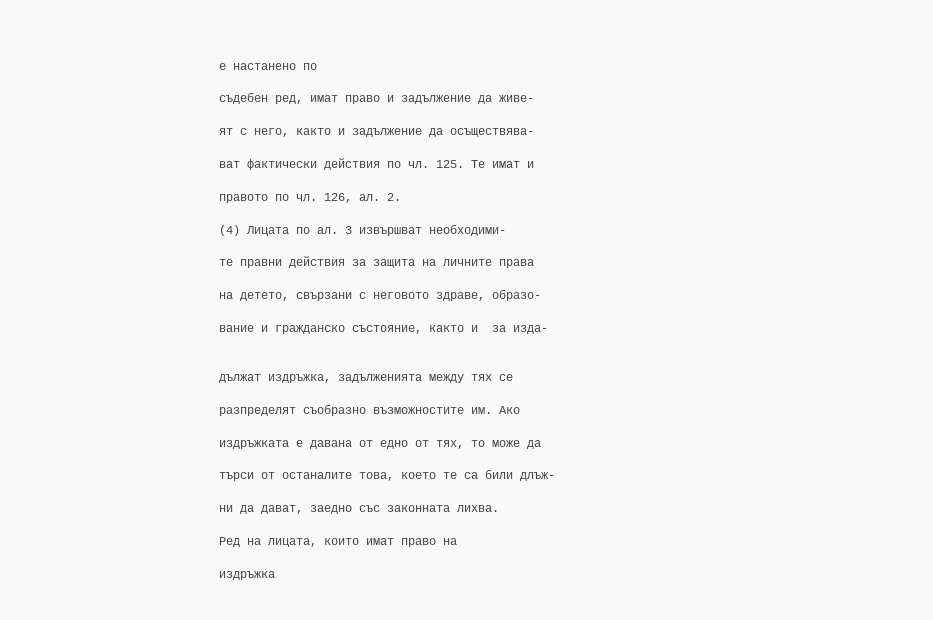е настанено по

съдебен ред, имат право и задължение да живе-

ят с него, както и задължение да осъществява-

ват фактически действия по чл. 125. Те имат и

правото по чл. 126, ал. 2.

(4) Лицата по ал. 3 извършват необходими-

те правни действия за защита на личните права

на детето, свързани с неговото здраве, образо-

вание и гражданско състояние, както и  за изда-


дължат издръжка, задълженията между тях се

разпределят съобразно възможностите им. Ако

издръжката е давана от едно от тях, то може да

търси от останалите това, което те са били длъж-

ни да дават, заедно със законната лихва.

Ред на лицата, които имат право на

издръжка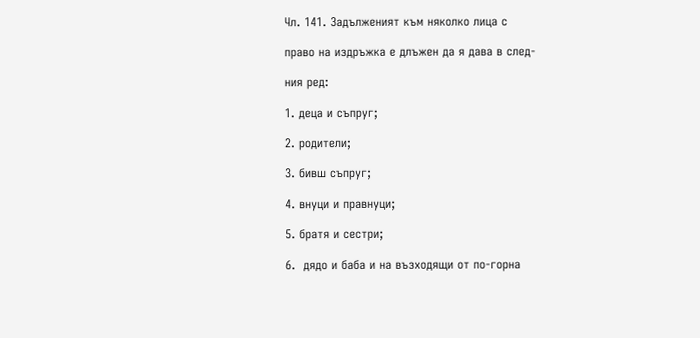Чл. 141. Задълженият към няколко лица с

право на издръжка е длъжен да я дава в след-

ния ред:

1. деца и съпруг;

2. родители;

3. бивш съпруг;

4. внуци и правнуци;

5. братя и сестри;

6.  дядо и баба и на възходящи от по-горна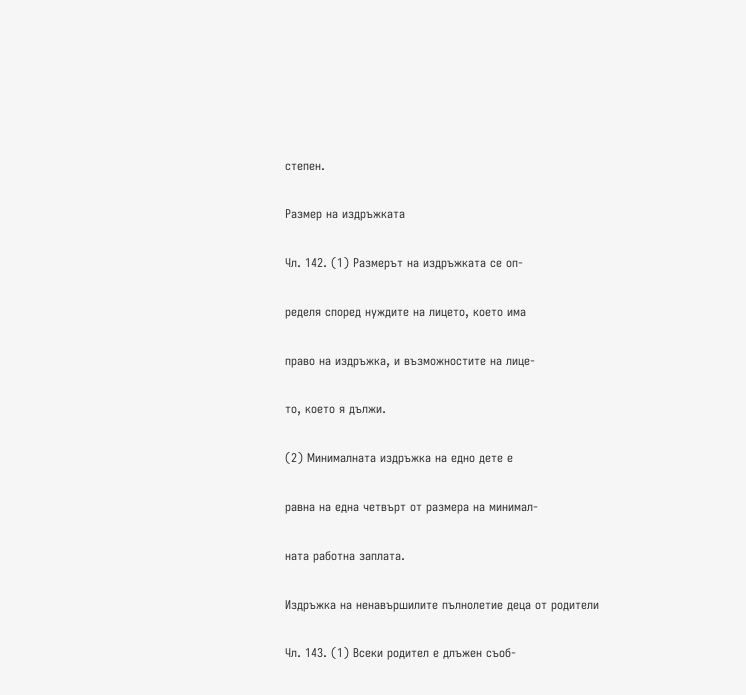степен.

Размер на издръжката

Чл. 142. (1) Размерът на издръжката се оп-

ределя според нуждите на лицето, което има

право на издръжка, и възможностите на лице-

то, което я дължи.

(2) Минималната издръжка на едно дете е

равна на една четвърт от размера на минимал-

ната работна заплата.

Издръжка на ненавършилите пълнолетие деца от родители

Чл. 143. (1) Всеки родител е длъжен съоб-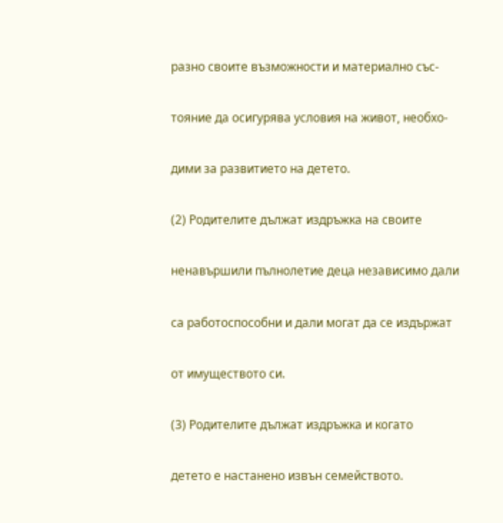разно своите възможности и материално със-

тояние да осигурява условия на живот, необхо-

дими за развитието на детето.

(2) Родителите дължат издръжка на своите

ненавършили пълнолетие деца независимо дали

са работоспособни и дали могат да се издържат

от имуществото си.

(3) Родителите дължат издръжка и когато

детето е настанено извън семейството.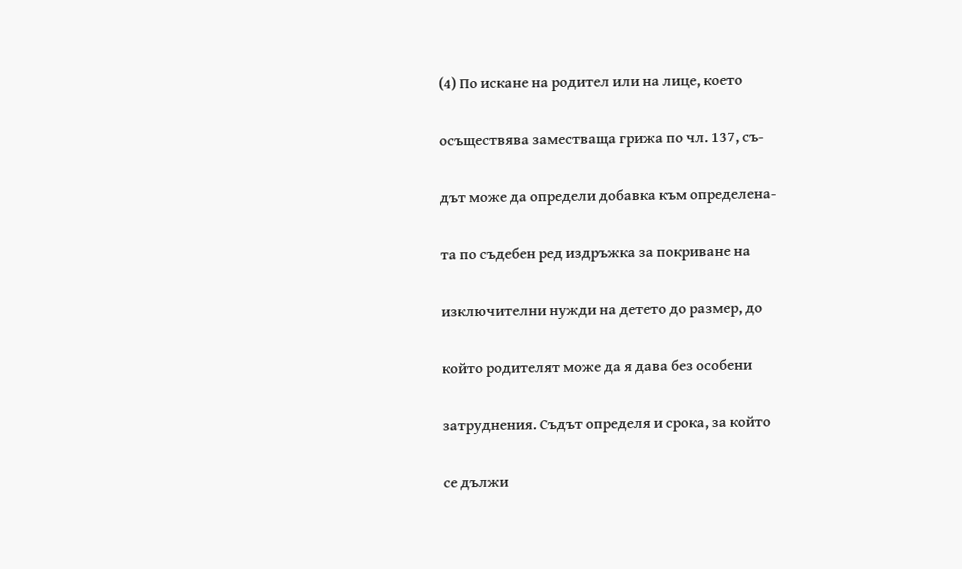(4) По искане на родител или на лице, което

осъществява заместваща грижа по чл. 137, съ-

дът може да определи добавка към определена-

та по съдебен ред издръжка за покриване на

изключителни нужди на детето до размер, до

който родителят може да я дава без особени

затруднения. Съдът определя и срока, за който

се дължи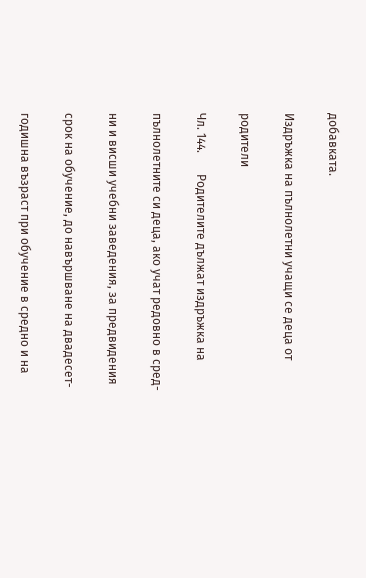добавката.

Издръжка на пълнолетни учащи се деца от

родители

Чл. 144.       Родителите дължат издръжка на

пълнолетните си деца, ако учат редовно в сред-

ни и висши учебни заведения, за предвидения

срок на обучение, до навършване на двадесет-

годишна възраст при обучение в средно и на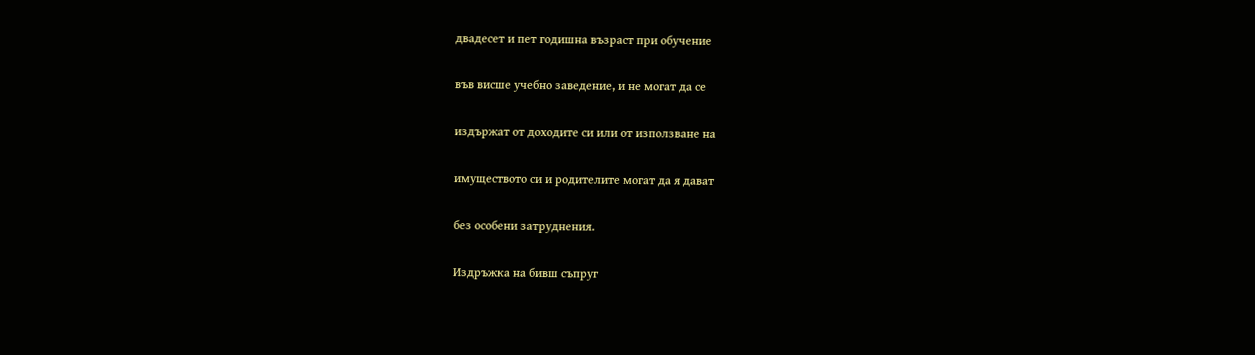двадесет и пет годишна възраст при обучение

във висше учебно заведение, и не могат да се

издържат от доходите си или от използване на

имуществото си и родителите могат да я дават

без особени затруднения.

Издръжка на бивш съпруг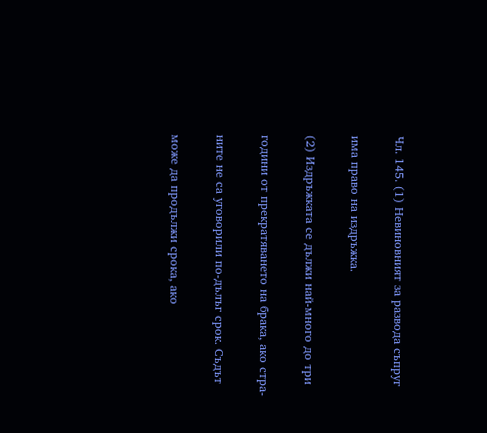Чл. 145. (1) Невиновният за развода съпруг

има право на издръжка.

(2) Издръжката се дължи най-много до три

години от прекратяването на брака, ако стра-

ните не са уговорили по-дълъг срок. Съдът

може да продължи срока, ако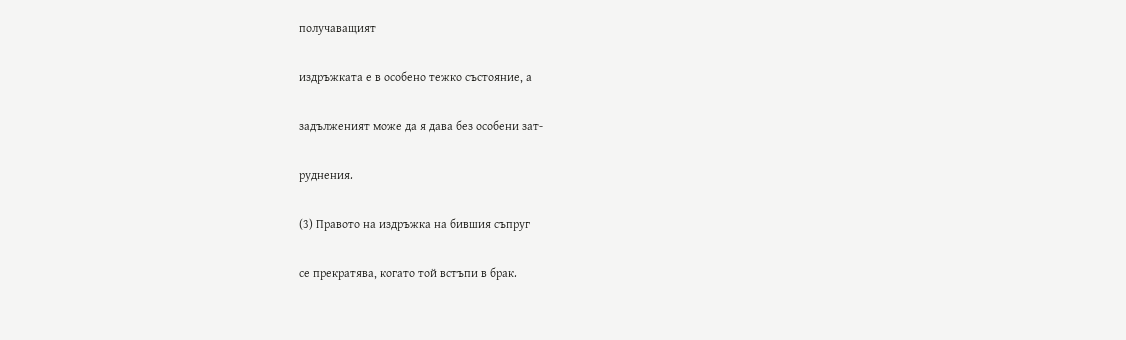получаващият

издръжката е в особено тежко състояние, а

задълженият може да я дава без особени зат-

руднения.

(3) Правото на издръжка на бившия съпруг

се прекратява, когато той встъпи в брак.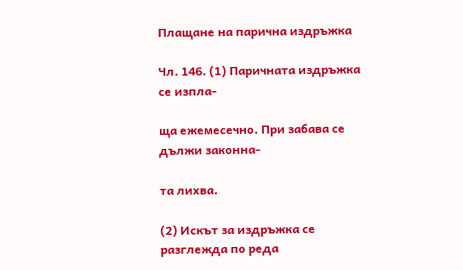Плащане на парична издръжка

Чл. 146. (1) Паричната издръжка се изпла-

ща ежемесечно. При забава се дължи законна-

та лихва.

(2) Искът за издръжка се разглежда по реда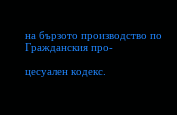на бързото производство по Гражданския про-

цесуален кодекс.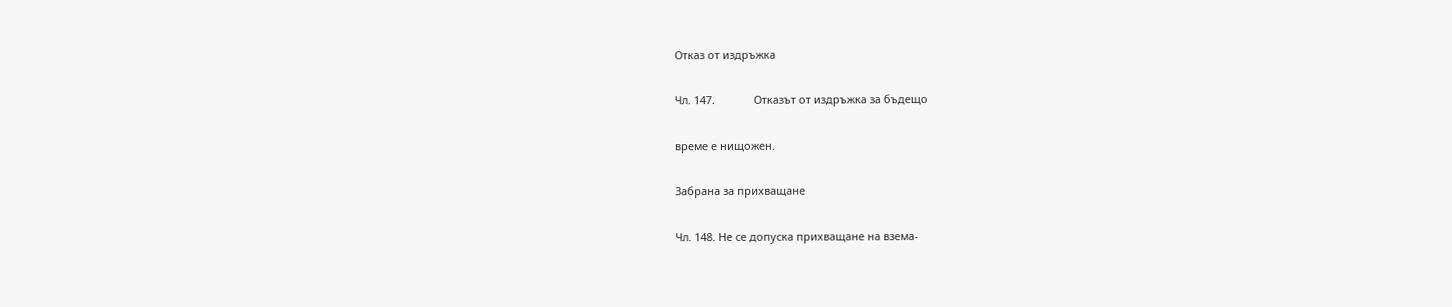Отказ от издръжка

Чл. 147.             Отказът от издръжка за бъдещо

време е нищожен.

Забрана за прихващане

Чл. 148. Не се допуска прихващане на взема-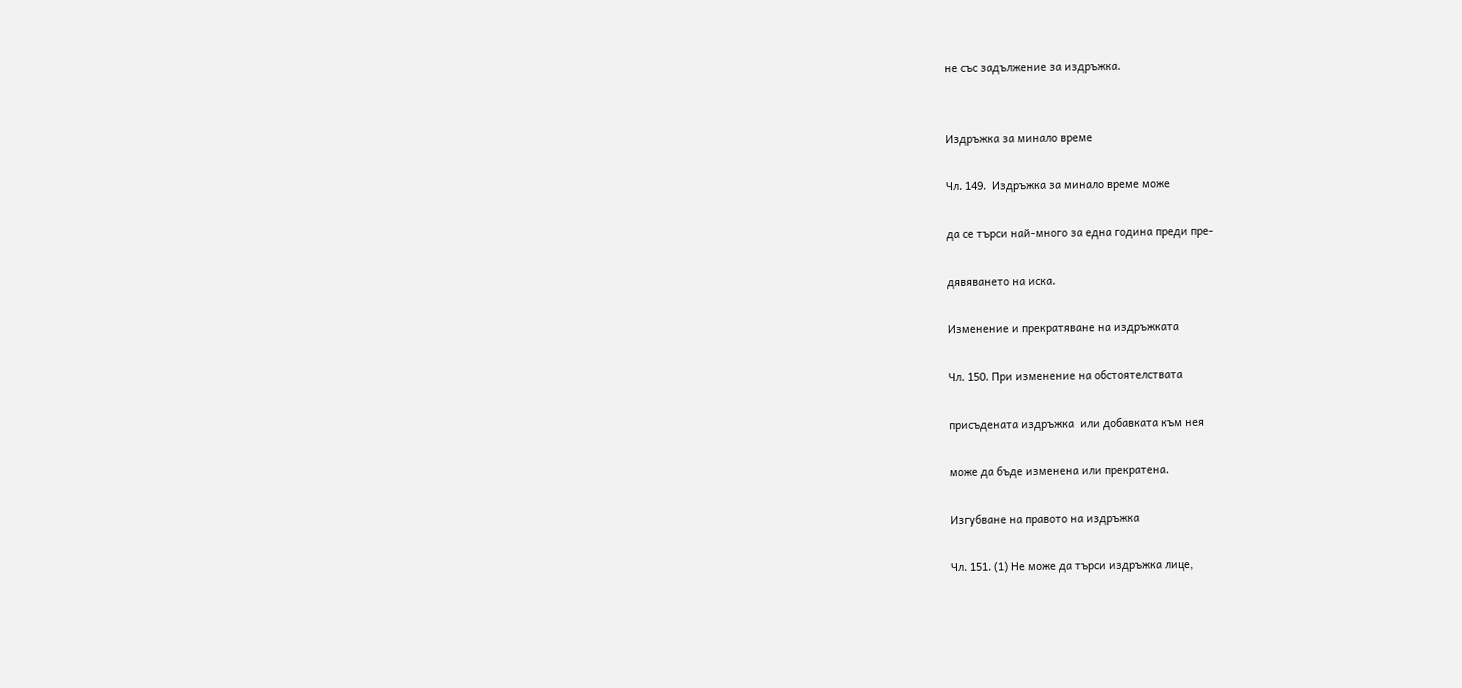не със задължение за издръжка.


Издръжка за минало време

Чл. 149.  Издръжка за минало време може

да се търси най-много за една година преди пре-

дявяването на иска.

Изменение и прекратяване на издръжката

Чл. 150. При изменение на обстоятелствата

присъдената издръжка  или добавката към нея

може да бъде изменена или прекратена.

Изгубване на правото на издръжка

Чл. 151. (1) Не може да търси издръжка лице,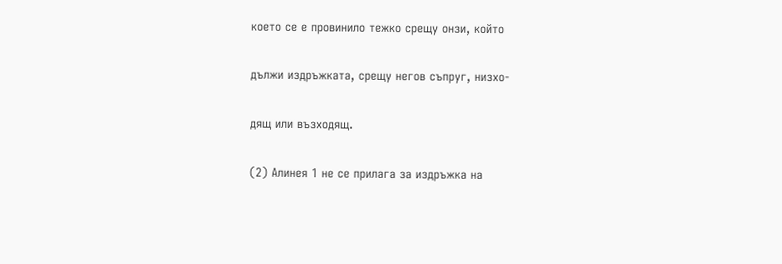което се е провинило тежко срещу онзи, който

дължи издръжката, срещу негов съпруг, низхо-

дящ или възходящ.

(2) Алинея 1 не се прилага за издръжка на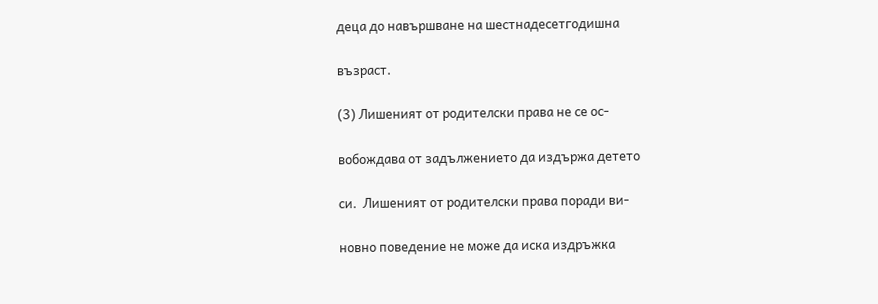деца до навършване на шестнадесетгодишна

възраст.

(3) Лишеният от родителски права не се ос-

вобождава от задължението да издържа детето

си.  Лишеният от родителски права поради ви-

новно поведение не може да иска издръжка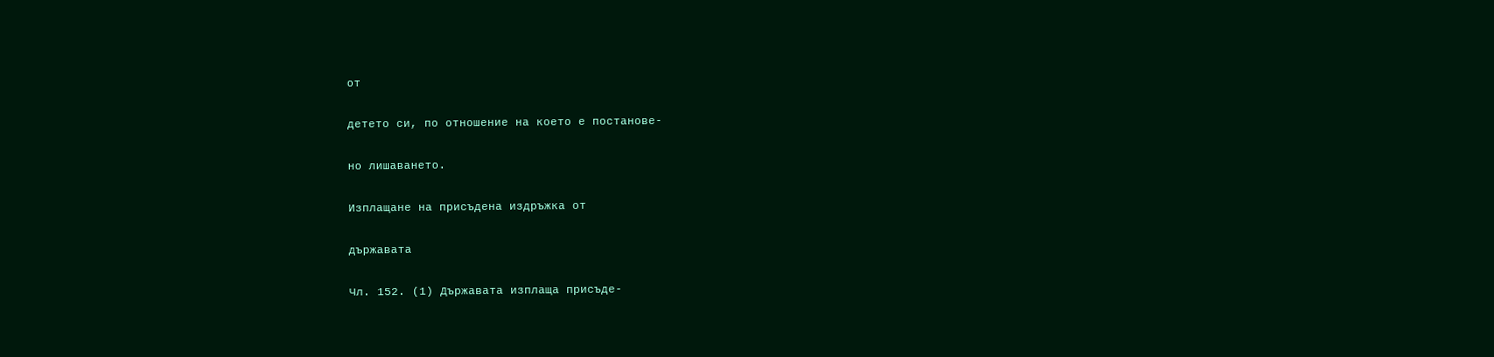от

детето си, по отношение на което е постанове-

но лишаването.

Изплащане на присъдена издръжка от

държавата

Чл. 152. (1) Държавата изплаща присъде-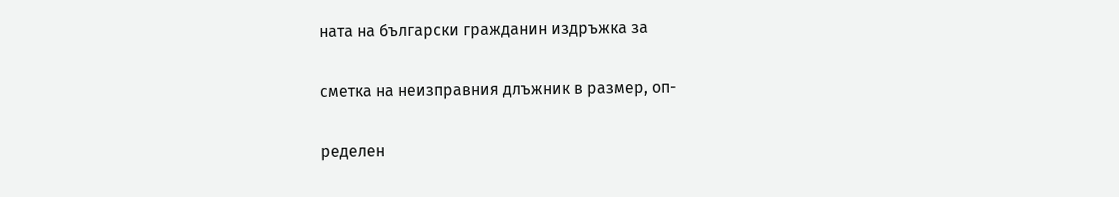ната на български гражданин издръжка за

сметка на неизправния длъжник в размер, оп-

ределен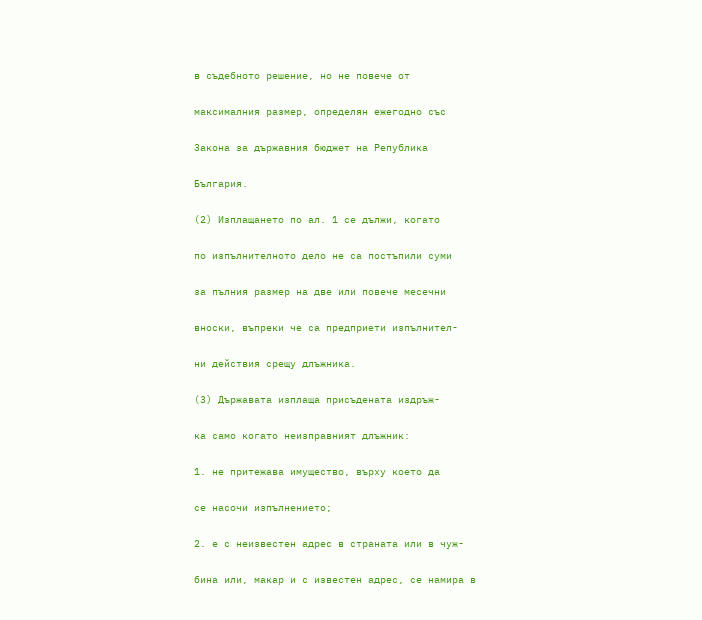в съдебното решение, но не повече от

максималния размер, определян ежегодно със

Закона за държавния бюджет на Република

България.

(2) Изплащането по ал. 1 се дължи, когато

по изпълнителното дело не са постъпили суми

за пълния размер на две или повече месечни

вноски, въпреки че са предприети изпълнител-

ни действия срещу длъжника.

(3) Държавата изплаща присъдената издръж-

ка само когато неизправният длъжник:

1. не притежава имущество, върху което да

се насочи изпълнението;

2. е с неизвестен адрес в страната или в чуж-

бина или, макар и с известен адрес, се намира в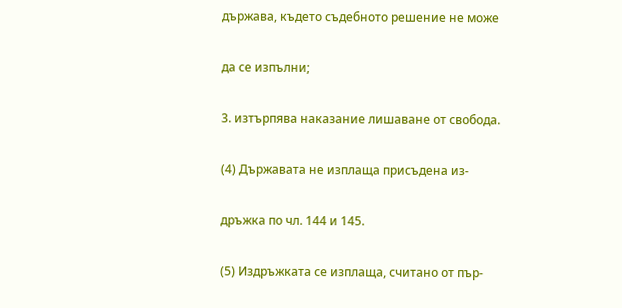държава, където съдебното решение не може

да се изпълни;

3. изтърпява наказание лишаване от свобода.

(4) Държавата не изплаща присъдена из-

дръжка по чл. 144 и 145.

(5) Издръжката се изплаща, считано от пър-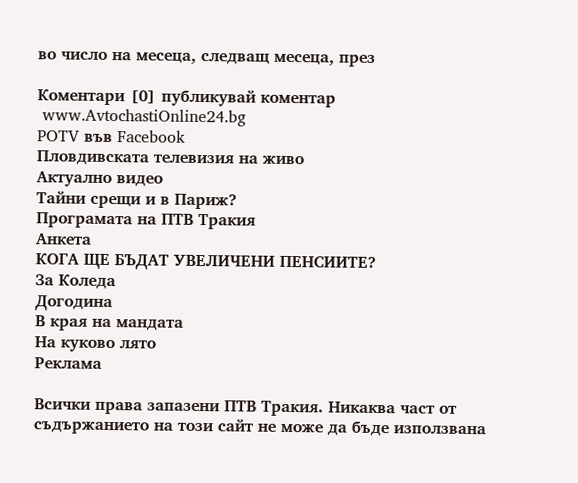во число на месеца, следващ месеца, през

Коментари [0] публикувай коментар
 www.AvtochastiOnline24.bg
POTV във Facebook
Пловдивската телевизия на живо
Актуално видео
Тайни срещи и в Париж?
Програмата на ПТВ Тракия
Анкета
КОГА ЩЕ БЪДАТ УВЕЛИЧЕНИ ПЕНСИИТЕ?
За Коледа
Догодина
В края на мандата
На куково лято
Реклама

Всички права запазени ПТВ Тракия. Никаква част от съдържанието на този сайт не може да бъде използвана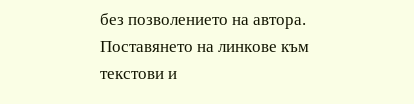без позволението на автора. Поставянето на линкове към текстови и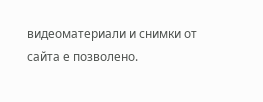видеоматериали и снимки от сайта е позволено.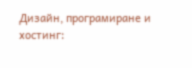Дизайн, програмиране и хостинг: